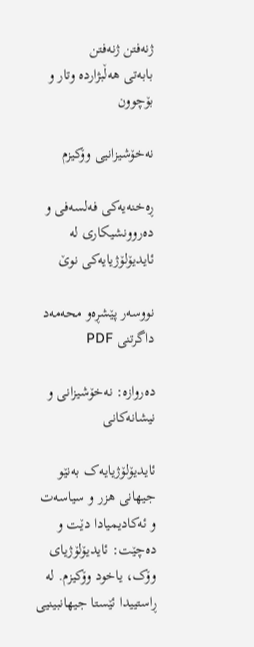ژنەفتن ژنەفتن
بابەتی هەڵبژاردە وتار و بۆچوون

نەخۆشیزانیی وۆکیزم

ڕەخنەیەکی فەلسەفی و دەروونشیکاری لە ئایدیۆلۆژیایەکی نوێ

نووسەر پێشڕەو محەمەد
داگرتنی PDF

دەروازە: نەخۆشیزانی و نیشانەکانی

ئایدیۆلۆژیایەک بەنێو جیهانی هزر و سیاسەت و ئەکادیمیادا دێت و دەچێت: ئایدیۆلۆژیای وۆک، یاخود وۆکیزم. لە ڕاستییدا ئێستا جیهانبینیی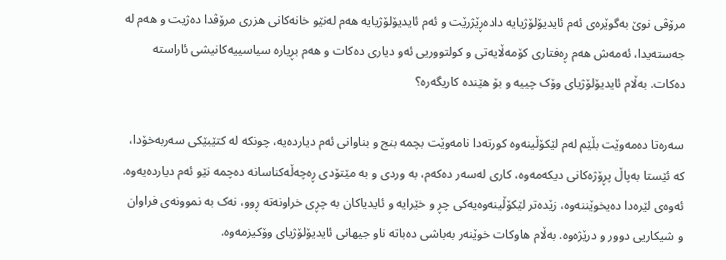مرۆڤی نوێ بەگوێرەی ئەم ئایدیۆلۆژیایە دادەڕێژرێت و ئەم ئایدیۆلۆژیایە هەم لەنێو خانەکانی هزری مرۆڤدا دەژیت و هەم لە جەستەیدا، ئەمەش هەم ڕەفتاری کۆمەڵایەتی و کولتووریی ئەو دیاری دەکات و هەم بڕیارە سیاسییەکانیشی ئاراستە دەکات. بەڵام ئایدیۆلۆژیای وۆک چییە و بۆ هێندە کاریگەرە؟

سەرەتا دەمەوێت بڵێم لەم لێکۆڵینەوە کورتەدا نامەوێت بچمە بنج و بناوانی ئەم دیاردەیە، چونکە لە کتێبێکی سەربەخۆدا، کە ئێستا بەپاڵ پڕۆژەکانی دیکەمەوە، کاری لەسەر دەکەم، بە وردی و بە مێتۆدی ڕەچەڵەکناسانە دەچمە نێو ئەم دیاردەیەوە. ئەوەی لێرەدا دەیخوێننەوە، زێدەتر لێکۆڵینەوەیەکی چڕ و خێرایە و ئایدیاکان بە چڕی خراونەتە ڕوو، نەک بە نموونەی فراوان و شیکاریی دوور و درێژەوە. بەڵام هاوکات خوێنەر بەباشی دەباتە ناو جیهانی ئایدیۆلۆژیای وۆکیزمەوە.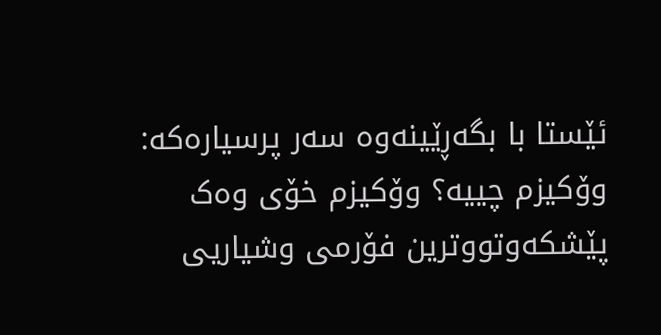ئێستا با بگەڕێینەوە سەر پرسیارەکە: وۆکیزم چییە؟ وۆکیزم خۆی وەک پێشکەوتووترین فۆرمی وشیاریی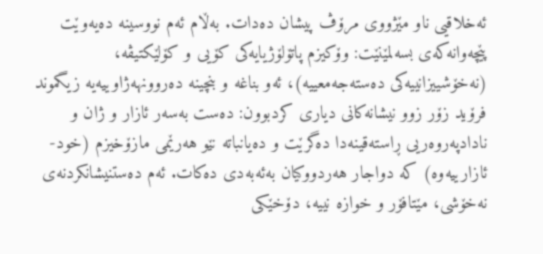ئەخلاقیی ناو مێژووی مرۆڤ پیشان دەدات. بەڵام ئەم نووسینە دەیەوێت پێچەوانەکەی بسەلمێنێت: وۆکیزم پاتۆلۆژیایەکی کۆیی و کۆلێکتیڤە، (نەخۆشییزانییەکی دەستەجەمعییە)، ئەو بناغە و بنچینە دەروونهەژاوییەیە زیگموند فرۆید زۆر زوو نیشانەکانی دیاری کردبوون: دەست بەسەر ئازار و ژان و نادادپەروەریی ڕاستەقینەدا دەگرێت و دەیانباتە نێو هەرێمی مازۆخیزم (خود-ئازارییەوە) کە دواجار هەردووکیان بەئەبەدی دەکات. ئەم دەستنیشانکردنەی نەخۆشی، مێتافۆر و خوازە نییە، دۆخێکی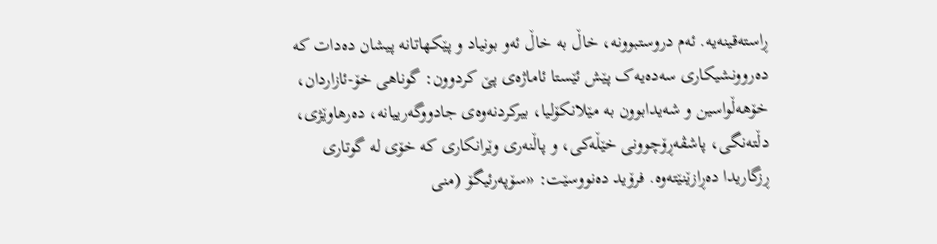ڕاستەقینەیە. ئەم دروستبوونە، خاڵ بە خاڵ ئەو بونیاد و پێکهاتانە پیشان دەدات کە دەروونشیکاری سەدەیەک پێش ئێستا ئاماژەی پێ کردوون: گوناهی خۆ-ئازاردان، خۆهەڵواسین و شەیدابوون بە مێلانکۆلیا، بیرکردنەوەی جادووگەرییانە، دەرهاوێژی، دڵتەنگی، پاشڤەڕۆچوونی خێڵەکی، و پاڵنەری وێرانکاری کە خۆی لە گوتاری ڕزگاریدا دەڕازێنێتەوە. فرۆید دەنووسێت: «سۆپەرئیگۆ (منی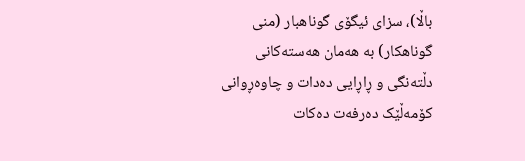باڵا)، سزای ئیگۆی گوناهبار (منی گوناهکار) بە هەمان هەستەکانی دڵتەنگی و ڕاڕایی دەدات و چاوەڕوانی کۆمەڵێک دەرفەت دەکات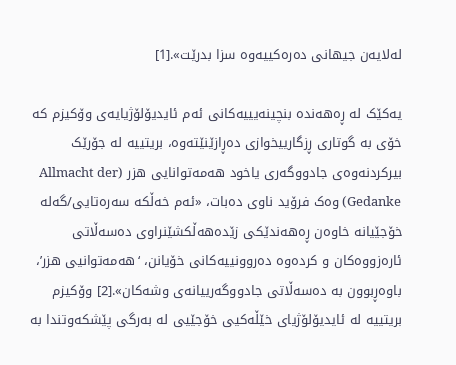لەلایەن جیهانی دەرەکییەوە سزا بدرێت».[1]

یەکێک لە ڕەهەندە بنچینەیییەکانی ئەم ئایدیۆلۆژیایەی وۆکیزم کە خۆی بە گوتاری ڕزگارییخوازی دەڕازێنێتەوە، بریتییە لە جۆرێک بیرکردنەوەی جادووگەری یاخود هەمەتوانایی هزر (Allmacht der Gedanke) وەک فرۆید ناوی دەبات، «ئەم خەڵکە سەرەتایی/گەلە خۆجێیانە خاوەن ڕەهەندێکی زێدەهەڵکشێنراوی دەسەڵاتی ئارەزووەکان و کردەوە دەروونییەکانی خۆیانن، ‘هەمەتوانیی هزر’، باوەڕبوون بە دەسەڵاتی جادووگەرییانەی وشەکان».[2] وۆکیزم بریتییە لە ئایدیۆلۆژیای خێڵەکیی خۆجێیی لە بەرگی پێشکەوتندا بە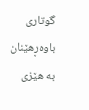گوتاری باوەڕهێنان بە هێزی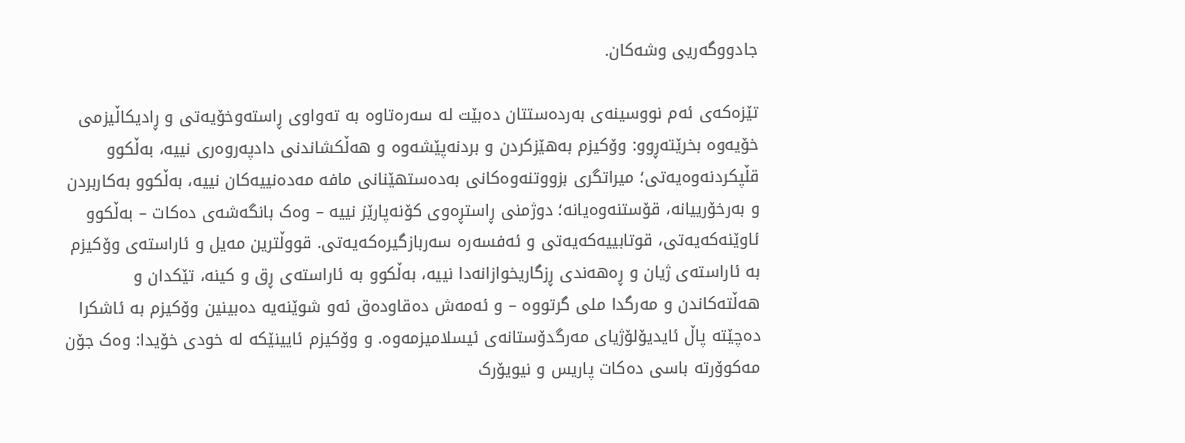جادووگەریی وشەکان.

تێزەکەی ئەم نووسینەی بەردەستتان دەبێت لە سەرەتاوە بە تەواوی ڕاستەوخۆیەتی و ڕادیکاڵیزمی خۆیەوە بخرێتەڕوو: وۆکیزم بەهێزکردن و بردنەپێشەوە و هەڵکشاندنی دادپەروەری نییە، بەڵکوو قڵپکردنەوەیەتی؛ میراتگری بزووتنەوەکانی بەدەستهێنانی مافە مەدەنییەکان نییە، بەڵکوو بەکاربردن و بەرخۆرییانە، قۆستنەوەیانە؛ دوژمنی ڕاستڕەوی کۆنەپارێز نییە – وەک بانگەشەی دەکات – بەڵکوو ئاوێنەکەیەتی، قوتابییەکەیەتی و ئەفسەرە سەربازگیرەکەیەتی. قووڵترین مەیل و ئاراستەی وۆکیزم بە ئاراستەی ژیان و ڕەهەندی ڕزگاریخوازانەدا نییە، بەڵکوو بە ئاراستەی ڕق و کینە، تێکدان و هەڵتەکاندن و مەرگدا ملی گرتووە – و ئەمەش دەقاودەق ئەو شوێنەیە دەبینین وۆکیزم بە ئاشکرا دەچێتە پاڵ ئایدیۆلۆژیای مەرگدۆستانەی ئیسلامیزمەوە. و وۆکیزم ئایینێکە لە خودی خۆیدا: وەک جۆن مەکوۆرتە باسی دەکات پاریس و نیویۆرک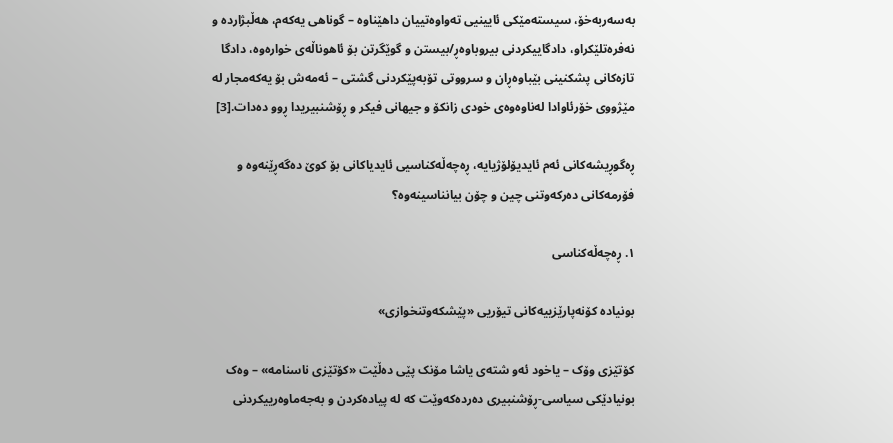بەسەربەخۆ، سیستەمێکی ئایینیی تەواوەتییان داهێناوە – گوناهی یەکەم، هەڵبژاردە و نەفرەتلێکراو، دادگاییکردنی بیروباوەڕ/بیستن و گوێگرتن بۆ ئاهوناڵەی خوارەوە، دادگا تازەکانی پشکنینی بێباوەڕان و سرووتی تۆبەپێکردنی گشتی – ئەمەش بۆ یەکەمجار لە مێژووی خۆرئاوادا لەناوەوەی خودی زانکۆ و جیهانی فیکر و ڕۆشنبیریدا ڕوو دەدات.[3]

ڕەگوڕیشەکانی ئەم ئایدیۆلۆژیایە، ڕەچەڵەکناسیی ئایدیاکانی بۆ کوێ دەگەڕێنەوە و فۆرمەکانی دەرکەوتنی چین و چۆن بیانناسینەوە؟

١. ڕەچەڵەکناسی

بونیادە کۆنەپارێزییەکانی تیۆریی «پێشکەوتنخوازی»

کۆتێزی وۆک – یاخود ئەو شتەی یاشا مۆنک پێی دەڵێت «کۆتێزی ناسنامە» – وەک بونیادێکی سیاسی-ڕۆشنبیری دەردەکەوێت کە لە پیادەکردن و بەجەماوەرییکردنی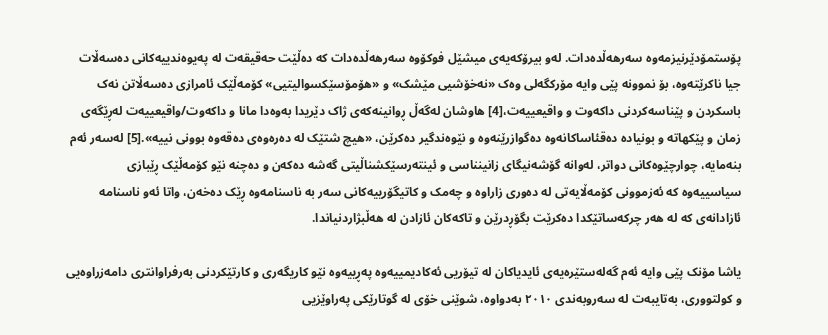پۆستمۆدێرنیزمەوە سەرهەڵدەدات. لەو بیرۆکەیەی میشێل فوکۆوە سەرهەڵدەدات کە دەڵێت حەقیقەت لە پەیوەندییەکانی دەسەڵات جیا ناکرێتەوە، بۆ نموونە پێی وایە مۆرکگەلی وەک «نەخۆشیی مێشک» و «هۆمۆسێکسوالیتیی» کۆمەڵێک ئامرازی دەسەڵاتن نەک باسکردن و پێناسەکردنی داکەوت و واقیعییەت،[4] هاوشان لەگەڵ ڕوانینەکەی ژاک دێریدا بەوەدا مانا و داکەوت/واقیعییەت لەڕێگەی زمان و پێکهاتە و بونیادە دەقئاساکانەوە دەگوازرێنەوە و نێوەندگیر دەکرێن، «هیچ شتێک لە دەرەوەی دەقەوە بوونی نییە».[5] لەسەر ئەم بنەمایە، چوارچێوەکانی دواتر، لەوانە گۆشەنیگای زانینناسی و ئینتەرسێکشناڵیتی گەشە دەکەن و دەچنە نێو کۆمەڵێک ڕێبازی سیاسییەوە کە ئەزموونی کۆمەڵایەتی لە دەوری زاراوە و چەمک و کاتیگۆرییەکانی سەر بە ناسنامەوە ڕێک دەخەن، واتا ئەو ناسنامە ئازادانەی کە لە هەر چرکەساتێکدا دەکرێت بگۆڕدرێن و تاکەکان ئازادن لە هەڵبژاردنیاندا.

یاشا مۆنک پێی وایە ئەم گەلەستێرەیەی ئایدیاکان لە تیۆریی ئەکادیمییەوە پەڕییەوە نێو کاریگەری و کارتێکردنی بەرفراوانتری دامەزراوەیی و کولتووری، بەتایبەت لە سەروبەندی ٢٠١٠ بەدواوە، شوێنی خۆی لە گوتارێکی پەراوێزیی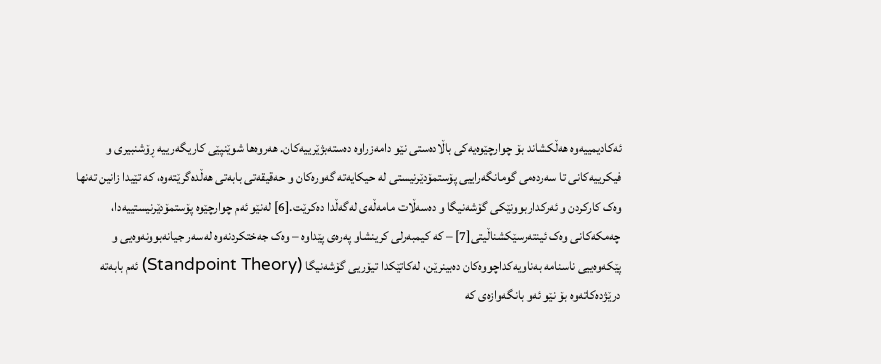ئەکادیمییەوە هەڵکشاند بۆ چوارچێوەیەکی باڵادەستی نێو دامەزراوە دەستەبژێرییەکان. هەروەها شوێنپێی کاریگەرییە ڕۆشنبیری و فیکرییەکانی تا سەردەمی گومانگەراییی پۆستمۆدێرنیستی لە حیکایەتە گەورەکان و حەقیقەتی بابەتی هەڵدەگرێتەوە، کە تێیدا زانین تەنها وەک کارکردن و ئەرکداربوونێکی گۆشەنیگا و دەسەڵات مامەڵەی لەگەڵدا دەکرێت.[6] لەنێو ئەم چوارچێوە پۆستمۆدێرنیستییەدا، چەمکەکانی وەک ئینتەرسێکشناڵیتی[7] – کە کیمبەرلی کرینشاو پەرەی پێداوە – وەک جەختکردنەوە لەسەر جیانەبوونەوەیی و پێکەوەییی ناسنامە بەناویەکداچووەکان دەبینرێن، لەکاتێکدا تیۆریی گۆشەنیگا (Standpoint Theory) ئەم بابەتە درێژدەکاتەوە بۆ نێو ئەو بانگەوازەی کە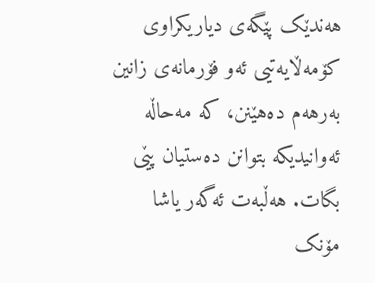هەندێک پێگەی دیاریکراوی کۆمەڵایەتیی ئەو فۆرمانەی زانین بەرهەم دەهێنن، کە مەحاڵە ئەوانیدیکە بتوانن دەستیان پێی بگات. هەڵبەت ئەگەر یاشا مۆنک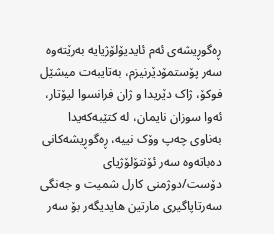ڕەگوڕیشەی ئەم ئایدیۆلۆژیایە بەرێتەوە سەر پۆستمۆدێرنیزم، بەتایبەت میشێل فوکۆ، ژاک دێریدا و ژان فرانسوا لیۆتار، ئەوا سوزان نایمان، لە کتێبەکەیدا بەناوی چەپ وۆک نییە، ڕەگوڕیشەکانی دەباتەوە سەر ئۆنتۆلۆژیای دۆست/دوژمنی کارل شمیت و جەنگی سەرتاپاگیری مارتین هایدیگەر بۆ سەر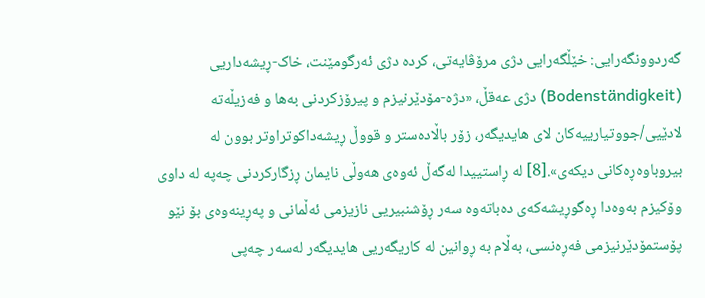گەردوونگەرایی: خێڵگەرایی دژی مرۆڤایەتی، کردە دژی ئەرگومێنت، خاک-ڕیشەداریی (Bodenständigkeit) دژی عەقڵ، «دژە-مۆدێرنیزم و پیرۆزکردنی بەها و فەزیڵەتە لادێیی/جووتیارییەکان لای هایدیگەر، زۆر باڵادەستر و قووڵ ڕیشەداکوتراوتر بوون لە بیروباوەڕەکانی دیکەی».[8] لە ڕاستییدا لەگەڵ ئەوەی هەوڵی نایمان ڕزگارکردنی چەپە لە داوی وۆکیزم بەوەدا ڕەگوڕیشەکەی دەباتەوە سەر ڕۆشنبیریی نازیزمی ئەڵمانی و پەڕینەوەی بۆ نێو پۆستمۆدێرنیزمی فەڕەنسی، بەڵام بە ڕوانین لە کاریگەریی هایدیگەر لەسەر چەپی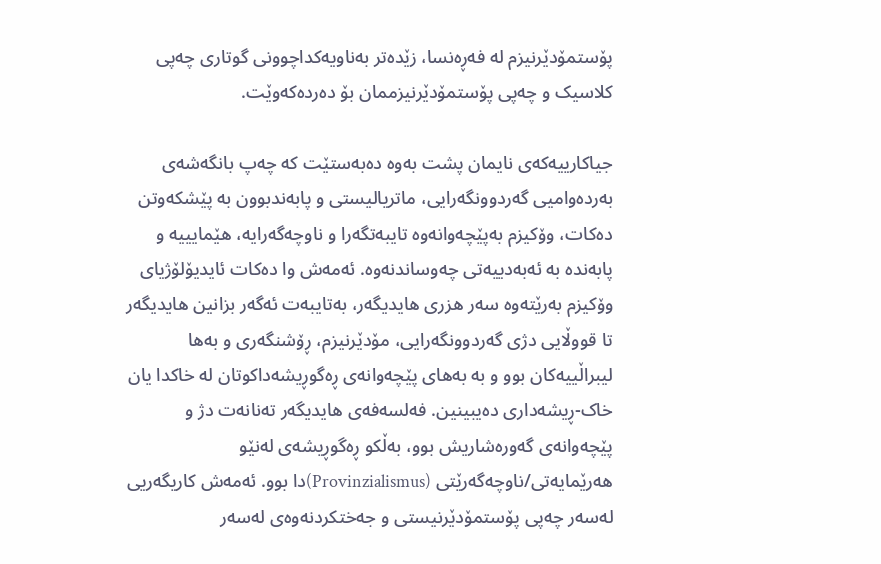پۆستمۆدێرنیزم لە فەڕەنسا، زێدەتر بەناویەکداچوونی گوتاری چەپی کلاسیک و چەپی پۆستمۆدێرنیزممان بۆ دەردەکەوێت.

جیاکارییەکەی نایمان پشت بەوە دەبەستێت کە چەپ بانگەشەی بەردەوامیی گەردوونگەرایی، ماتریالیستی و پابەندبوون بە پێشکەوتن دەکات، وۆکیزم بەپێچەوانەوە تایبەتگەرا و ناوچەگەرایە، هێمایییە و پابەندە بە ئەبەدییەتی چەوساندنەوە. ئەمەش وا دەکات ئایدیۆلۆژیای وۆکیزم بەرێتەوە سەر هزری هایدیگەر، بەتایبەت ئەگەر بزانین هایدیگەر تا قووڵایی دژی گەردوونگەرایی، مۆدێرنیزم، ڕۆشنگەری و بەها لیبراڵییەکان بوو و بە بەهای پێچەوانەی ڕەگوڕیشەداکوتان لە خاکدا یان خاک-ڕیشەداری دەیبینین. فەلسەفەی هایدیگەر تەنانەت دژ و پێچەوانەی گەورەشاریش بوو، بەڵکو ڕەگوڕیشەی لەنێو هەرێمایەتی/ناوچەگەرێتی (Provinzialismus)دا بوو. ئەمەش کاریگەریی لەسەر چەپی پۆستمۆدێرنیستی و جەختکردنەوەی لەسەر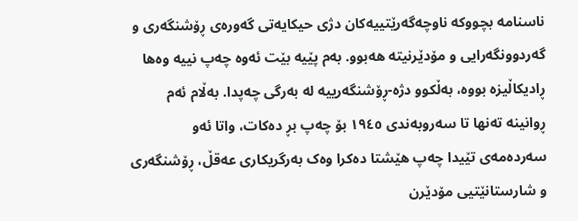ناسنامە بچووکە ناوچەگەرێتییەکان دژی حیکایەتی گەورەی ڕۆشنگەری و گەردوونگەرایی و مۆدێرنیتە هەبوو. بەم پێیە بێت ئەوە چەپ نییە وەها ڕادیکاڵیزە بووە، بەڵکوو دژە-ڕۆشنگەرییە لە بەرگی چەپدا. بەڵام ئەم ڕوانینە تەنها تا سەروبەندی ١٩٤٥ بۆ چەپ بڕ دەکات، واتا ئەو سەردەمەی تێیدا چەپ هێشتا دەکرا وەک بەرگریکاری عەقڵ، ڕۆشنگەری و شارستانێتیی مۆدێرن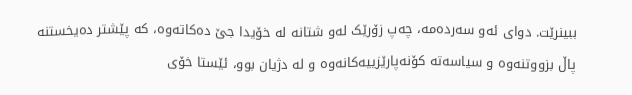ببینرێت. دوای ئەو سەردەمە، چەپ زۆرێک لەو شتانە لە خۆیدا جێ دەکاتەوە، کە پێشتر دەیخستنە پاڵ بزووتنەوە و سیاسەتە کۆنەپارێزییەکانەوە و لە دژیان بوو، ئێستا خۆی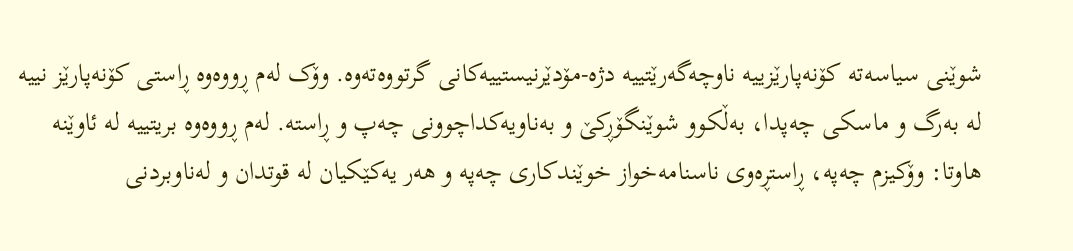شوێنی سیاسەتە کۆنەپارێزییە ناوچەگەرێتییە دژە-مۆدێرنیستییەکانی گرتووەتەوە. وۆک لەم ڕووەوە ڕاستی کۆنەپارێز نییە لە بەرگ و ماسکی چەپدا، بەڵکوو شوێنگۆڕکێ و بەناویەکداچوونی چەپ و ڕاستە. لەم ڕووەوە بریتییە لە ئاوێنە هاوتا: وۆکیزم چەپە، ڕاستڕەوی ناسنامەخواز خوێندکاری چەپە و هەر یەکێکیان لە قوتدان و لەناوبردنی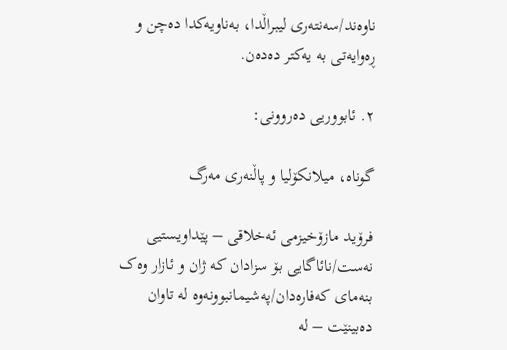ناوەند/سەنتەری لیبراڵدا، بەناویەکدا دەچن و ڕەوایەتی بە یەکتر دەدەن.

٢. ئابووریی دەروونی:

گوناه، میلانکۆلیا و پاڵنەری مەرگ

فرۆید مازۆخیزمی ئەخلاقی – پێداویستیی نەست/نائاگایی بۆ سزادان کە ژان و ئازار وەک بنەمای کەفارەدان/پەشیمانبوونەوە لە تاوان دەبینێت – لە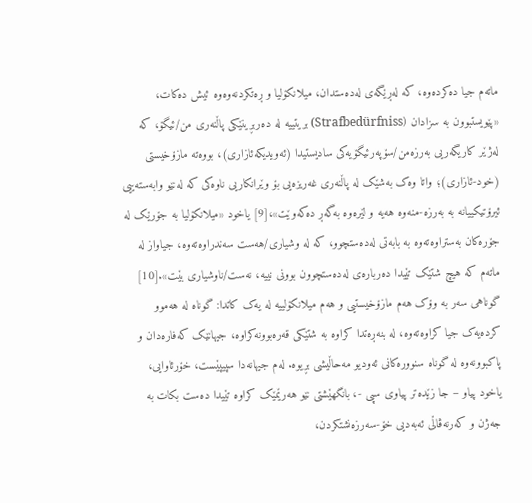ماتەم جیا دەکردەوە، کە لەڕێگەی لەدەستدان، میلانکۆلیا و ڕەتکردنەوەوە ئیش دەکات، «پێویستبوون بە سزادان (Strafbedürfniss) بریتییە لە دەربڕینێکی پاڵنەری من/ئیگۆ، کە لەژێر کاریگەریی بەرزەمن/سۆپەرئیگۆیەکی سادیستیدا (ئەویدیکەئازاری)، بووەتە مازۆخیستی (خود-ئازاری)؛ واتا وەک بەشێک لە پاڵنەری غەریزەیی بۆ وێرانکاریی ناوەکی کە لەنێو وابەستەییی ئیرۆتیکییانە بە بەرزە-منەوە هەیە و لێرەوە بەگەڕ دەکەوێت»،[9] یاخود «میلانکۆلیا بە جۆرێک لە جۆرەکان بەستراوەتەوە بە بابەتی لەدەستچوو، کە لە وشیاری/هەست سەندراوەتەوە، جیاواز لە ماتەم کە هیچ شتێک تێیدا دەربارەی لەدەستچوون بوونی نییە، نەست/ناوشیاری بێت».[10] گوناهی سەر بە وۆک هەم مازۆخیستیی و هەم میلانکۆلییە لە یەک کاتدا: گوناه لە هەموو کردەیەک جیا کراوەتەوە، لە بنەڕەتدا کراوە بە شتێکی قەرەبوونەکراوە، جیهانێک کەفارەدان و پاکبوونەوە لە گوناه سنوورەکانی ئەودیو مەحاڵیشی بڕیوە. لەم جیهانەدا سپیپێست، خۆرئاوایی، یاخود پیاو – جا زێدەتر پیاوی سپی -، بانگهێشتی نێو هەرێمێک کراوە تێیدا دەست بکات بە جەژن و کەرنەڤاڵی ئەبەدیی خۆ-سەرزەنشتکردن،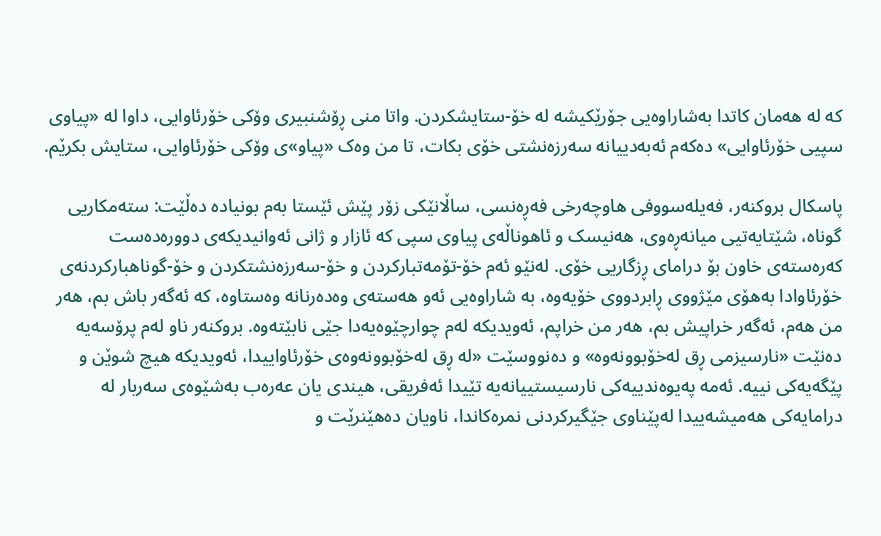کە لە هەمان کاتدا بەشاراوەیی جۆرێکیشە لە خۆ-ستایشکردن. واتا منی ڕۆشنبیری وۆکی خۆرئاوایی، داوا لە «پیاوی سپیی خۆرئاوایی» دەکەم ئەبەدییانە سەرزەنشتی خۆی بکات، تا من وەک «پیاو»ی وۆکی خۆرئاوایی، ستایش بکرێم.

پاسکال بروکنەر، فەیلەسووفی هاوچەرخی فەڕەنسی، ساڵانێکی زۆر پێش ئێستا بەم بونیادە دەڵێت: ستەمکاریی گوناه، شێتایەتیی میانەڕەوی، هەنیسک و ئاهوناڵەی پیاوی سپی کە ئازار و ژانی ئەوانیدیکەی دوورەدەست کەرەستەی خاون بۆ درامای ڕزگاریی خۆی. لەنێو ئەم خۆ-تۆمەتبارکردن و خۆ-سەرزەنشتکردن و خۆ-گوناهبارکردنەی خۆرئاوادا بەهۆی مێژووی ڕابردووی خۆیەوە، بە شاراوەیی ئەو هەستەی وەدەرنانە وەستاوە، کە ئەگەر باش بم، هەر من هەم، ئەگەر خراپیش بم، هەر من خراپم، ئەویدیکە لەم چوارچێوەیەدا جێی نابێتەوە. بروکنەر ناو لەم پرۆسەیە دەنێت «نارسیزمی ڕق لەخۆبوونەوە» و دەنووسێت «لە ڕق لەخۆبوونەوەی خۆرئاواییدا، ئەویدیکە هیچ شوێن و پێگەیەکی نییە. ئەمە پەیوەندییەکی نارسیستییانەیە تێیدا ئەفریقی، هیندی یان عەرەب بەشێوەی سەربار لە درامایەکی هەمیشەییدا لەپێناوی جێگیرکردنی نمرەکاندا، ناویان دەهێنرێت و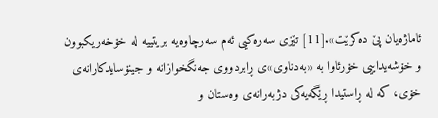ئاماژەیان پێ دەکرێت».[11] تێزی سەرەکیی ئەم سەرچاوەیە بریتییە لە خۆخەریکبوون و خۆشەیداییی خۆرئاوا بە «بەدناوی»ی ڕابردووی جەنگخوازانە و جینۆسایدکارانەی خۆی، کە لە ڕاستیدا ڕێگەیەکی دژبەرانەی وەستان و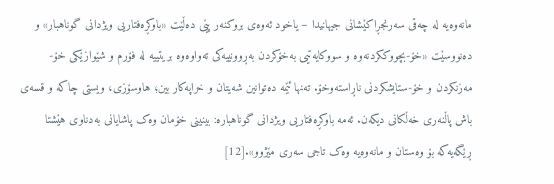مانەوەیە لە چەقی سەرنجڕاکێشانی جیهانیدا – یاخود ئەوەی بروکنەر پێی دەڵێت «باوکڕەفتاریی ویژدانی گوناهبار» و دەنووسێت «خۆ-بچووککردنەوە و سووکایەتیی بەخۆکردن بەڕوونییەکی تەواوەوە بریتییە لە فۆرم و شێوازێکی خۆ-مەزنکردن و خۆ-ستایشکردنی ناڕاستەوخۆ. تەنها ئێمە دەتوانین شەیتان و خراپەکار بین؛ هاوسۆزی، ویستی چاکە و قسەی باش پاڵنەری خەڵکانی دیکەن. ئەمە باوکڕەفتاریی ویژدانی گوناهبارە: بینینی خۆمان وەک پاشایانی بەدناوی هێشتا ڕێگەیەکە بۆ وەستان و مانەوەیە وەک تاجی سەری مێژوو».[12]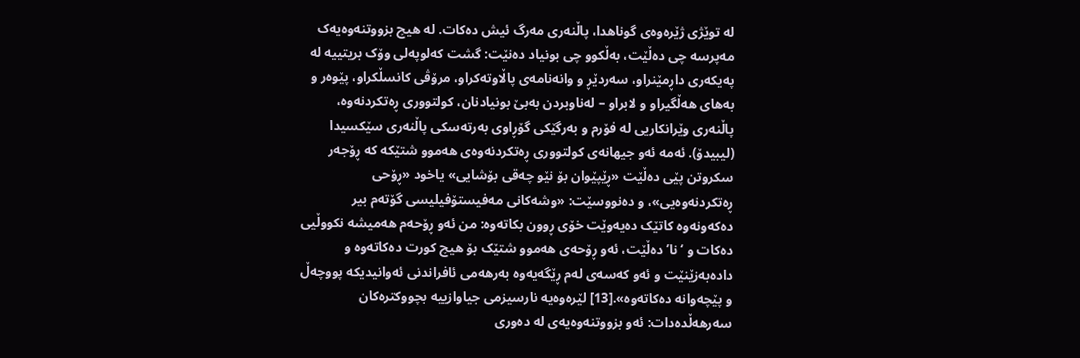لە توێژی ژێرەوەی گوناهدا، پاڵنەری مەرگ ئیش دەکات. لە هیچ بزووتنەوەیەک مەپرسە چی دەڵێت، بەڵکوو چی بونیاد دەنێت: گشت کەلوپەلی وۆک بریتییە لە پەیکەری داڕمێنراو، سەردێڕ و وانەنامەی پاڵاوتەکراو، مرۆڤی کانسڵکراو، پێوەر و بەهای هەڵگیراو و لابراو – لەناوبردن بەبێ بونیادنان، کولتووری ڕەتکردنەوە، پاڵنەری وێرانکاریی لە فۆرم و بەرگێکی گۆڕاوی بەرتەسکی پاڵنەری سێکسیدا (لیبیدۆ). ئەمە ئەو جیهانەی کولتووری ڕەتکردنەوەی هەموو شتێکە کە ڕۆجەر سکروتن پێی دەڵێت «ڕێپێوان بۆ نێو چەقی بۆشایی» یاخود «ڕۆحی ڕەتکردنەوەیی»، و دەنووسێت: «وشەکانی مەفیستۆفیلیسی گۆتەم بیر دەکەونەوە کاتێک دەیەوێت خۆی ڕوون بکاتەوە: من ئەو ڕۆحەم هەمیشە نکووڵیی دەکات و ‘نا’ دەڵێت، ئەو ڕۆحەی هەموو شتێک بۆ هیچ کورت دەکاتەوە و دادەبەزێنێت و ئەو کەسەی لەم ڕێگەیەوە بەرهەمی ئافراندنی ئەوانیدیکە پووچەڵ و پێچەوانە دەکاتەوە».[13] لێرەوەیە نارسیزمی جیاوازییە بچووکترەکان سەرهەڵدەدات: ئەو بزووتنەوەیەی لە دەوری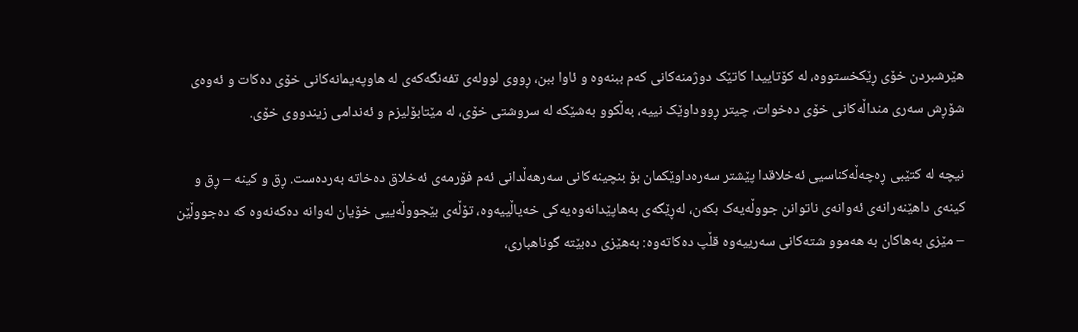هێرشبردن خۆی ڕێکخستووە، لە کۆتاییدا کاتێک دوژمنەکانی کەم ببنەوە و ئاوا ببن، ڕووی لوولەی تفەنگەکەی لە هاوپەیمانەکانی خۆی دەکات و ئەوەی شۆڕش سەری منداڵەکانی خۆی دەخوات، چیتر ڕووداوێک نییە، بەڵکوو بەشێکە لە سروشتی خۆی، لە مێتابۆلیزم و ئەندامی زیندووی خۆی.

نیچە لە کتێبی ڕەچەڵەکناسیی ئەخلاقدا پێشتر سەرەداوێکمان بۆ بنچینەکانی سەرهەڵدانی ئەم فۆرمەی ئەخلاق دەخاتە بەردەست. ڕق و کینە – ڕق و کینەی داهێنەرانەی ئەوانەی ناتوانن جووڵەیەک بکەن، لەڕێگەی بەهاپێدانەوەیەکی خەیاڵییەوە، تۆڵەی بێجووڵەییی خۆیان لەوانە دەکەنەوە کە دەجووڵێن – مێزی بەهاکان بە هەموو شتەکانی سەرییەوە قڵپ دەکاتەوە: بەهێزی دەبێتە گوناهباری،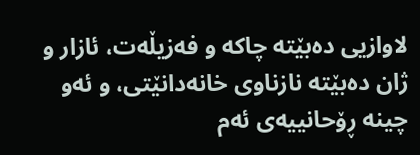لاوازیی دەبێتە چاکە و فەزیڵەت، ئازار و ژان دەبێتە نازناوی خانەدانێتی، و ئەو چینە ڕۆحانییەی ئەم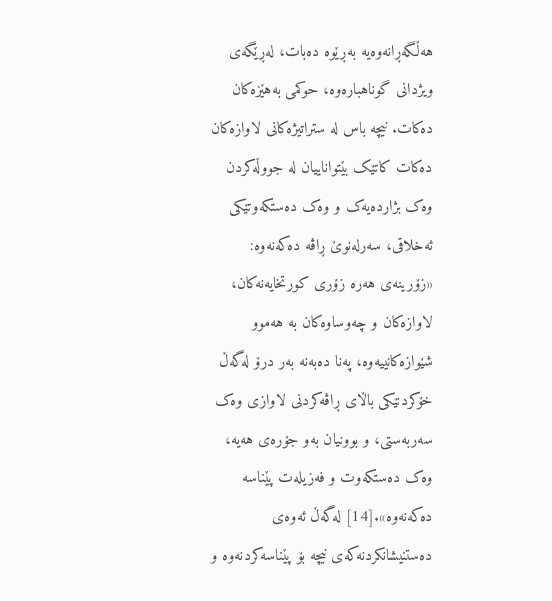هەڵگەڕانەوەیە بەڕێوە دەبات، لەڕێگەی ویژدانی گوناهبارەوە، حوکمی بەهێزەکان دەکات. نیچە باس لە ستراتیژەکانی لاوازەکان دەکات کاتێک بێتواناییان لە جووڵەکردن وەک بژاردەیەک و وەک دەستکەوتێکی ئەخلاقی، سەرلەنوێ ڕاڤە دەکەنەوە: «زۆرینەی هەرە زۆری کورتخایەنەکان، لاوازەکان و چەوساوەکان بە هەموو شێوازەکانییەوە، پەنا دەبەنە بەر درۆ لەگەڵ خۆکردنێکی باڵای ڕاڤەکردنی لاوازی وەک سەربەستی، و بوونیان بەو جۆرەی هەیە، وەک دەستکەوت و فەزیلەت پێناسە دەکەنەوە».[14] لەگەڵ ئەوەی دەستنیشانکردنەکەی نیچە بۆ پێناسەکردنەوە و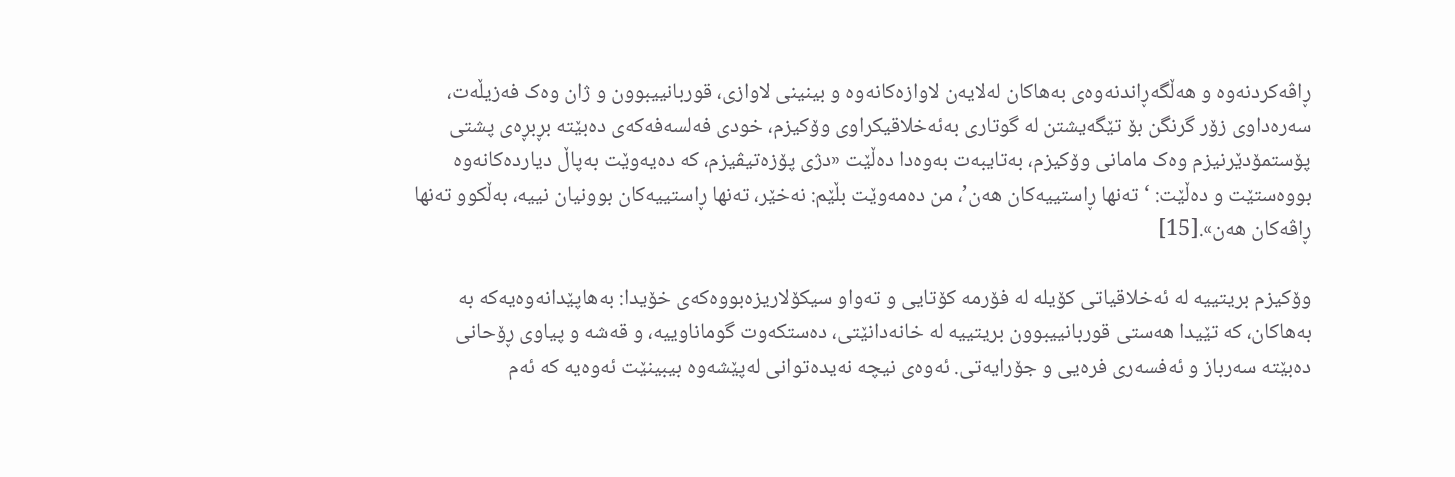ڕاڤەکردنەوە و هەڵگەڕاندنەوەی بەهاکان لەلایەن لاوازەکانەوە و بینینی لاوازی، قوربانییبوون و ژان وەک فەزیڵەت، سەرەداوی زۆر گرنگن بۆ تێگەیشتن لە گوتاری بەئەخلاقیکراوی وۆکیزم، خودی فەلسەفەکەی دەبێتە بڕبڕەی پشتی پۆستمۆدێرنیزم وەک مامانی وۆکیزم، بەتایبەت بەوەدا دەڵێت «دژی پۆزەتیڤیزم، کە دەیەوێت بەپاڵ دیاردەکانەوە بووەستێت و دەڵێت: ‘تەنها ڕاستییەکان هەن’، من دەمەوێت بڵێم: نەخێر، تەنها ڕاستییەکان بوونیان نییە، بەڵکوو تەنها ڕاڤەکان هەن».[15]

وۆکیزم بریتییە لە ئەخلاقیاتی کۆیلە لە فۆرمە کۆتایی و تەواو سیکۆلاریزەبووەکەی خۆیدا: بەهاپێدانەوەیەکە بە بەهاکان، کە تێیدا هەستی قوربانییبوون بریتییە لە خانەدانێتی، دەستکەوت گوماناوییە، و قەشە و پیاوی ڕۆحانی دەبێتە سەرباز و ئەفسەری فرەیی و جۆرایەتی. ئەوەی نیچە نەیدەتوانی لەپێشەوە بیبینێت ئەوەیە کە ئەم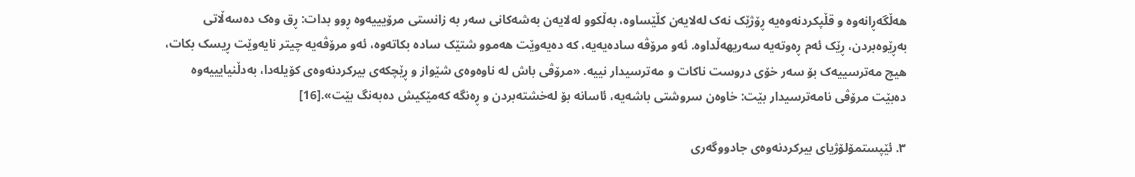هەڵگەڕانەوە و قڵپکردنەوەیە ڕۆژێک نەک لەلایەن کڵێساوە، بەڵکوو لەلایەن بەشەکانی سەر بە زانستی مرۆیییەوە ڕوو بدات: ڕق وەک دەسەڵاتی بەڕێوەبردن، ڕێک ئەم ڕەوتەیە سەریهەڵداوە. ئەو مرۆڤە سادەیەیە، کە دەیەوێت هەموو شتێک سادە بکاتەوە، ئەو مرۆڤەیە چیتر نایەوێت ڕیسک بکات، هیچ مەترسییەک بۆ سەر خۆی دروست ناکات و مەترسیدار نییە. «مرۆڤی باش لە ناوەوەی شێواز و ڕێچکەی بیرکردنەوەی کۆیلەدا، بەدڵنیایییەوە دەبێت مرۆڤی نامەترسیدار بێت: خاوەن سروشتی باشەیە، ئاسانە بۆ لەخشتەبردن و ڕەنگە کەمێکیش دەبەنگ بێت».[16]

٣. ئێپستمۆلۆژیای بیرکردنەوەی جادووگەری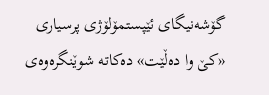گۆشەنیگای ئێپستمۆلۆژی پرسیاری «کێ وا دەڵێت» دەکاتە شوێنگرەوەی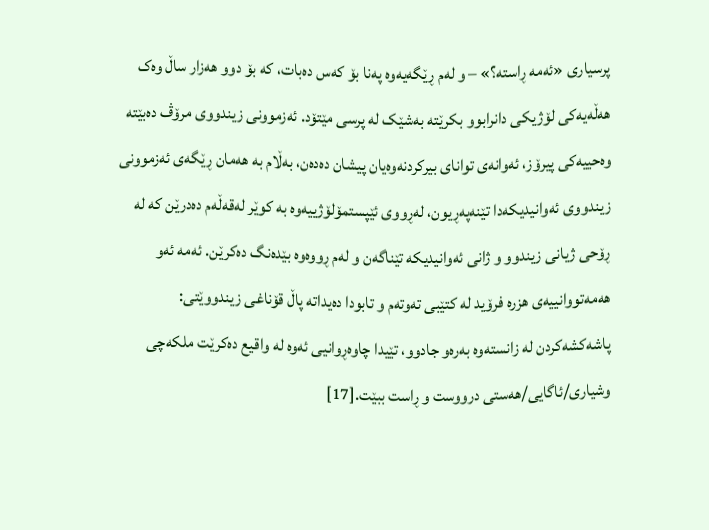پرسیاری «ئەمە ڕاستە؟» – و لەم ڕێگەیەوە پەنا بۆ کەس دەبات، کە بۆ دوو هەزار ساڵ وەک هەڵەیەکی لۆژیکی دانرابوو بکرێتە بەشێک لە پرسی مێتۆد. ئەزموونی زیندووی مرۆڤ دەبێتە وەحییەکی پیرۆز، ئەوانەی توانای بیرکردنەوەیان پیشان دەدەن، بەڵام بە هەمان ڕێگەی ئەزموونی زیندووی ئەوانیدیکەدا تێنەپەڕیون، لەڕووی ئێپستمۆلۆژییەوە بە کوێر لەقەڵەم دەدرێن کە لە ڕۆحی ژیانی زیندوو و ژانی ئەوانیدیکە تێناگەن و لەم ڕووەوە بێدەنگ دەکرێن. ئەمە ئەو هەمەتووانییەی هزرە فرۆید لە کتێبی تەوتەم و تابودا دەیداتە پاڵ قۆناغی زیندووێتی: پاشەکشەکردن لە زانستەوە بەرەو جادوو، تێیدا چاوەڕوانیی ئەوە لە واقیع دەکرێت ملکەچی وشیاری/ئاگایی/هەستی درووست و ڕاست ببێت.[17]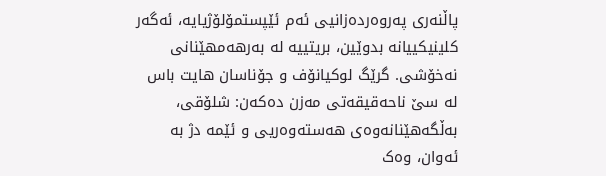پاڵنەری پەروەردەزانیی ئەم ئێپستمۆلۆژیایە، ئەگەر کلینیکییانە بدوێین، بریتییە لە بەرهەمهێنانی نەخۆشی. گرێگ لوکیانۆف و جۆناسان هایت باس لە سێ ناحەقیقەتی مەزن دەکەن: شلۆقی، بەڵگەهێنانەوەی هەستەوەریی و ئێمە دژ بە ئەوان، وەک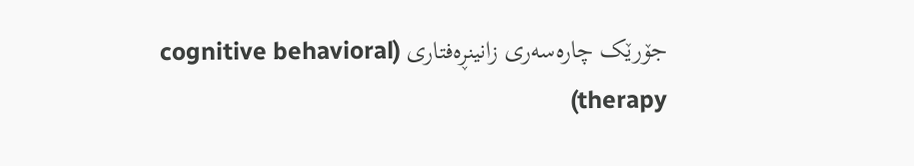جۆرێک چارەسەری زانینڕەفتاری (cognitive behavioral therapy)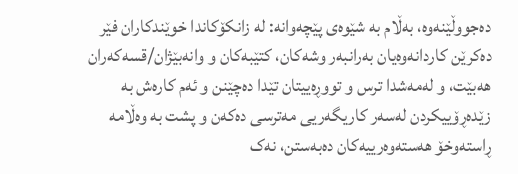دەجووڵێنەوە، بەڵام بە شێوەی پێچەوانە: لە زانکۆکاندا خوێندکاران فێر دەکرێن کاردانەوەیان بەرانبەر وشەکان، کتێبەکان و وانەبێژان/قسەکەران هەبێت، و لەمەشدا ترس و تووڕەییتان تێدا دەچێنن و ئەم کارەش بە زێدەڕۆییکردن لەسەر کاریگەریی مەترسی دەکەن و پشت بە وەڵامە ڕاستەوخۆ هەستەوەرییەکان دەبەستن، نەک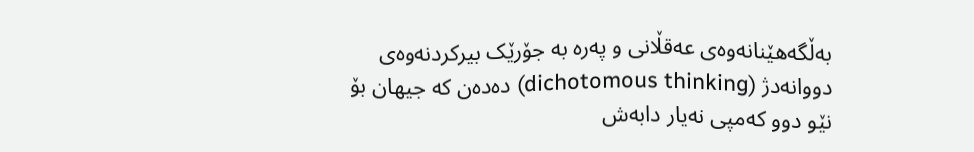بەڵگەهێنانەوەی عەقڵانی و پەرە بە جۆرێک بیرکردنەوەی دووانەدژ (dichotomous thinking) دەدەن کە جیهان بۆ نێو دوو کەمپی نەیار دابەش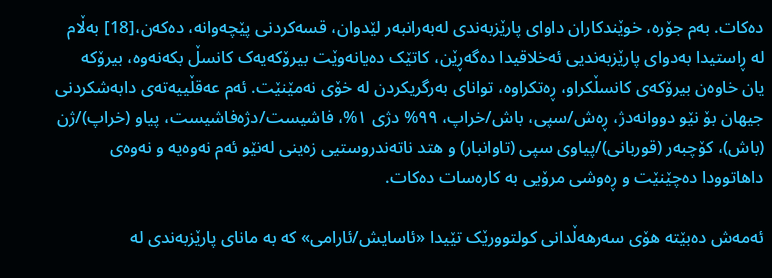دەکات. بەم جۆرە، خوێندکاران داوای پارێزبەندی لەبەرانبەر لێدوان، قسەکردنی پێچەوانە، دەکەن،[18] بەڵام لە ڕاستیدا بەدوای پارێزبەندیی ئەخلاقیدا دەگەڕێن، کاتێک دەیانەوێت بیرۆکەیەک کانسڵ بکەنەوە، بیرۆکە یان خاوەن بیرۆکەی کانسڵکراو، ڕەتکراوە، توانای بەرگریکردن لە خۆی نەمێنێت. ئەم عەقڵییەتەی دابەشکردنی جیهان بۆ نێو دووانەدژ، ڕەش/سپی، باش/خراپ، ٩٩% دژی ١%، فاشیست/دژەفاشیست، پیاو (خراپ)/ژن (باش)، کۆچبەر (قوربانی)/پیاوی سپی (تاوانبار) و هتد ناتەندروستیی زەینی لەنێو ئەم نەوەیە و نەوەی داهاتوودا دەچێنێت و ڕەوشی مرۆیی بە کارەسات دەکات.

ئەمەش دەبێتە هۆی سەرهەڵدانی کولتوورێک تێیدا «ئاسایش/ئارامی» کە بە مانای پارێزبەندی لە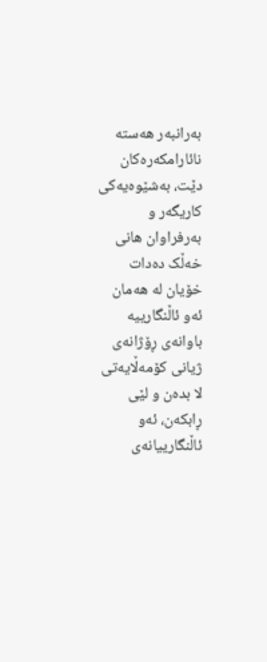بەرانبەر هەستە نائارامکەرەکان دێت، بەشێوەیەکی کاریگەر و بەرفراوان هانی خەڵک دەدات خۆیان لە هەمان ئەو ئاڵنگارییە باوانەی ڕۆژانەی ژیانی کۆمەڵایەتی لا بدەن و لێی ڕابکەن، ئەو ئاڵنگارییانەی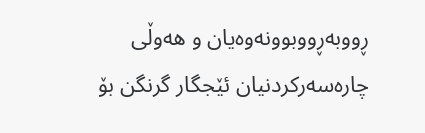ڕووبەڕووبوونەوەیان و هەوڵی چارەسەرکردنیان ئێجگار گرنگن بۆ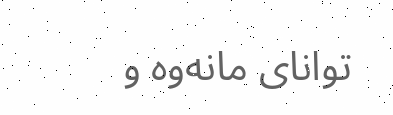توانای مانەوە و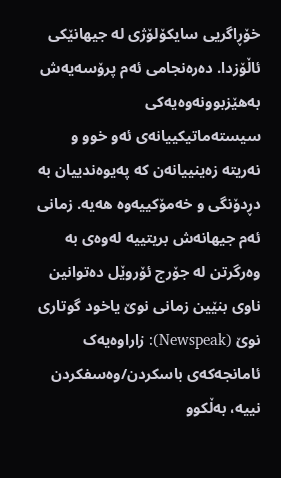خۆڕاگریی سایکۆلۆژی لە جیهانێکی ئاڵۆزدا. دەرەنجامی ئەم پرۆسەیەش بەهێزبوونەوەیەکی سیستەماتیکییانەی ئەو خوو و نەریتە زەینییانەن کە پەیوەندییان بە دڕدۆنگی و خەمۆکییەوە هەیە. زمانی ئەم جیهانەش بریتییە لەوەی بە وەرگرتن لە جۆرج ئۆروێل دەتوانین ناوی بنێین زمانی نوێ یاخود گوتاری نوێ (Newspeak): زاراوەیەک ئامانجەکەی باسکردن/وەسفکردن نییە، بەڵکوو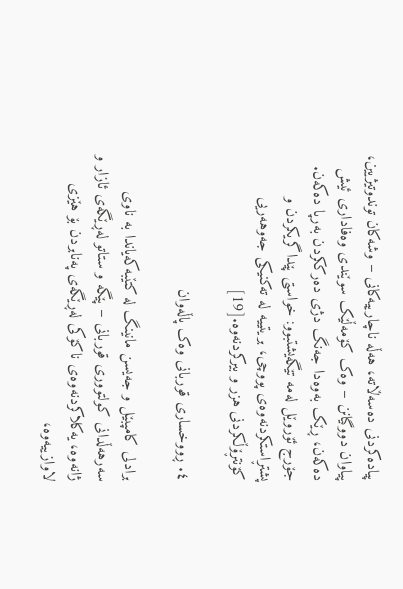پیادەکردنی دەسەڵاتە، هەڵە ناچارییەکانی – وشەکان توندوتیژیین، پیاوان دووگیانن – وەک کۆمەڵێک سوێندی وەفاداری ئیش دەکەن، ڕێک بەوەدا جەنگ دژی دەرککردن بەرپا دەکەن. جۆرج ئۆروێل لەمە تێگەیشتبوو: خواستی پێداگریکردن و پشتڕاستکردنەوەی پووچی، بریتییە لە تەکنیکی جەوهەریی کۆنتڕۆڵکردنی هزر و بیرکردنەوە.[19]

٤. ڕووخساری قوربانی وەک پاڵەوان

برادلی کامپبێل و جەیسن مانینگ لە کتێبەکەیاندا بە ناوی سەرهەڵدانی کولتووری قوربانی – پێگە و ستاتو لەڕێگەی ئازار و ژانەوە، یەکلاکردنەوەی ناکۆکی لەڕێگەی پەنابردن بۆ هێزی لاوازییەوە،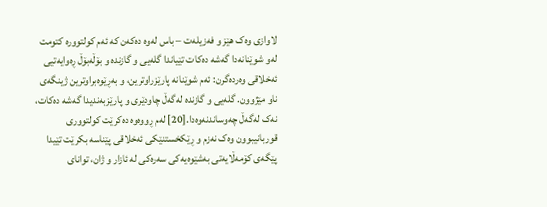لاوازی وەک هێز و فەزیلەت – باس لەوە دەکەن کە ئەم کولتوورە کتومت لەو شوێنانەدا گەشە دەکات تێیاندا گلەیی و گازندە و بۆڵەبۆڵ ڕەوایەتیی ئەخلاقی وەردەگرن: ئەم شوێنانە پارێزراوترین، و بەڕێوەبراوترین ژینگەی ناو مێژوون. گلەیی و گازندە لەگەڵ چاودێری و پارێزبەندیدا گەشە دەکات، نەک لەگەڵ چەوساندنەوەدا.[20] لەم ڕووەوە دەکرێت کولتووری قوربانیبوون وەک نەزم و ڕێکخستنێکی ئەخلاقی پێناسە بکرێت تێیدا پێگەی کۆمەڵایەتی بەشێوەیەکی سەرەکی لە ئازار و ژان، توانای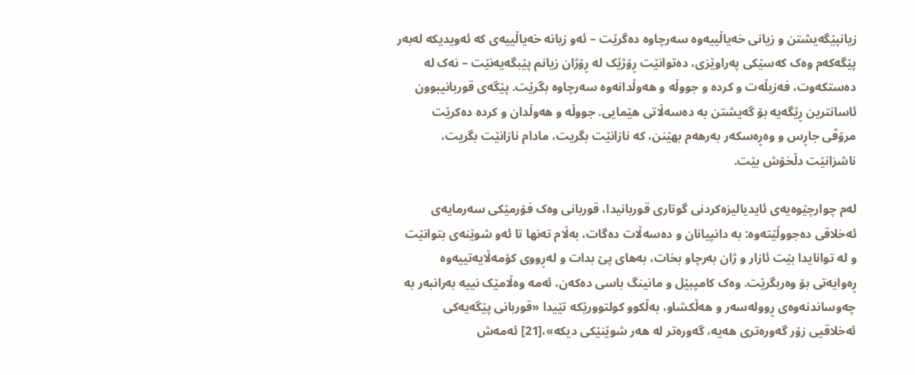زیانپێگەیشتن و زیانی خەیاڵییەوە سەرچاوە دەگرێت – ئەو زیانە خەیاڵییەی کە ئەویدیکە لەبەر پێگەکەم وەک کەسێکی پەراوێزی، دەتوانێت ڕۆژێک لە ڕۆژان زیانم پێبگەیەنێت – نەک لە دەستکەوت، فەزیڵەت و کردە و جووڵە و هەوڵدانەوە سەرچاوە بگرێت. پێگەی قوربانیبوون ئاسانترین ڕێگەیە بۆ گەیشتن بە دەسەڵاتی هێمایی. جووڵە و هەوڵدان و کردە دەکرێت مرۆڤی جاڕس و وەڕەسکەر بەرهەم بهێنن، کە نازانێت بگریت، مادام نازانێت بگریت، ناشزانێت دڵخۆش بێت.

لەم چوارچێوەیەی ئایدیالیزەکردنی گوتاری قوربانیدا، قوربانی وەک فۆرمێکی سەرمایەی ئەخلاقی دەجووڵێتەوە: بە دانپیانان و دەسەڵات دەگات، بەڵام تەنها تا ئەو شوێنەی بتوانێت و لە توانایدا بێت ئازار و ژان بەرچاو بخات، بەهای پێ بدات و لەڕووی کۆمەڵایەتییەوە ڕەوایەتی بۆ وەربگرێت. وەک کامپبێل و مانینگ باسی دەکەن، ئەمە وەڵامێک نییە بەرانبەر بە چەوساندنەوەی ڕوولەسەر و هەڵکشاو، بەڵکوو کولتوورێکە تێیدا «قوربانی پێگەیەکی ئەخلاقیی زۆر گەورەتری هەیە، گەورەتر لە هەر شوێنێکی دیکە»،[21] ئەمەش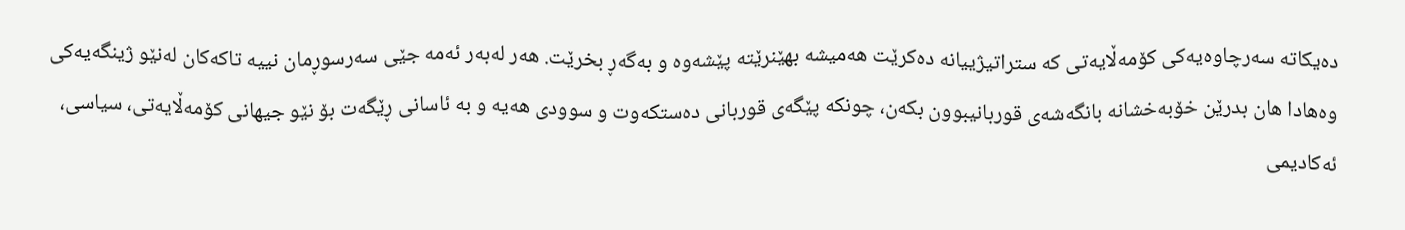دەیکاتە سەرچاوەیەکی کۆمەڵایەتی کە ستراتیژییانە دەکرێت هەمیشە بهێنرێتە پێشەوە و بەگەڕ بخرێت. هەر لەبەر ئەمە جێی سەرسوڕمان نییە تاکەکان لەنێو ژینگەیەکی وەهادا هان بدرێن خۆبەخشانە بانگەشەی قوربانیبوون بکەن، چونکە پێگەی قوربانی دەستکەوت و سوودی هەیە و بە ئاسانی ڕێگەت بۆ نێو جیهانی کۆمەڵایەتی، سیاسی، ئەکادیمی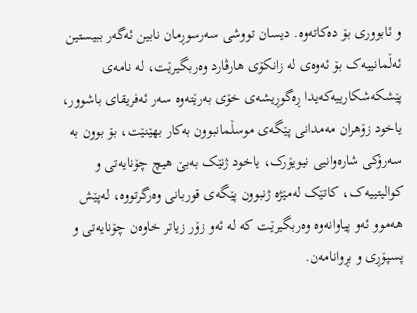و ئابووری بۆ دەکاتەوە. دیسان تووشی سەرسوڕمان نابین ئەگەر ببیستین ئەڵمانییەک بۆ ئەوەی لە زانکۆی هارڤارد وەربگیرێت، لە نامەی پێشکەشکارییەکەیدا ڕەگوڕیشەی خۆی بەرێتەوە سەر ئەفریقای باشوور، یاخود زۆهران مەمدانی پێگەی موسڵمانبوون بەکار بهێنێت، بۆ بوون بە سەرۆکی شارەوانیی نیویۆرک، یاخود ژنێک بەبێ هیچ چۆنایەتی و کوالیتییەک، کاتێک لەمێژە ژنبوون پێگەی قوربانی وەرگرتووە، لەپێش هەموو ئەو پیاوانەوە وەربگیرێت کە لە ئەو زۆر زیاتر خاوەن چۆنایەتی و پسپۆڕی و بڕوانامەن.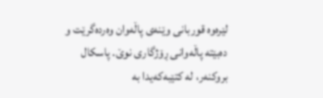لێرەوە قوربانی وێنەی پاڵەوان وەردەگرێت و دەبێتە پاڵەوانی ڕۆژگاری نوێ. پاسکال بروکنەر، لە کتێبەکەیدا بە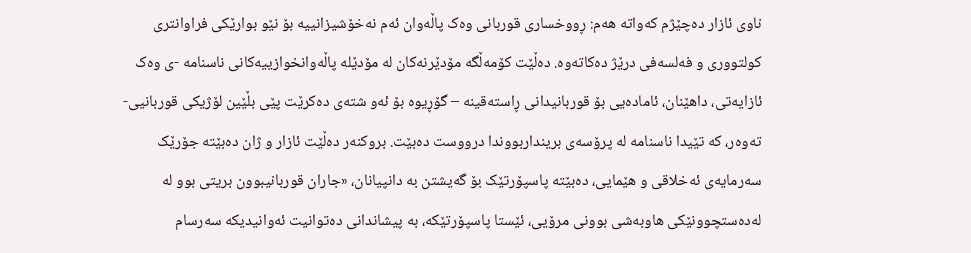ناوی ئازار دەچێژم کەواتە هەم: ڕووخساری قوربانی وەک پاڵەوان ئەم نەخۆشیزانییە بۆ نێو بوارێکی فراوانتری کولتووری و فەلسەفی درێژ دەکاتەوە. دەڵێت کۆمەڵگە مۆدێرنەکان لە مۆدێلە پاڵەوانخوازییەکانی ناسنامە -ی وەک ئازایەتی، داهێنان، ئامادەیی بۆ قوربانیدانی ڕاستەقینە – گۆڕیوە بۆ ئەو شتەی دەکرێت پێی بڵێین لۆژیکی قوربانیی-تەوەر، کە تێیدا ناسنامە لە پرۆسەی برینداربووندا درووست دەبێت. بروکنەر دەڵێت ئازار و ژان دەبێتە جۆرێک سەرمایەی ئەخلاقی و هێمایی، دەبێتە پاسپۆرتێک بۆ گەیشتن بە دانپیانان، «جاران قوربانیبوون بریتی بوو لە لەدەستچوونێکی هاوبەشی بوونی مرۆیی، ئێستا پاسپۆرتێکە، بە پیشاندانی دەتوانیت ئەوانیدیکە سەرسام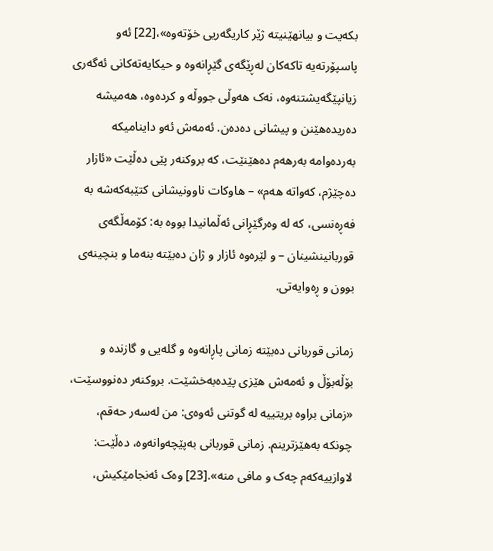بکەیت و بیانهێنیتە ژێر کاریگەریی خۆتەوە»،[22] ئەو پاسپۆرتەیە تاکەکان لەڕێگەی گێڕانەوە و حیکایەتەکانی ئەگەری زیانپێگەیشتنەوە، نەک هەوڵی جووڵە و کردەوە، هەمیشە دەریدەهێنن و پیشانی دەدەن. ئەمەش ئەو داینامیکە بەردەوامە بەرهەم دەهێنێت، کە بروکنەر پێی دەڵێت «ئازار دەچێژم، کەواتە هەم» – هاوکات ناوونیشانی کتێبەکەشە بە فەڕەنسی، کە لە وەرگێڕانی ئەڵمانیدا بووە بە: کۆمەڵگەی قوربانینشینان – و لێرەوە ئازار و ژان دەبێتە بنەما و بنچینەی بوون و ڕەوایەتی.

زمانی قوربانی دەبێتە زمانی پاڕانەوە و گلەیی و گازندە و بۆڵەبۆڵ و ئەمەش هێزی پێدەبەخشێت. بروکنەر دەنووسێت، «زمانی براوە بریتییە لە گوتنی ئەوەی: من لەسەر حەقم، چونکە بەهێزترینم. زمانی قوربانی بەپێچەوانەوە، دەڵێت: لاوازییەکەم چەک و مافی منە».[23] وەک ئەنجامێکیش،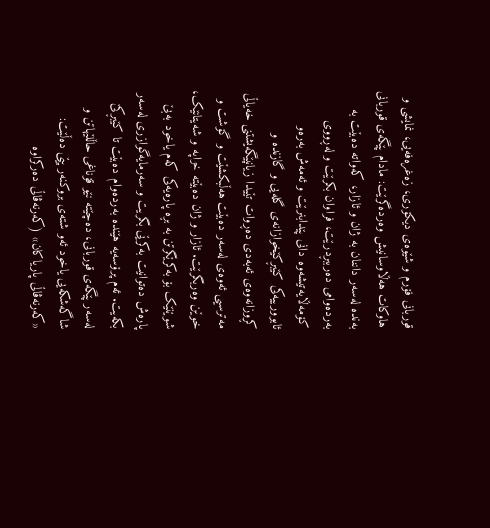قوربانی فۆرم و شێوەی دیکۆری، زەغرەفەیی، نمایشی و هاوکات هەڵاوسانیش وەردەگرێت: مادام پێگەی قوربانی بەندە لەسەر داننان بە ژان و ئازار، کەواتە دەبێت بە بەردەوامی دەرببڕدرێت، فراوان بکرێت و لەڕووی کۆمەڵایەتیشەوە دانی پێدابنرێت و ئەمەش بەرەو ئابوورییەکی کێبڕکێخوازانەی گلەیی و گازندە و کڕوزانەوەی ئەبەدی دەڕوات تێیدا زیانپێگەیشتنی خەیاڵی مەترسیی ئەوەی لەسەر دەبێت هەڵبکشێت و گۆشت و خوێن وەربگرێت. ئازار و ژان دەبێتە خراپە و شەیتانێک، شوێنێک بۆ بەکرێگرتن بە بڕە پارەیەکی کەم یاخود بەبێ پارەش دەتوانیت بەکرێی بگریت و سەرمایەگوازری لەسەر بکەیت. ئەم پرۆسەیە هێندە بەردەوام دەبێت تا کێبڕکێ لەسەر پێگەی قوربانی، دەچێتە نێو قۆناغی حاڵلێهاتن و شاگەشکەیی یاخود ئەو شتەی بروکنەر پێی دەڵێت: «کەرنەڤاڵی پاریاکان» (کەرنەڤاڵی دەرکراوە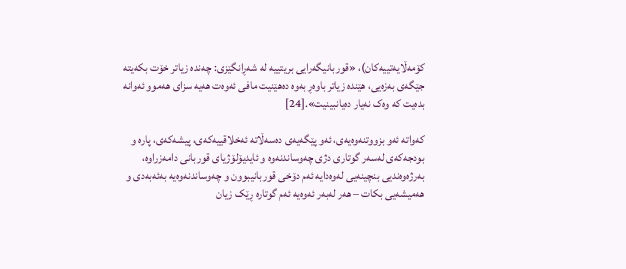کۆمەڵایەتییەکان)، «قوربانیگەرایی بریتییە لە شەڕانگێزی: چەندە زیاتر خۆت بکەیتە جێگەی بەزەیی، هێندە زیاتر باوەڕ بەوە دەهێنیت مافی ئەوەت هەیە سزای هەموو ئەوانە بدەیت کە وەک نەیار دەیانبینیت».[24]

کەواتە ئەو بزووتنەوەیەی، ئەو پێگەیەی دەسەڵاتە ئەخلاقییەکەی، پیشەکەی، پارە و بودجەکەی لەسەر گوتاری دژی چەوساندنەوە و ئایدیۆلۆژیای قوربانی دامەزراوە، بەرژەوەندیی بنچینەیی لەوەدایە ئەم دۆخی قوربانیبوون و چەوساندنەوەیە بەئەبەدی و هەمیشەیی بکات – هەر لەبەر ئەوەیە ئەم گوتارە ڕێک زیان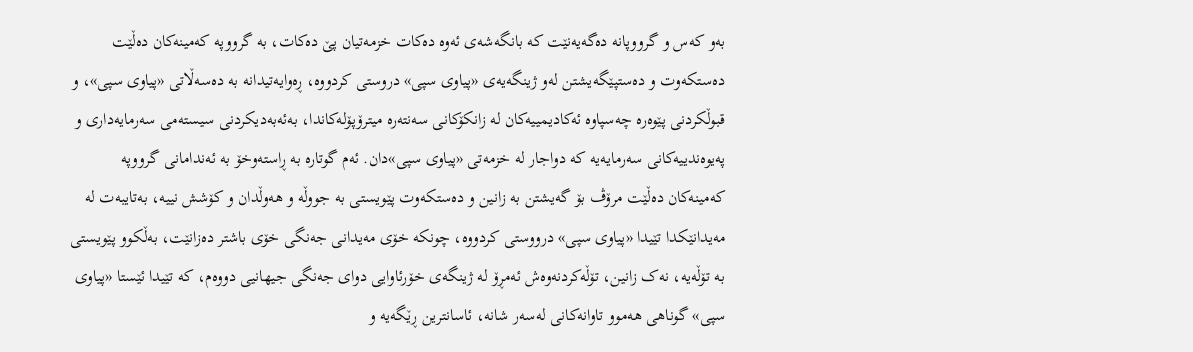بەو کەس و گرووپانە دەگەیەنێت کە بانگەشەی ئەوە دەکات خزمەتیان پێ دەکات، بە گرووپە کەمینەکان دەڵێت دەستکەوت و دەستپێگەیشتن لەو ژینگەیەی «پیاوی سپی» دروستی کردووە، ڕەوایەتیدانە بە دەسەڵاتی «پیاوی سپی»، و قبوڵکردنی پێوەرە چەسپاوە ئەکادیمییەکان لە زانکۆکانی سەنتەرە میترۆپۆلەکاندا، بەئەبەدیکردنی سیستەمی سەرمایەداری و پەیوەندییەکانی سەرمایەیە کە دواجار لە خزمەتی «پیاوی سپی»دان. ئەم گوتارە بە ڕاستەوخۆ بە ئەندامانی گرووپە کەمینەکان دەڵێت مرۆڤ بۆ گەیشتن بە زانین و دەستکەوت پێویستی بە جووڵە و هەوڵدان و کۆشش نییە، بەتایبەت لە مەیدانێکدا تێیدا «پیاوی سپی» درووستی کردووە، چونکە خۆی مەیدانی جەنگی خۆی باشتر دەزانێت، بەڵکوو پێویستی بە تۆڵەیە، نەک زانین، تۆڵەکردنەوەش ئەمڕۆ لە ژینگەی خۆرئاوایی دوای جەنگی جیهانیی دووەم، کە تێیدا ئێستا «پیاوی سپی» گوناهی هەموو تاوانەکانی لەسەر شانە، ئاسانترین ڕێگەیە و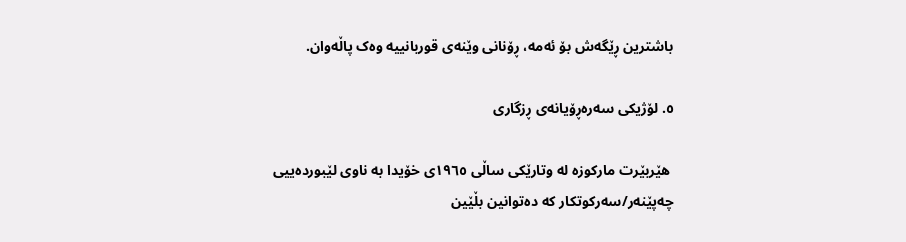باشترین ڕێگەش بۆ ئەمە، ڕۆنانی وێنەی قوربانییە وەک پاڵەوان.

٥. لۆژیکی سەرەڕۆیانەی ڕزگاری

 هێربێرت مارکوزە لە وتارێکی ساڵی ١٩٦٥ی خۆیدا بە ناوی لێبوردەییی چەپێنەر/سەرکوتکار کە دەتوانین بڵێین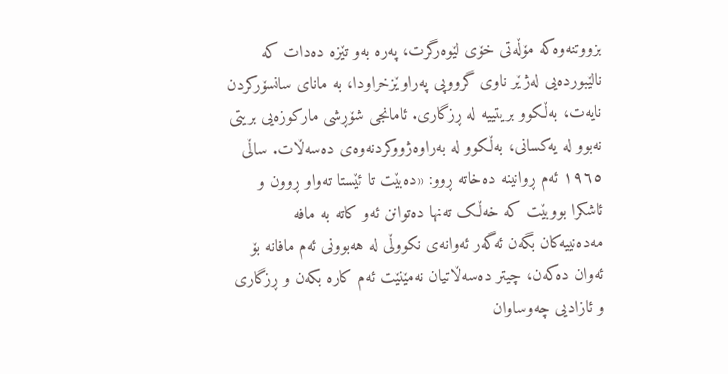بزووتنەوەکە مۆڵەتی خۆی لێوەرگرت، پەرە بەو تێزە دەدات کە نالێبوردەیی لەژێر ناوی گرووپی پەراوێزخراودا، بە مانای سانسۆرکردن نایەت، بەڵکوو بریتییە لە ڕزگاری. ئامانجی شۆڕشی مارکوزەیی بریتی نەبوو لە یەکسانی، بەڵکوو لە بەراوەژووکردنەوەی دەسەڵات. ساڵی ١٩٦٥ ئەم ڕوانینە دەخاتە ڕوو: «دەبێت تا ئێستا تەواو ڕوون و ئاشکرا بووبێت کە خەڵک تەنها دەتوانن ئەو کاتە بە مافە مەدەنییەکان بگەن ئەگەر ئەوانەی نکووڵی لە هەبوونی ئەم مافانە بۆ ئەوان دەکەن، چیتر دەسەڵاتیان نەمێنێت ئەم کارە بکەن و ڕزگاری و ئازادیی چەوساوان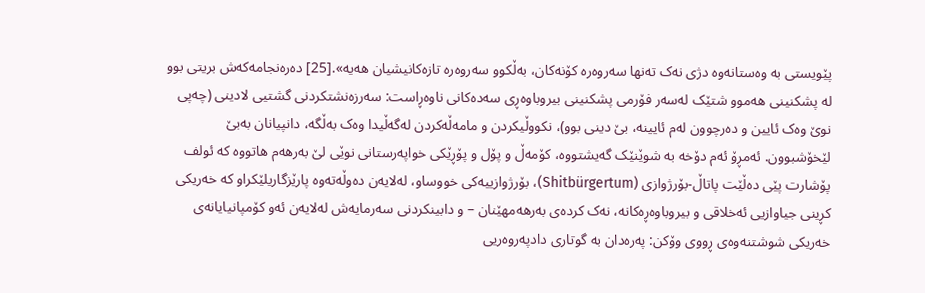پێویستی بە وەستانەوە دژی نەک تەنها سەروەرە کۆنەکان، بەڵکوو سەروەرە تازەکانیشیان هەیە».[25] دەرەنجامەکەش بریتی بوو لە پشکنینی هەموو شتێک لەسەر فۆرمی پشکنینی بیروباوەڕی سەدەکانی ناوەڕاست: سەرزەنشتکردنی گشتیی لادینی (چەپی نوێ وەک ئایین و دەرچوون لەم ئایینە، بێ دینی بوو)، نکووڵیکردن و مامەڵەکردن لەگەڵیدا وەک بەڵگە، دانپیانان بەبێ لێخۆشبوون. ئەمڕۆ ئەم دۆخە بە شوێنێک گەیشتووە، کۆمەڵ و پۆل و پۆڕێکی خواپەرستانی نوێی لێ بەرهەم هاتووە کە ئولف پۆشارت پێی دەڵێت پاتاڵ-بۆرژوازی (Shitbürgertum)، بۆرژوازییەکی خووساو، لەلایەن دەوڵەتەوە پارێزگاریلێکراو کە خەریکی کڕینی جیاوازیی ئەخلاقی و بیروباوەڕەکانە، نەک کردەی بەرهەمهێنان – و دابینکردنی سەرمایەش لەلایەن ئەو کۆمپانیایانەی خەریکی شوشتنەوەی ڕووی وۆکن: پەرەدان بە گوتاری دادپەروەریی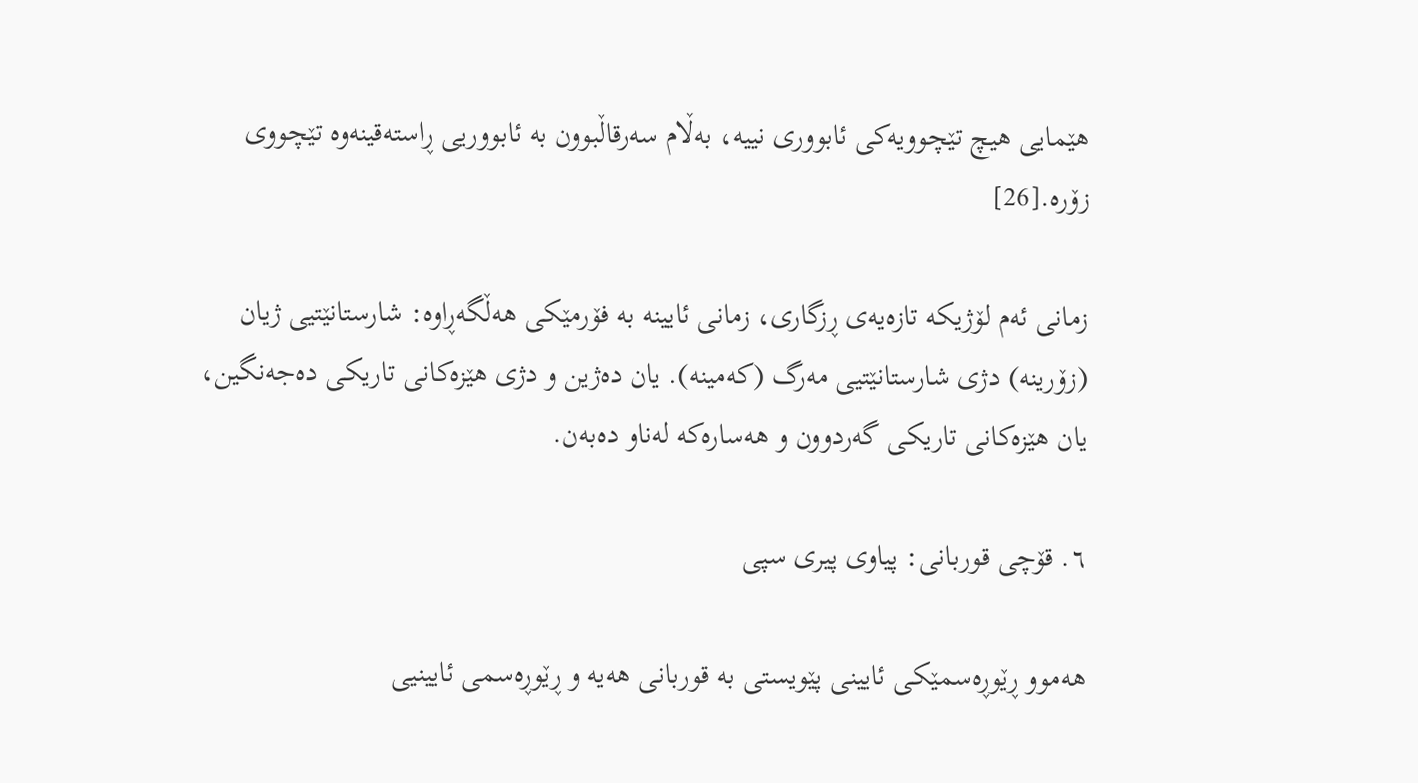هێمایی هیچ تێچوویەکی ئابووری نییە، بەڵام سەرقاڵبوون بە ئابووریی ڕاستەقینەوە تێچووی زۆرە.[26]

زمانی ئەم لۆژیکە تازەیەی ڕزگاری، زمانی ئایینە بە فۆرمێکی هەڵگەڕاوە: شارستانێتیی ژیان (زۆرینە) دژی شارستانێتیی مەرگ (کەمینە). یان دەژین و دژی هێزەکانی تاریکی دەجەنگین، یان هێزەکانی تاریکی گەردوون و هەسارەکە لەناو دەبەن.

٦. قۆچی قوربانی: پیاوی پیری سپی

هەموو ڕێوڕەسمێکی ئایینی پێویستی بە قوربانی هەیە و ڕێوڕەسمی ئایینیی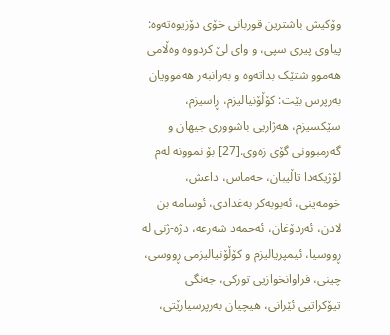وۆکیش باشترین قوربانی خۆی دۆزیوەتەوە: پیاوی پیری سپی، و وای لێ کردووە وەڵامی هەموو شتێک بداتەوە و بەرانبەر هەموویان بەرپرس بێت: کۆڵۆنیالیزم، ڕاسیزم، سێکسیزم، هەژاریی باشووری جیهان و گەرمبوونی گۆی زەوی.[27] بۆ نموونە لەم لۆژیکەدا تاڵیبان، حەماس، داعش، خومەینی، ئەبوبەکر بەغدادی، ئوسامە بن لادن، ئەردۆغان، ئەحمەد شەرعە، دژە-ژنی لە ڕووسیا، ئیمپریالیزم و کۆڵۆنیالیزمی ڕووسی، چینی، فراوانخوازیی تورکی، جەنگی تیۆکراتیی ئێرانی، هیچیان بەرپرسیارێتی،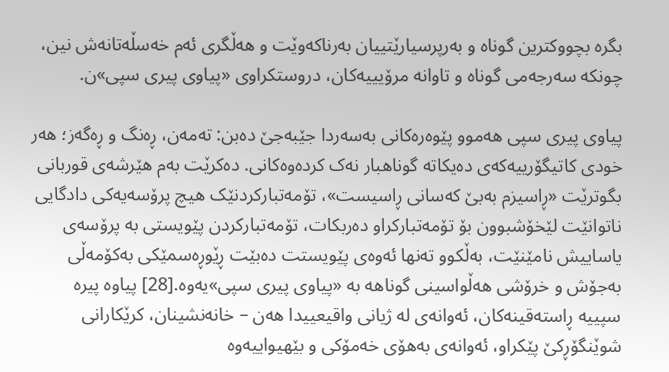بگرە بچووکترین گوناه و بەرپرسیارێتییان بەرناکەوێت و هەڵگری ئەم خەسڵەتانەش نین، چونکە سەرجەمی گوناه و تاوانە مرۆیییەکان، دروستکراوی «پیاوی پیری سپی»ن.

پیاوی پیری سپی هەموو پێوەرەکانی بەسەردا جێبەجێ دەبن: تەمەن، ڕەنگ و ڕەگەز؛ هەر خودی کاتیگۆرییەکەی دەیکاتە گوناهبار نەک کردەوەکانی. دەکرێت بەم هێرشەی قوربانی بگوترێت «ڕاسیزم بەبێ کەسانی ڕاسیست»، تۆمەتبارکردنێک هیچ پرۆسەیەکی دادگایی ناتوانێت لێخۆشبوون بۆ تۆمەتبارکراو دەربکات، تۆمەتبارکردن پێویستی بە پرۆسەی یاساییش نامێنێت، بەڵکوو تەنها ئەوەی پێویستت دەبێت ڕێوڕەسمێکی بەکۆمەڵی بەجۆش و خرۆشی هەڵواسینی گوناهە بە «پیاوی پیری سپی»یەوە.[28] پیاوە پیرە سپییە ڕاستەقینەکان، ئەوانەی لە ژیانی واقیعییدا هەن – خانەنشینان، کرێکارانی شوێنگۆڕکێ پێکراو، ئەوانەی بەهۆی خەمۆکی و بێهیواییەوە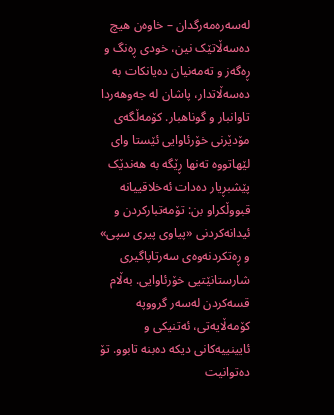لەسەرەمەرگدان – خاوەن هیچ دەسەڵاتێک نین، خودی ڕەنگ و ڕەگەز و تەمەنیان دەیانکات بە دەسەڵاتدار، پاشان لە جەوهەردا تاوانبار و گوناهبار. کۆمەڵگەی مۆدێرنی خۆرئاوایی ئێستا وای لێهاتووە تەنها ڕێگە بە هەندێک پێشبڕیار دەدات ئەخلاقییانە قبووڵکراو بن: تۆمەتبارکردن و ئیدانەکردنی «پیاوی پیری سپی» و ڕەتکردنەوەی سەرتاپاگیری شارستانێتیی خۆرئاوایی. بەڵام قسەکردن لەسەر گرووپە کۆمەڵایەتی، ئەتنیکی و ئایینییەکانی دیکە دەبنە تابوو. تۆ دەتوانیت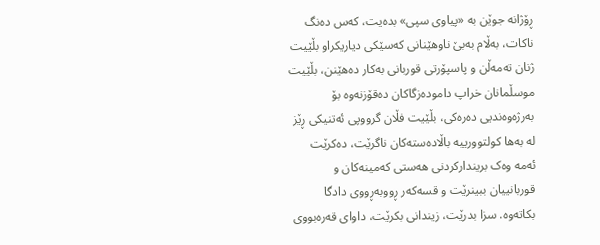ڕۆژانە جوێن بە «پیاوی سپی» بدەیت، کەس دەنگ ناکات، بەڵام بەبێ ناوهێنانی کەسێکی دیاریکراو بڵێیت ژنان تەمەڵن و پاسپۆرتی قوربانی بەکار دەهێنن، بڵێیت موسڵمانان خراپ دامودەزگاکان دەقۆزنەوە بۆ بەرژەوەندیی دەرەکی، بڵێیت فڵان گرووپی ئەتنیکی ڕێز لە بەها کولتوورییە باڵادەستەکان ناگرێت، دەکرێت ئەمە وەک بریندارکردنی هەستی کەمینەکان و قوربانییان ببینرێت و قسەکەر ڕووبەڕووی دادگا بکاتەوە. سزا بدرێت، زیندانی بکرێت، داوای قەرەبووی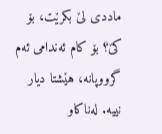ماددی لێ بکرێت، بۆ کێ؟ بۆ کام ئەندامی ئەم گرووپانە، هێشتا دیار نییە. لەناکاو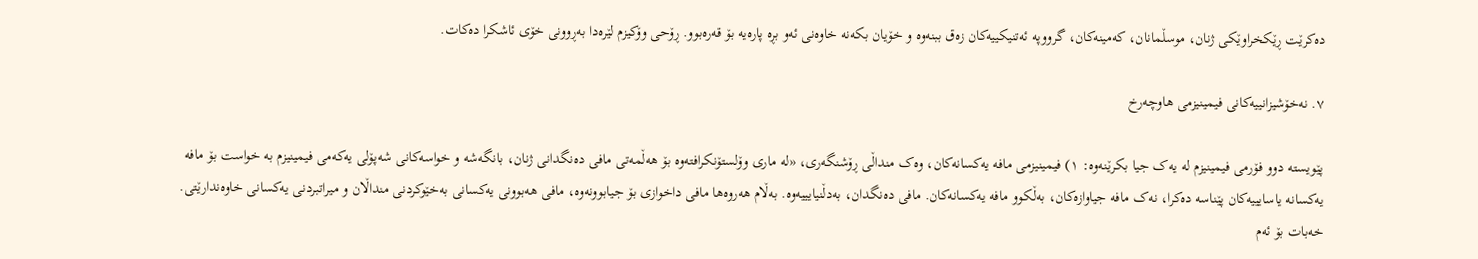دەکرێت ڕێکخراوێکی ژنان، موسڵمانان، کەمینەکان، گرووپە ئەتنیکییەکان زەق ببنەوە و خۆیان بکەنە خاوەنی ئەو بڕە پارەیە بۆ قەرەبوو. ڕۆحی وۆکیزم لێرەدا بەڕوونی خۆی ئاشکرا دەکات.

٧. نەخۆشیزانییەکانی فیمینیزمی هاوچەرخ

پێویستە دوو فۆرمی فیمینیزم لە یەک جیا بکرێنەوە: ١) فیمینیزمی مافە یەکسانەکان، وەک منداڵی ڕۆشنگەری، «لە ماری وۆلستۆنکرافتەوە بۆ هەڵمەتی مافی دەنگدانی ژنان، بانگەشە و خواسەکانی شەپۆلی یەکەمی فیمینیزم بە خواست بۆ مافە یەکسانە یاسایییەکان پێناسە دەکرا، نەک مافە جیاوازەکان، بەڵکوو مافە یەکسانەکان. مافی دەنگدان، بەدڵنیایییەوە. بەڵام هەروەها مافی داخوازی بۆ جیابوونەوە، مافی هەبوونی یەکسانی بەخێوکردنی منداڵان و میراتبردنی یەکسانی خاوەندارێتی. خەبات بۆ ئەم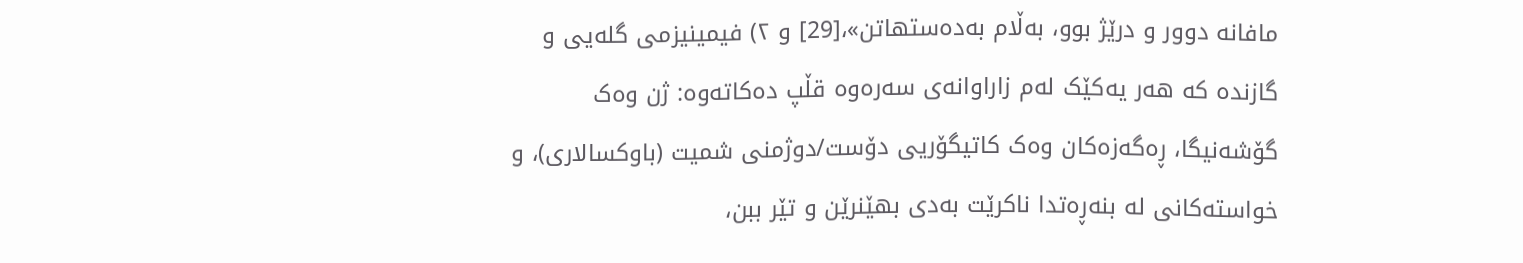مافانە دوور و درێژ بوو، بەڵام بەدەستهاتن»،[29] و ٢) فیمینیزمی گلەیی و گازندە کە هەر یەکێک لەم زاراوانەی سەرەوە قڵپ دەکاتەوە: ژن وەک گۆشەنیگا، ڕەگەزەکان وەک کاتیگۆریی دۆست/دوژمنی شمیت (باوکسالاری)، و خواستەکانی لە بنەڕەتدا ناکرێت بەدی بهێنرێن و تێر ببن،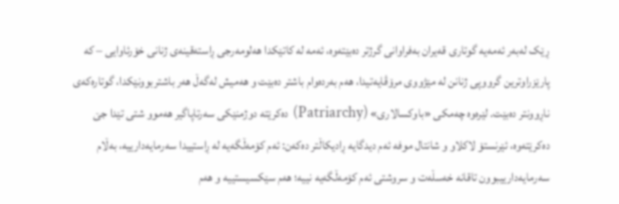ڕێک لەبەر ئەمەیە گوتاری قەیران بەفراوانی گرژتر دەبێتەوە، ئەمە لە کاتێکدا هەلومەرجی ڕاستەقینەی ژنانی خۆرئاوایی – کە پارێزراوترین گرووپی ژنانن لە مێژووی مرۆڤایەتیدا، هەم بەردەوام باشتر دەبێت و هەمیش لەگەڵ هەر باشتربوونێکدا، گوتارەکەی ناڕوونتر دەبێت. لێرەوە چەمکی «باوکسالاری» (Patriarchy) دەکرێتە دوژمنێکی سەرتاپاگیر هەموو شتی تێدا جێ دەکرێتەوە، ئێرنستۆ لاکلاو و شانتال موفە ئەم دیدگایە ڕادیکاڵتر دەکەن: ئەم کۆمەڵگەیە لە ڕاستییدا سەرمایەدارییە، بەڵام سەرمایەدارییبوون تاقانە خەسڵەت و سروشتی ئەم کۆمەڵگەیە نییە؛ هەم سێکسیستییە و هەم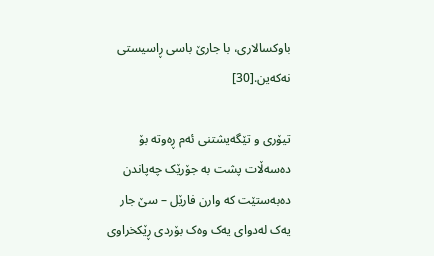باوکسالاری، با جارێ باسی ڕاسیستی نەکەین.[30]

تیۆری و تێگەیشتنی ئەم ڕەوتە بۆ دەسەڵات پشت بە جۆرێک چەپاندن دەبەستێت کە وارن فارێل – سێ جار یەک لەدوای یەک وەک بۆردی ڕێکخراوی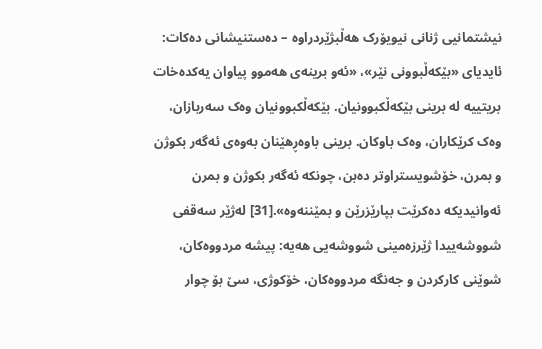نیشتمانیی ژنانی نیویۆرک هەڵبژێردراوە – دەستنیشانی دەکات: ئایدیای «بێکەڵبوونی نێر»، «ئەو برینەی هەموو پیاوان یەکدەخات بریتییە لە برینی بێکەڵکبوونیان. بێکەڵکبوونیان وەک سەربازان، وەک کرێکاران، وەک باوکان. برینی باوەڕهێنان بەوەی ئەگەر بکوژن و بمرن، خۆشویستراوتر دەبن، چونکە ئەگەر بکوژن و بمرن ئەوانیدیکە دەکرێت بپارێزرێن و بمێننەوە».[31] لەژێر سەقفی شووشەییدا ژێرزەمینی شووشەیی هەیە: پیشە مردووەکان، شوێنی کارکردن و جەنگە مردووەکان، خۆکوژی، سێ بۆ چوار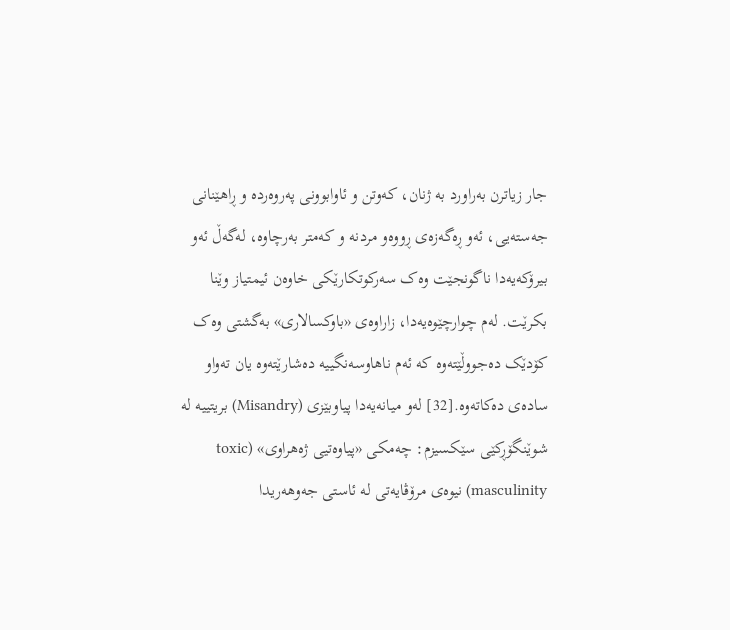جار زیاترن بەراورد بە ژنان، کەوتن و ئاوابوونی پەروەردە و ڕاهێنانی جەستەیی، ئەو ڕەگەزەی ڕووەو مردنە و کەمتر بەرچاوە، لەگەڵ ئەو بیرۆکەیەدا ناگونجێت وەک سەرکوتکارێکی خاوەن ئیمتیاز وێنا بکرێت. لەم چوارچێوەیەدا، زاراوەی «باوکسالاری» بەگشتی وەک کۆدێک دەجووڵێتەوە کە ئەم ناهاوسەنگییە دەشارێتەوە یان تەواو سادەی دەکاتەوە.[32] لەو میانەیەدا پیاوبێزی (Misandry) بریتییە لە شوێنگۆڕکێی سێکسیزم: چەمکی «پیاوەتیی ژەهراوی» (toxic masculinity) نیوەی مرۆڤایەتی لە ئاستی جەوهەریدا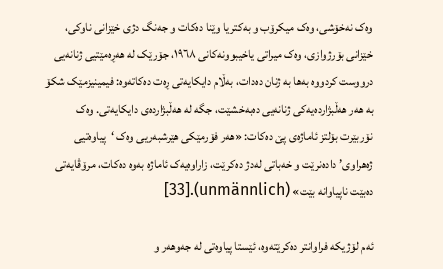وەک نەخۆشی، وەک میکرۆب و بەکتریا وێنا دەکات و جەنگ دژی خێزانی ناوکی، خێزانی بۆرژوازی، وەک میراتی یاخیبوونەکانی ١٩٦٨، جۆرێک لە هەڕەمێتیی ژنانەیی درووست کردووە بەها بە ژنان دەدات، بەڵام دایکایەتی ڕەت دەکاتەوە: فیمینیزمێک شکۆ بە هەر هەڵبژاردەیەکی ژنانەیی دەبەخشێت، جگە لە هەڵبژاردەی دایکایەتی. وەک نۆربێرت بۆلتز ئاماژەی پێ دەکات: «هەر فۆرمێکی هێرشبەریی وەک ‘پیاوەتیی ژەهراوی’ دادەنرێت و خەباتی لەدژ دەکرێت، زاراوەیەک ئاماژە بەوە دەکات، مرۆڤایەتی دەبێت ناپیاوانە بێت» (unmännlich).[33]

ئەم لۆژیکە فراوانتر دەکرێتەوە، ئێستا پیاوەتی لە جەوهەر و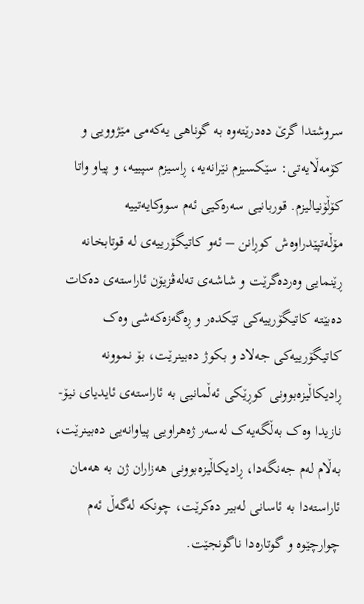سروشتدا گرێ دەدرێتەوە بە گوناهی یەکەمی مێژوویی و کۆمەڵایەتی: سێکسیزم نێرانەیە، ڕاسیزم سپییە، و پیاو واتا کۆڵۆنیالیزم. قوربانیی سەرەکیی ئەم سووکایەتییە مۆڵەتپێدراوەش کوڕانن – ئەو کاتیگۆرییەی لە قوتابخانە ڕێنمایی وەردەگرێت و شاشەی تەلەڤزیۆن ئاراستەی دەکات دەبێتە کاتیگۆرییەکی تێکدەر و ڕەگەزەکەشی وەک کاتیگۆرییەکی جەلاد و بکوژ دەبینرێت، بۆ نموونە ڕادیکاڵیزەبوونی کوڕێکی ئەڵمانیی بە ئاراستەی ئایدیای نیۆ-نازیدا وەک بەڵگەیەک لەسەر ژەهراویی پیاوانەیی دەبینرێت، بەڵام لەم جەنگەدا، ڕادیکاڵیزەبوونی هەزاران ژن بە هەمان ئاراستەدا بە ئاسانی لەبیر دەکرێت، چونکە لەگەڵ ئەم چوارچێوە و گوتارەدا ناگونجێت.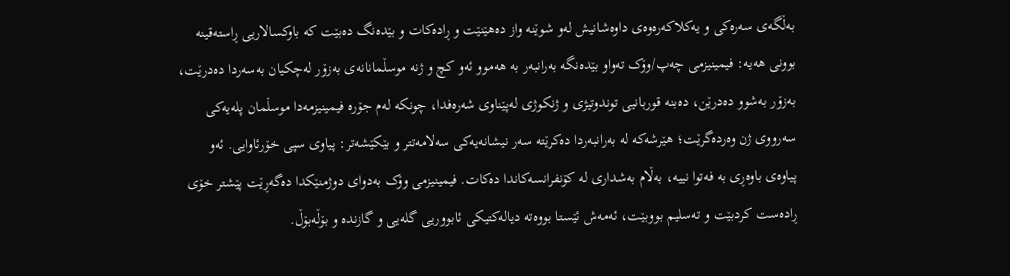بەڵگەی سەرەکی و یەکلاکەرەوەی داوەشانیش لەو شوێنە واز دەهێنێت و ڕادەکات و بێدەنگ دەبێت کە باوکسالاریی ڕاستەقینە بوونی هەیە: فیمینیزمی چەپ/وۆک تەواو بێدەنگە بەرانبەر بە هەموو ئەو کچ و ژنە موسڵمانانەی بەزۆر لەچکیان بەسەردا دەدرێت، بەزۆر بەشوو دەدرێن، دەبنە قوربانیی توندوتیژی و ژنکوژی لەپێناوی شەرەفدا، چونکە لەم جۆرە فیمینیزمەدا موسڵمان پلەیەکی سەرووی ژن وەردەگرێت؛ هێرشەکە لە بەرانبەردا دەکرێتە سەر نیشانەیەکی سەلامەتتر و بێکێشەتر: پیاوی سپی خۆرئاوایی. ئەو پیاوەی باوەڕی بە فەتوا نییە، بەڵام بەشداری لە کۆنفرانسەکاندا دەکات. فیمینیزمی وۆک بەدوای دوژمنێکدا دەگەڕێت پێشتر خۆی ڕادەست کردبێت و تەسلیم بووبێت، ئەمەش ئێستا بووەتە دیالەکتیکی ئابووریی گلەیی و گازندە و بۆڵەبۆڵ.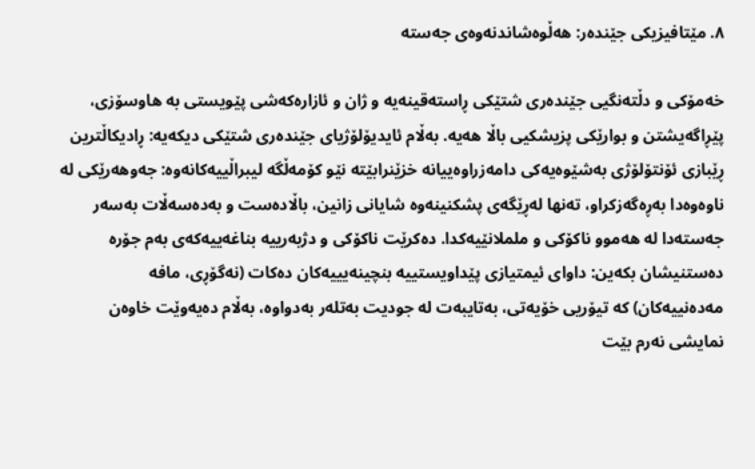٨. مێتافیزیکی جێندەر: هەڵوەشاندنەوەی جەستە

خەمۆکی و دڵتەنگیی جێندەری شتێکی ڕاستەقینەیە و ژان و ئازارەکەشی پێویستی بە هاوسۆزی، پێڕاگەیشتن و بوارێکی پزیشکیی باڵا هەیە. بەڵام ئایدیۆلۆژیای جێندەری شتێکی دیکەیە: ڕادیکاڵترین ڕێبازی ئۆنتۆلۆژی بەشێوەیەکی دامەزراوەییانە خزێنرابێتە نێو کۆمەڵگە لیبراڵییەکانەوە: جەوهەرێکی لە ناوەوەدا بەڕەگەزکراو، تەنها لەڕێگەی پشکنینەوە شایانی زانین، باڵادەست و بەدەسەڵات بەسەر جەستەدا لە هەموو ناکۆکی و ململانێیەکدا. دەکرێت ناکۆکی و دژبەرییە بناغەییەکەی بەم جۆرە دەستنیشان بکەین: داوای ئیمتیازی پێداویستییە بنچینەیییەکان دەکات (نەگۆڕی، مافە مەدەنییەکان) کە تیۆریی خۆیەتی، بەتایبەت لە جودیت بەتلەر بەدواوە، بەڵام دەیەوێت خاوەن نمایشی نەرم بێت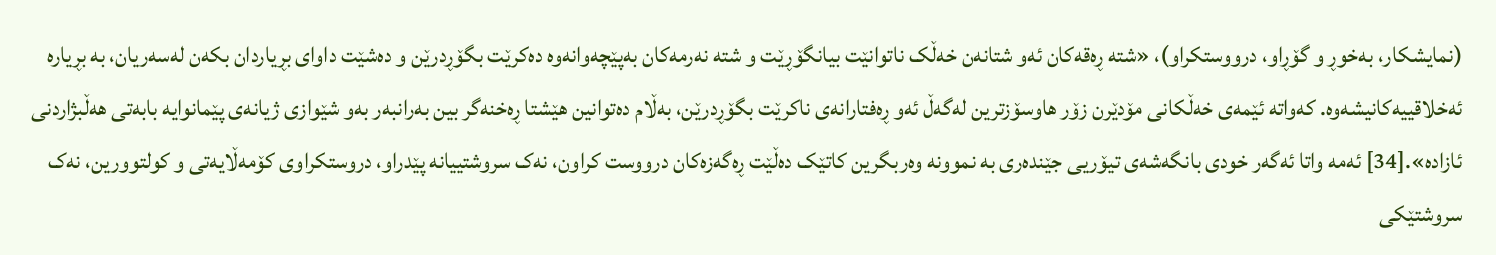(نمایشکار، بەخوڕ و گۆڕاو، درووستکراو)، «شتە ڕەقەکان ئەو شتانەن خەڵک ناتوانێت بیانگۆڕێت و شتە نەرمەکان بەپێچەوانەوە دەکرێت بگۆڕدرێن و دەشێت داوای بڕیاردان بکەن لەسەریان، بە بڕیارە ئەخلاقییەکانیشەوە. کەواتە ئێمەی خەڵکانی مۆدێرن زۆر هاوسۆزترین لەگەڵ ئەو ڕەفتارانەی ناکرێت بگۆڕدرێن، بەڵام دەتوانین هێشتا ڕەخنەگر بین بەرانبەر بەو شێوازی ژیانەی پێمانوایە بابەتی هەڵبژاردنی ئازادە».[34] ئەمە واتا ئەگەر خودی بانگەشەی تیۆریی جێندەری بە نموونە وەربگرین کاتێک دەڵێت ڕەگەزەکان درووست کراون، نەک سروشتییانە پێدراو، دروستکراوی کۆمەڵایەتی و کولتوورین، نەک سروشتێکی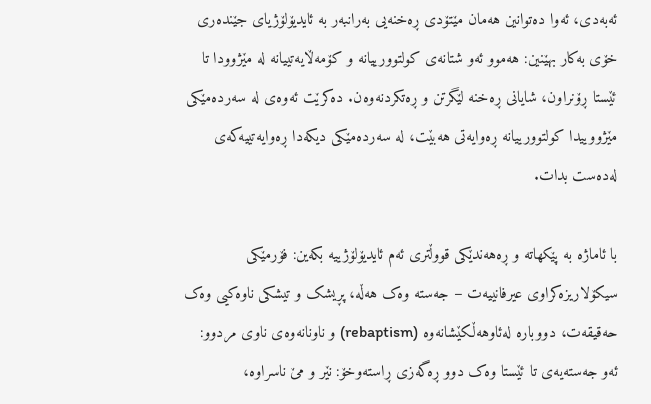ئەبەدی، ئەوا دەتوانین هەمان مێتۆدی ڕەخنەیی بەرانبەر بە ئایدیۆلۆژیای جێندەری خۆی بەکار بهێنین: هەموو ئەو شتانەی کولتوورییانە و کۆمەڵایەتییانە لە مێژوودا تا ئێستا ڕۆنراون، شایانی ڕەخنە لێگرتن و ڕەتکردنەوەن. دەکرێت ئەوەی لە سەردەمێکی مێژووییدا کولتوورییانە ڕەوایەتی هەبێت، لە سەردەمێکی دیکەدا ڕەوایەتییەکەی لەدەست بدات.

با ئاماژە بە پێکهاتە و ڕەهەندێکی قووڵتری ئەم ئایدیۆلۆژییە بکەین: فۆرمێکی سیکۆلاریزەکراوی عیرفانییەت – جەستە وەک هەڵە، پڕیشک و تیشکی ناوەکیی وەک حەقیقەت، دووبارە لەئاوهەڵکێشانەوە (rebaptism) و ناونانەوەی ناوی مردوو: ئەو جەستەیەی تا ئێستا وەک دوو ڕەگەزی ڕاستەوخۆ: نێر و مێ ناسراوە،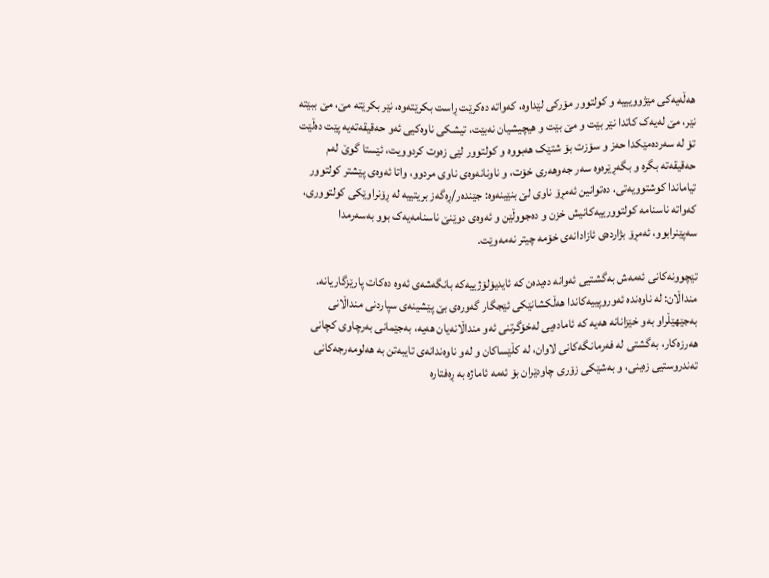هەڵەیەکی مێژوویییە و کولتوور مۆرکی لێداوە، کەواتە دەکرێت ڕاست بکرێتەوە، نێر بکرێتە مێ، مێ ببێتە نێر، مێ لەیەک کاتدا نێر بێت و مێ بێت و هیچیشیان نەبێت، تیشکی ناوەکیی ئەو حەقیقەتەیە پێت دەڵێت تۆ لە سەردەمێکدا حەز و سۆزت بۆ شتێک هەبووە و کولتوور لێی زەوت کردوویت، ئێستا گوێ لەم حەقیقەتە بگرە و بگەڕێرەوە سەر جەوهەری خۆت، و ناونانەوەی ناوی مردوو، واتا ئەوەی پێشتر کولتوور تیاماندا کوشتوویەتی، دەتوانین ئەمڕۆ ناوی لێ بنێینەوە: جێندەر/ڕەگەز بریتییە لە ڕۆنراوێکی کولتووری، کەواتە ناسنامە کولتوورییەکانیش خزن و دەجووڵێن و ئەوەی دوێنێ ناسنامەیەک بوو بەسەرمدا سەپێنرابوو، ئەمڕۆ بژاردەی ئازادانەی خۆمە چیتر نەمەوێت.

تێچوونەکانی ئەمەش بەگشتیی ئەوانە دەیدەن کە ئایدیۆلۆژییەکە بانگەشەی ئەوە دەکات پارێزگاریانە. منداڵان: لە ناوەندە ئەوروپییەکاندا هەڵکشانێکی ئێجگار گەورەی بێ پێشینەی سپاردنی منداڵانی بەجێهێڵراو بەو خێزانانە هەیە کە ئامادەیی لەخۆگرتنی ئەو منداڵانەیان هەیە، بەجێمانی بەرچاوی کچانی هەرزەکار، بەگشتی لە فەرمانگەکانی لاوان، لە کڵێساکان و لەو ناوەندانەی تایبەتن بە هەلومەرجەکانی تەندروستیی زەینی، و بەشێکی زۆری چاودێران بۆ ئەمە ئاماژە بە ڕەفتارە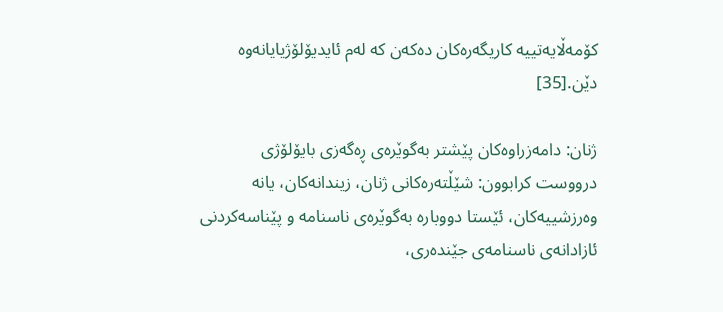کۆمەڵایەتییە کاریگەرەکان دەکەن کە لەم ئایدیۆلۆژیایانەوە دێن.[35]

ژنان: دامەزراوەکان پێشتر بەگوێرەی ڕەگەزی بایۆلۆژی درووست کرابوون: شێڵتەرەکانی ژنان، زیندانەکان، یانە وەرزشییەکان، ئێستا دووبارە بەگوێرەی ناسنامە و پێناسەکردنی ئازادانەی ناسنامەی جێندەری،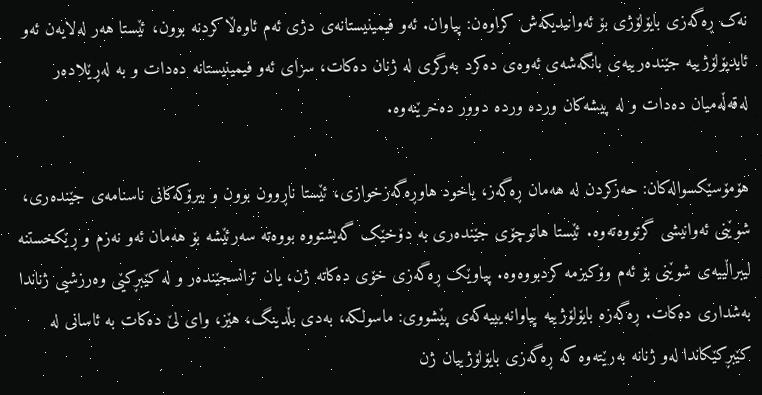نەک ڕەگەزی بایۆلۆژی بۆ ئەوانیدیکەش کراوەن: پیاوان. ئەو فیمینیستانەی دژی ئەم ئاوەڵاکردنە بوون، ئێستا هەر لەلایەن ئەو ئایدیۆلۆژییە جێندەرییەی بانگەشەی ئەوەی دەکرد بەرگری لە ژنان دەکات، سزای ئەو فیمینیستانە دەدات و بە لەڕێلادەر لەقەڵەمیان دەدات و لە پیشەکان وردە وردە دوور دەخرێنەوە.

هۆمۆسێکسوالەکان: حەزکردن لە هەمان ڕەگەز، یاخود هاوڕەگەزخوازی، ئێستا ناڕوون بوون و بیرۆکەکانی ناسنامەی جێندەری، شوێنی ئەوانیشی گرتووەتەوە. ئێستا هاتوچۆی جێندەری بە دۆخێک گەیشتووە بووەتە سەرئێشە بۆ هەمان ئەو نەزم و ڕێکخستنە لیبراڵییەی شوێنی بۆ ئەم وۆکیزمە کردبووەوە. پیاوێک ڕەگەزی خۆی دەکاتە ژن، یان ترانسجێندەر و لە کێبڕکێی وەرزشیی ژناندا بەشداری دەکات. ڕەگەزە بایۆلۆژییە پیاوانەیییەکەی پێشووی: ماسولکە، بەدی بڵدینگ، هێز، وای لێ دەکات بە ئاسانی لە کێبڕکێکاندا لەو ژنانە بەرێتەوە کە ڕەگەزی بایۆلۆژییان ژن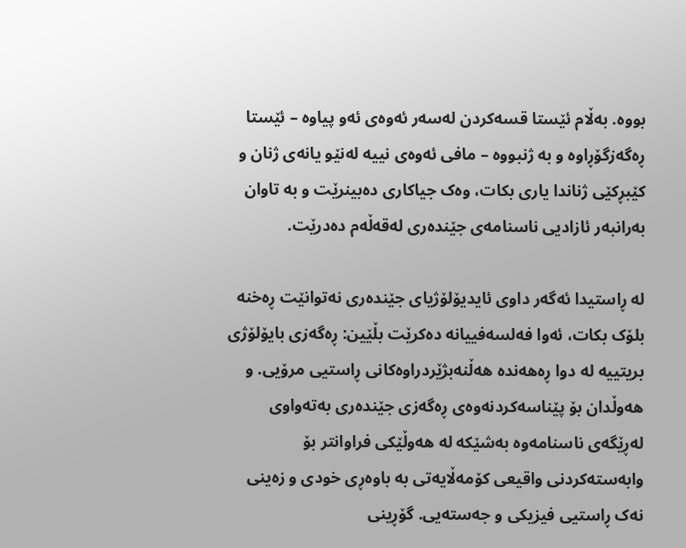بووە. بەڵام ئێستا قسەکردن لەسەر ئەوەی ئەو پیاوە – ئێستا ڕەگەزگۆڕاوە و بە ژنبووە – مافی ئەوەی نییە لەنێو یانەی ژنان و کێبڕکێی ژناندا یاری بکات، وەک جیاکاری دەبینرێت و بە تاوان بەرانبەر ئازادیی ناسنامەی جێندەری لەقەڵەم دەدرێت.

لە ڕاستیدا ئەگەر داوی ئایدیۆلۆژیای جێندەری نەتوانێت ڕەخنە بلۆک بکات، ئەوا فەلسەفییانە دەکرێت بڵێین: ڕەگەزی بایۆلۆژی بریتییە لە دوا ڕەهەندە هەڵنەبژێردراوەکانی ڕاستیی مرۆیی. و هەوڵدان بۆ پێناسەکردنەوەی ڕەگەزی جێندەری بەتەواوی لەڕێگەی ناسنامەوە بەشێکە لە هەوڵێکی فراوانتر بۆ وابەستەکردنی واقیعی کۆمەڵایەتی بە باوەڕی خودی و زەینی نەک ڕاستیی فیزیکی و جەستەیی. گۆڕینی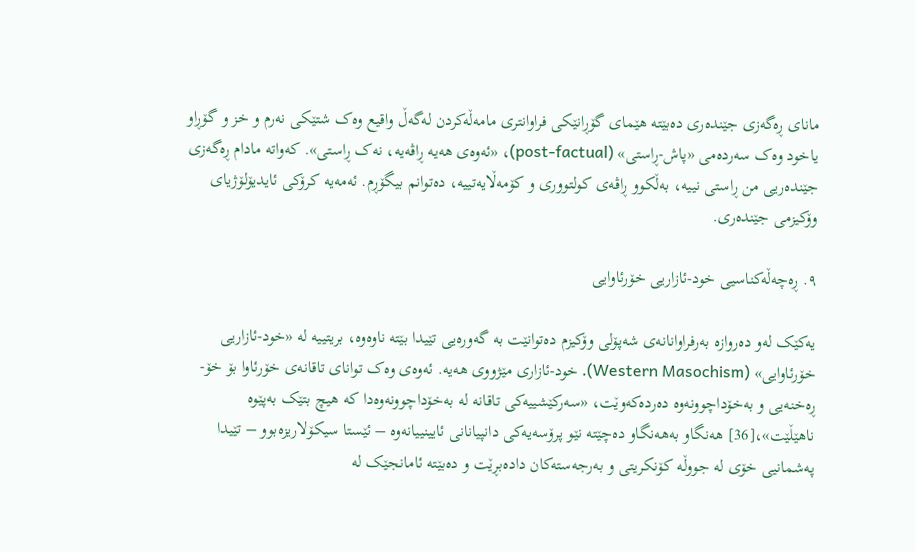مانای ڕەگەزی جێندەری دەبێتە هێمای گۆڕانێکی فراوانتری مامەڵەکردن لەگەڵ واقیع وەک شتێکی نەرم و خز و گۆڕاو یاخود وەک سەردەمی «پاش-ڕاستی» (post-factual)، «ئەوەی هەیە ڕاڤەیە، نەک ڕاستی». کەواتە مادام ڕەگەزی جێندەریی من ڕاستی نییە، بەڵکوو ڕاڤەی کولتووری و کۆمەڵایەتییە، دەتوانم بیگۆڕم. ئەمەیە کرۆکی ئایدیۆلۆژیای وۆکیزمی جێندەری.

٩. ڕەچەڵەکناسیی خود-ئازاریی خۆرئاوایی

یەکێک لەو دەروازە بەرفراوانانەی شەپۆلی وۆکیزم دەتوانێت بە گەورەیی تێیدا بێتە ناوەوە، بریتییە لە «خود-ئازاریی خۆرئاوایی» (Western Masochism). خود-ئازاری مێژووی هەیە. ئەوەی وەک توانای تاقانەی خۆرئاوا بۆ خۆ-ڕەخنەیی و بەخۆداچوونەوە دەردەکەوێت، «سەرکێشییەکی تاقانە لە بەخۆداچوونەوەدا کە هیچ بتێک بەپێوە ناهێڵێت»،[36] هەنگاو بەهەنگاو دەچێتە نێو پرۆسەیەکی دانپیانانی ئایینییانەوە – ئێستا سیکۆلاریزەبوو – تێیدا پەشمانیی خۆی لە جووڵە کۆنکریتی و بەرجەستەکان دادەبڕێت و دەبێتە ئامانجێک لە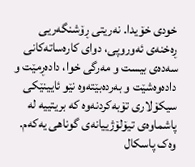خودی خۆیدا. نەریتی ڕۆشنگەریی ڕەخنەی ئەوروپی، دوای کارەساتەکانی سەدەی بیست و مەرگی خوا، دادەڕمێت و دادەوەشێت و بەردەبێتەوە نێو ئایینێکی سیکۆلاری تۆبەکردنەوە کە بریتییە لە پاشماوەی تیۆلۆژییانەی گوناهی یەکەم. وەک پاسکال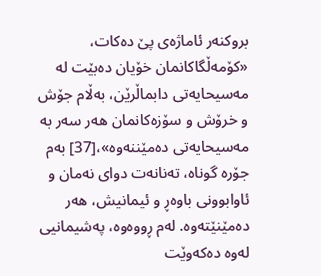بروکنەر ئاماژەی پێ دەکات، «کۆمەڵگاکانمان خۆیان دەبێت لە مەسیحایەتی دابماڵرێن، بەڵام جۆش و خرۆش و سۆزەکانمان هەر سەر بە مەسیحایەتی دەمێننەوە»،[37] بەم جۆرە گوناه، تەنانەت دوای نەمان و ئاوابوونی باوەڕ و ئیمانیش، هەر دەمێنێتەوە. لەم ڕووەوە، پەشیمانیی لەوە دەکەوێت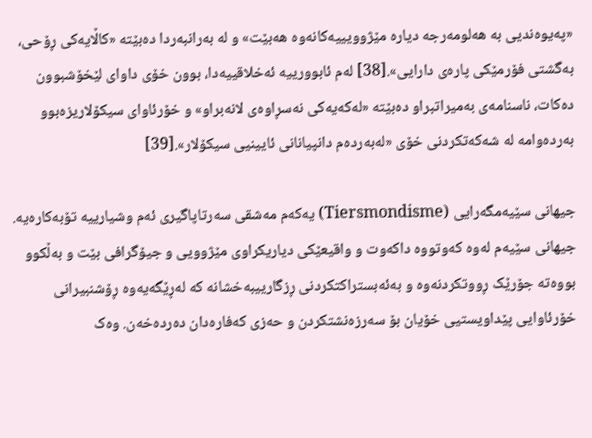«پەیوەندیی بە هەلومەرجە دیارە مێژوویییەکانەوە هەبێت» و لە بەرانبەردا دەبێتە «کاڵایەکی ڕۆحی، بەگشتی فۆرمێکی پارەی دارایی».[38] لەم ئابوورییە ئەخلاقییەدا، بوون خۆی داوای لێخۆشبوون دەکات، ناسنامەی بەمیراتبراو دەبێتە «لەکەیەکی نەسڕاوەی لانەبراو» و خۆرئاوای سیکۆلاریزەبوو بەردەوامە لە شەکەتکردنی خۆی «لەبەردەم دانپیانانی ئایینیی سیکۆلار».[39]

جیهانی سێیەمگەرایی (Tiersmondisme) یەکەم مەشقی سەرتاپاگیری ئەم وشیارییە تۆبەکارەیە. جیهانی سێیەم لەوە کەوتووە داکەوت و واقیعێکی دیاریکراوی مێژوویی و جیۆگرافی بێت و بەڵکوو بووەتە جۆرێک ڕووتکردنەوە و بەئەبستراکتکردنی ڕزگارییبەخشانە کە لەڕێگەیەوە ڕۆشنبیرانی خۆرئاوایی پێداویستیی خۆیان بۆ سەرزەنشتکردن و حەزی کەفارەدان دەردەخەن. وەک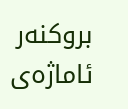بروکنەر ئاماژەی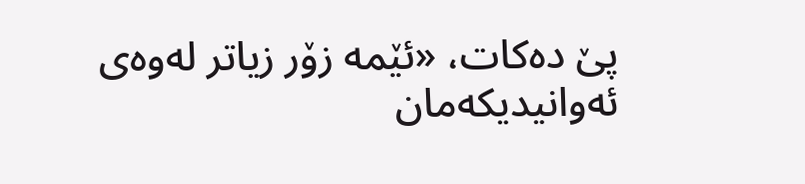پێ دەکات، «ئێمە زۆر زیاتر لەوەی ئەوانیدیکەمان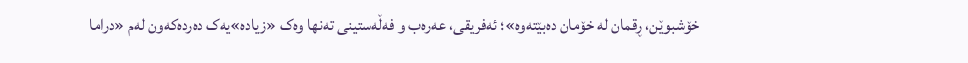خۆشبوێن، ڕقمان لە خۆمان دەبێتەوە»؛ ئەفریقی، عەرەب و فەڵەستینی تەنها وەک «زیادە»یەک دەردەکەون لەم «دراما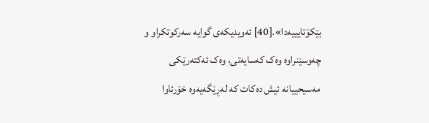بێکۆتایییەدا».[40] ئەویدیکەی گوایە سەرکوتکراو و چەوسێنراوە وەک کەسایەتی، وەک ئەکتەرێکی مەسیحییانە ئیش دەکات کە لەڕێگەیەوە خۆرئاوا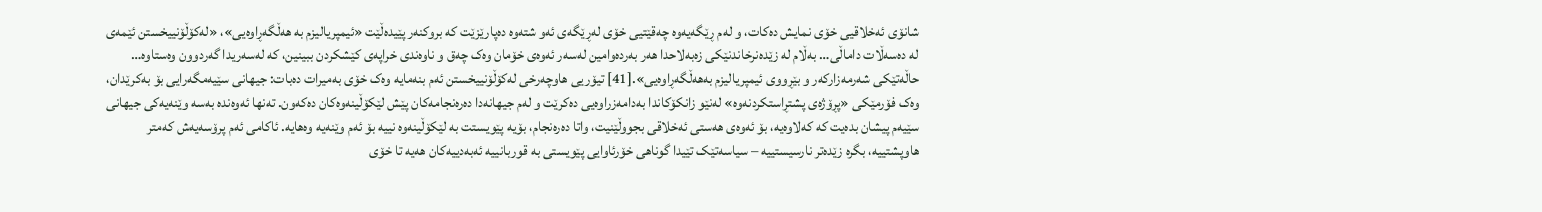شانۆی ئەخلاقیی خۆی نمایش دەکات، و لەم ڕێگەیەوە چەقێتیی خۆی لەڕێگەی ئەو شتەوە دەپارێزێت کە بروکنەر پێیدەڵێت «ئیمپریالیزم بە هەڵگەڕاوەیی»، «لەکۆڵۆنییخستن ئێمەی لە دەسەڵات داماڵی… بەڵام لە زێدەنرخاندنێکی زەبەلاحدا هەر بەردەوامین لەسەر ئەوەی خۆمان وەک چەق و ناوەندی خراپەی کێشکردن ببینین، کە لەسەریدا گەردوون وەستاوە… حاڵەتێکی شەرمەزارکەر و بێڕووی ئیمپریالیزم بەهەڵگەڕاوەیی».[41] تیۆریی هاوچەرخی لەکۆڵۆنییخستن ئەم بنەمایە وەک خۆی بەمیرات دەبات: جیهانی سێیەمگەرایی بۆ بەکرێدان، وەک فۆرمێکی «پڕۆژەی پشتڕاستکردنەوە» لەنێو زانکۆکاندا بەدامەزراوەیی دەکرێت و لەم جیهانەدا دەرەنجامەکان پێش لێکۆڵینەوەکان دەکەون. تەنها ئەوەندە بەسە وێنەیەکی جیهانی سێیەم پیشان بدەیت کە کەلاوەیە، بۆ ئەوەی هەستی ئەخلاقی بجووڵێنیت، واتا دەرەنجام، بۆیە پێویستت بە لێکۆڵینەوە نییە بۆ ئەم وێنەیە وەهایە. ئاکامی ئەم پرۆسەیەش کەمتر هاوپشتییە، بگرە زێدەتر نارسیستییە – سیاسەتێک تێیدا گوناهی خۆرئاوایی پێویستی بە قوربانییە ئەبەدییەکان هەیە تا خۆی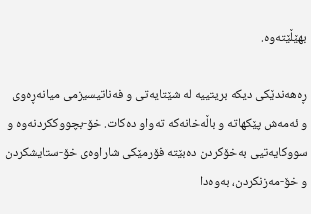بهێڵێتەوە.

ڕەهەندێکی دیکە بریتییە لە شێتایەتی و فەناتیسیزمی میانەڕەوی و ئەمەش پێکهاتە و باڵەخانەکە تەواو دەکات. خۆ-بچووککردنەوە و سووکایەتیی بەخۆکردن دەبێتە فۆرمێکی شاراوەی خۆ-ستایشکردن و خۆ-مەزنکردن، بەوەدا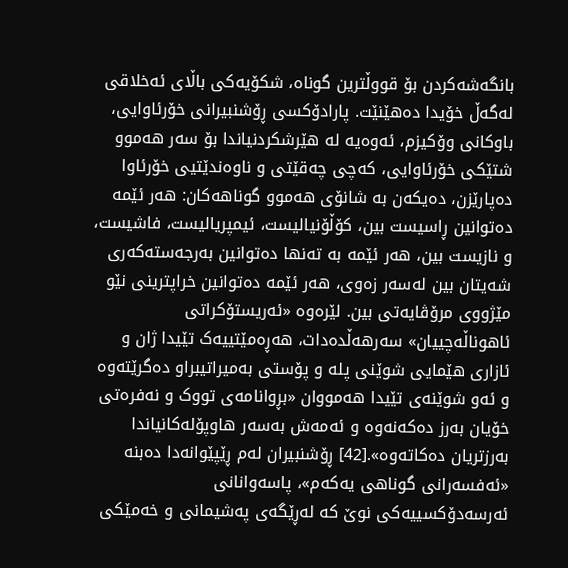بانگەشەکردن بۆ قووڵترین گوناه، شکۆیەکی باڵای ئەخلاقی لەگەڵ خۆیدا دەهێنێت. پارادۆکسی ڕۆشنبیرانی خۆرئاوایی، باوکانی وۆکیزم، ئەوەیە لە هێرشکردنیاندا بۆ سەر هەموو شتێکی خۆرئاوایی، کەچی چەقێتی و ناوەندێتیی خۆرئاوا دەپارێزن، دەیکەن بە شانۆی هەموو گوناهەکان: هەر ئێمە دەتوانین ڕاسیست بین، کۆڵۆنیالیست، ئیمپریالیست، فاشیست، و نازیست بین، هەر ئێمە بە تەنها دەتوانین بەرجەستەکەری شەیتان بین لەسەر زەوی، هەر ئێمە دەتوانین خراپترینی نێو مێژووی مرۆڤایەتی بین. لێرەوە «ئەریستۆکراتی ئاهوناڵەچییان» سەرهەڵدەدات، هەڕەمێتییەک تێیدا ژان و ئازاری هێمایی شوێنی پلە و پۆستی بەمیراتیبراو دەگرێتەوە و ئەو شوێنەی تێیدا هەمووان «بڕوانامەی تووک و نەفرەتی خۆیان بەرز دەکەنەوە و ئەمەش بەسەر هاوپۆلەکانیاندا بەرزتریان دەکاتەوە».[42] ڕۆشنبیران لەم ڕێپێوانەدا دەبنە «ئەفسەرانی گوناهی یەکەم»، پاسەوانانی ئەرسەدۆکسییەکی نوێ کە لەڕێگەی پەشیمانی و خەمێکی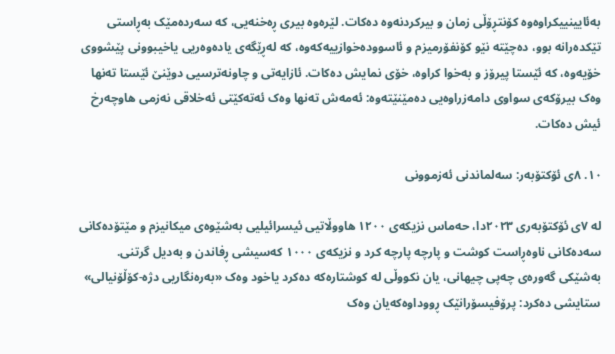بەئایینییکراوەوە کۆنتڕۆڵی زمان و بیرکردنەوە دەکات. لێرەوە بیری ڕەخنەیی، کە سەردەمێک بەڕاستی تێکدەرانە بوو، دەچێتە نێو کۆنفۆرمیزم و ئاسوودەخوازییەکەوە، کە لەڕێگەی یادەوەریی یاخیبوونی پێشووی خۆیەوە، کە ئێستا پیرۆز و بەخوا کراوە، خۆی نمایش دەکات. ئازایەتی و چاونەترسیی دوێنێ ئێستا تەنها وەک بیرۆکەی سواوی دامەزراوەیی دەمێنێتەوە: ئەمەش تەنها وەک ئەتەکێتی ئەخلاقی نەزمی هاوچەرخ ئیش دەکات.

١٠. ٨ی ئۆکتۆبەر: سەلماندنی ئەزموونی

لە ٧ی ئۆکتۆبەری ٢٠٢٣دا، حەماس نزیکەی ١٢٠٠ هاووڵاتیی ئیسرائیلیی بەشێوەی میکانیزم و مێتۆدەکانی سەدەکانی ناوەڕاست کوشت و پارچە پارچە کرد و نزیکەی ١٠٠٠ کەسیشی ڕفاندن و بەدیل گرتنی. بەشێکی گەورەی چەپی چیهانی، یان نکووڵی لە کوشتارەکە دەکرد یاخود وەک «بەرەنگاریی دژە-کۆڵۆنیالی» ستایشی دەکرد: پرۆفیسۆرانێک ڕووداوەکەیان وەک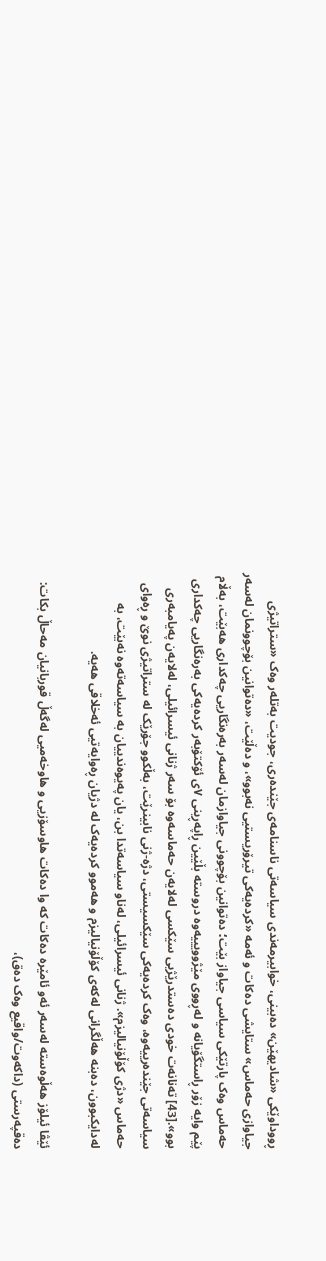ڕووداوێکی «شادیهێن» دەبینی، خوابیرمەندی سیاسەتی ناسنامەی جێندەری، جودیت بەتلەر وەک «ستراتیژی جیاوازی حەماس» ستایشی دەکات و ئەمە «کردەیەکی تیرۆریستیی نەبوو»، و دەڵێت، «دەتوانین بۆچوونمان لەسەر حەماس وەک پارتێکی سیاسی جیاواز بێت؛ دەتوانین بۆچوونی جیاوازمان لەسەر بەرەنگاریی چەکداری هەبێت، بەڵام پێم وایە زۆر ڕاستگۆیانە و لەڕووی مێژوویییەوە دروستە بڵێین ڕاپەڕینی ٧ی ئۆکتۆبەر کردەیەکی بەرەنگاریی چەکداری بوو».[43] تەنانەت خودی دەستدرێژیی سێکسی لەلایەن حەماسەوە بۆ سەر ژنانی ئیسرائیلی، لەلایەن پەیامبەری سیاسەتی جێندەرییەوە، وەک کردەیەکی سێکسیستی، دژە-ژنی نابینرێت، بەڵکوو جۆرێک لە ستراتیژی نوێ و ڕەوای حەماس «دژی کۆڵۆنیالیزم». ژنانی ئیسرائیلی، لەناو سیاسەتدا بن، یان پەیوەندییان بە سیاسەتەوە نەبێت، بە لەدایکبوون، دەبنە هەڵگرانی لەکەی کۆڵۆنیالیزم و هەموو کردەیەک لە دژیان ڕەوایەتیی ئەخلاقی هەیە.

ئێڤا ئیلۆز هەڵوەستە لەسەر ئەو ئامێرە دەکات کە وا دەکات هاوسۆزیی و هاوخەمیی لەگەڵ قوربانیان مەحاڵ بکات: دەقپەرستی (داکەوت/واقیع وەک دەق)،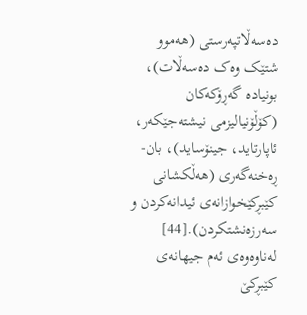دەسەڵاتپەرستی (هەموو شتێک وەک دەسەڵات)، بونیادە گەڕۆکەکان (کۆڵۆنیالیزمی نیشتەجێکەر، ئاپارتاید، جینۆساید)، بان-ڕەخنەگەری (هەڵکشانی کێبڕکێخوازانەی ئیدانەکردن و سەرزەنشتکردن).[44] لەناوەوەی ئەم جیهانەی کێبڕکێ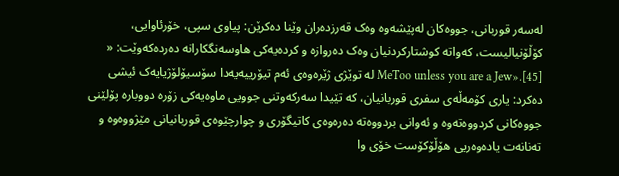لەسەر قوربانی، جووەکان لەپێشەوە وەک قەرزدەران وێنا دەکرێن: پیاوی سپی، خۆرئاوایی، کۆڵۆنیالیست، کەواتە کوشتارکردنیان وەک دەروازە و کردەیەکی هاوسەنگکارانە دەردەکەوێت: « MeToo unless you are a Jew».[45] لە توێژی ژێرەوەی ئەم تیۆرییەیەدا سۆسیۆلۆژیایەک ئیشی دەکرد: یاری کۆمەڵەی سفری قوربانیان، کە تێیدا سەرکەوتنی جوویی ماوەیەکی زۆرە دووبارە پۆلێنی جووەکانی کردووەتەوە و ئەوانی بردووەتە دەرەوەی کاتیگۆری و چوارچێوەی قوربانیانی مێژووەوە و تەنانەت یادەوەریی هۆڵۆکۆست خۆی وا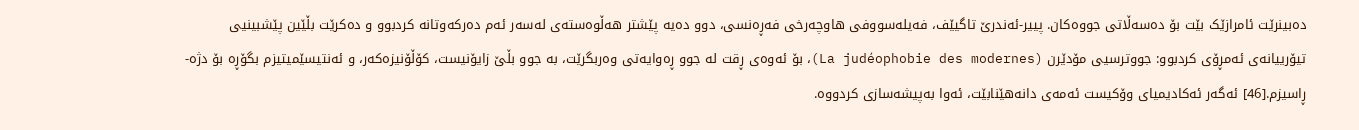دەبینرێت ئامرازێک بێت بۆ دەسەڵاتی جووەکان. پییر-ئەندرێ تاگیێف، فەیلەسووفی هاوچەرخی فەڕەنسی، دوو دەیە پێشتر هەڵوەستەی لەسەر ئەم دەرکەوتانە کردبوو و دەکرێت بڵێین پێشبینیی تیۆرییانەی ئەمڕۆی کردبوو: جووترسیی مۆدێرن (La judéophobie des modernes)، بۆ ئەوەی ڕقت لە جوو ڕەوایەتی وەربگرێت، بە جوو بڵێ زایۆنیست، کۆڵۆنیزەکەر، و ئەنتیسێمیتیزم بگۆڕە بۆ دژە-ڕاسیزم.[46] ئەگەر ئەکادیمیای وۆکیست ئەمەی دانەهێنابێت، ئەوا بەپیشەسازی کردووە.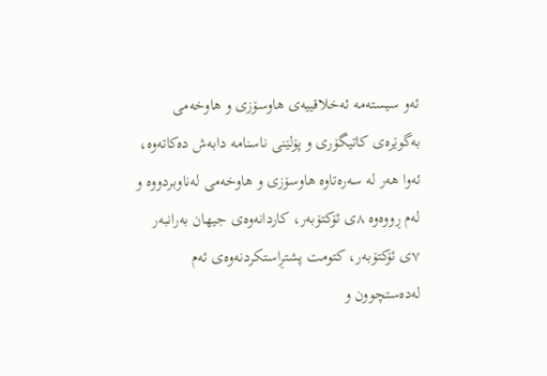ئەو سیستەمە ئەخلاقییەی هاوسۆزی و هاوخەمی بەگوێرەی کاتیگۆری و پۆلێنی ناسنامە دابەش دەکاتەوە، ئەوا هەر لە سەرەتاوە هاوسۆزی و هاوخەمی لەناوبردووە و لەم ڕووەوە ٨ی ئۆکتۆبەر، کاردانەوەی جیهان بەرانبەر ٧ی ئۆکتۆبەر، کتومت پشتڕاستکردنەوەی ئەم لەدەستچوون و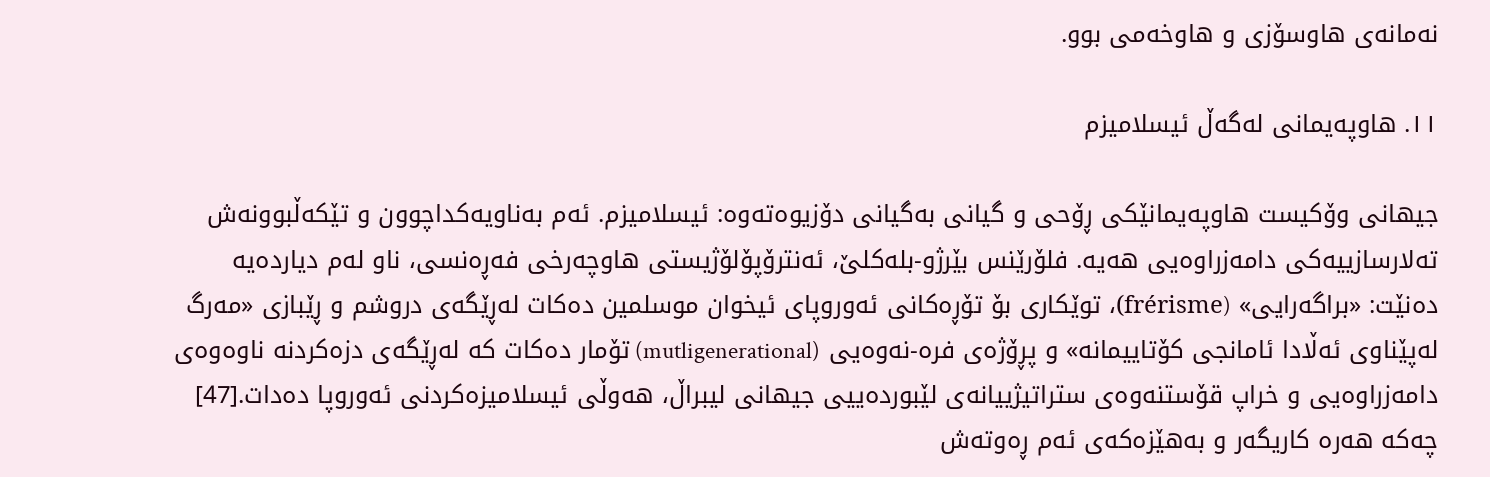نەمانەی هاوسۆزی و هاوخەمی بوو.

١١. هاوپەیمانی لەگەڵ ئیسلامیزم

جیهانی وۆکیست هاوپەیمانێکی ڕۆحی و گیانی بەگیانی دۆزیوەتەوە: ئیسلامیزم. ئەم بەناویەکداچوون و تێکەڵبوونەش تەلارسازییەکی دامەزراوەیی هەیە. فلۆرێنس بێرژو-بلەکلێ، ئەنترۆپۆلۆژیستی هاوچەرخی فەڕەنسی، ناو لەم دیاردەیە دەنێت: «براگەرایی» (frérisme)، توێکاری بۆ تۆڕەکانی ئەوروپای ئیخوان موسلمین دەکات لەڕێگەی دروشم و ڕێبازی «مەرگ لەپێناوی ئەڵادا ئامانجی کۆتاییمانە» و پڕۆژەی فرە-نەوەیی (mutligenerational) تۆمار دەکات کە لەڕێگەی دزەکردنە ناوەوەی دامەزراوەیی و خراپ قۆستنەوەی ستراتیژییانەی لێبوردەییی جیهانی لیبراڵ، هەوڵی ئیسلامیزەکردنی ئەوروپا دەدات.[47] چەکە هەرە کاریگەر و بەهێزەکەی ئەم ڕەوتەش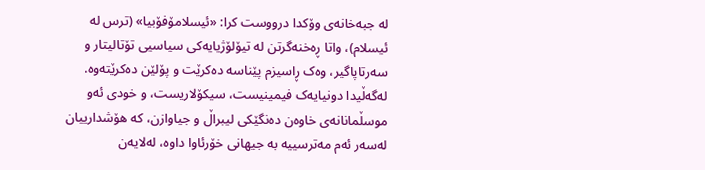لە جبەخانەی وۆکدا درووست کرا: «ئیسلامۆفۆبیا» (ترس لە ئیسلام)، واتا ڕەخنەگرتن لە تیۆلۆژیایەکی سیاسیی تۆتالیتار و سەرتاپاگیر، وەک ڕاسیزم پێناسە دەکرێت و پۆلێن دەکرێتەوە. لەگەڵیدا دونیایەک فیمینیست، سیکۆلاریست، و خودی ئەو موسڵمانانەی خاوەن دەنگێکی لیبراڵ و جیاوازن، کە هۆشدارییان لەسەر ئەم مەترسییە بە جیهانی خۆرئاوا داوە، لەلایەن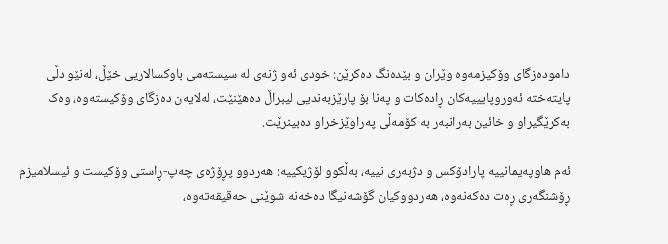دامودەزگای وۆکیزمەوە وێران و بێدەنگ دەکرێن: خودی ئەو ژنەی لە سیستەمی باوکسالاریی خێڵ، لەنێو دڵی پایتەختە ئەوروپایییەکان ڕادەکات و پەنا بۆ پارێزبەندیی لیبراڵ دەهێنێت، لەلایەن دەزگای وۆکیستەوە، وەک بەکرێگیراو و خائین بەرانبەر بە کۆمەڵی پەراوێزخراو دەبینرێت.

ئەم هاوپەیمانییە پارادۆکس و دژبەری نییە، بەڵکوو لۆژیکییە: هەردوو پڕۆژەی چەپ-ڕاستی وۆکیست و ئیسلامیزم ڕۆشنگەری ڕەت دەکەنەوە، هەردووکیان گۆشەنیگا دەخەنە شوێنی حەقیقەتەوە،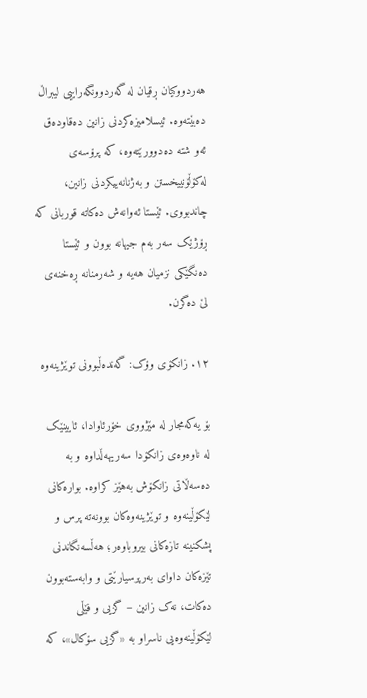هەردووکیان ڕقیان لە گەردوونگەراییی لیبراڵ دەبێتەوە. ئیسلامیزەکردنی زانین دەقاودەق ئەو شتە دەدوورێتەوە، کە پرۆسەی لەکۆڵۆنییخستن و بەژنانەییکردنی زانین، چاندبووی. ئێستا ئەوانەش دەکاتە قوربانی کە ڕۆژێک سەر بەم جیهانە بوون و ئێستا دەنگێکی نزمیان هەیە و شەرمنانە ڕەخنەی لێ دەگرن.

١٢. زانکۆی وۆک: گەندەڵبوونی توێژینەوە

بۆ یەکەمجار لە مێژووی خۆرئاوادا، ئایینێک لە ناوەوەی زانکۆدا سەریهەڵداوە و بە دەسەڵاتی زانکۆش بەهێز کراوە. بوارەکانی لێکۆڵینەوە و توێژینەوەکان بوونەتە پرس و پشکنینە تازەکانی بیروباوەر؛ هەڵسەنگاندنی تێزەکان داوای بەرپرسیارێتی و وابەستەبوون دەکات، نەک زانین – گزیی و فێڵی لێکۆڵینەوەیی ناسراو بە «گزیی سۆکال»، کە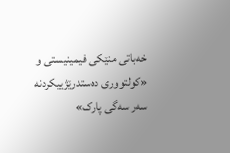خەباتی منێکی فیمینیستی و «کولتووری دەستدرێژییکردنە سەر سەگی پارک»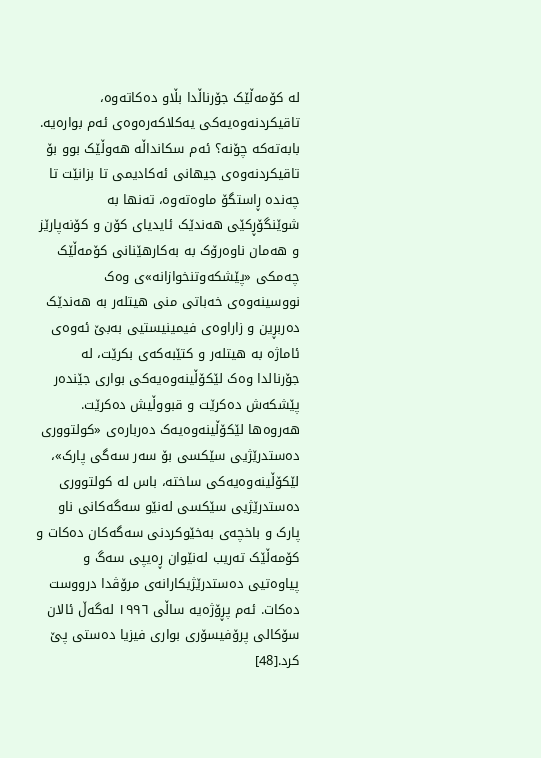لە کۆمەڵێک جۆرناڵدا بڵاو دەکاتەوە، تاقیکردنەوەیەکی یەکلاکەرەوەی ئەم بوارەیە. بابەتەکە چۆنە؟ ئەم سکانداڵە هەوڵێک بوو بۆ تاقیکردنەوەی جیهانی ئەکادیمی تا بزانێت تا چەندە ڕاستگۆ ماوەتەوە، تەنها بە شوێنگۆڕکێی هەندێک ئایدیای کۆن و کۆنەپارێز و هەمان ناوەرۆک بە بەکارهێنانی کۆمەڵێک چەمکی «پێشکەوتنخوازانە»ی وەک نووسینەوەی خەباتی منی هیتلەر بە هەندێک دەربڕین و زاراوەی فیمینیستیی بەبێ ئەوەی ئاماژە بە هیتلەر و کتێبەکەی بکرێت، لە جۆرنالدا وەک لێکۆڵینەوەیەکی بواری جێندەر پێشکەش دەکرێت و قبووڵیش دەکرێت. هەروەها لێکۆڵینەوەیەک دەربارەی «کولتووری دەستدرێژیی سێکسی بۆ سەر سەگی پارک»، لێکۆڵینەوەیەکی ساختە، باس لە کولتووری دەستدرێژیی سێکسی لەنێو سەگەکانی ناو پارک و باخچەی بەخێوکردنی سەگەکان دەکات و کۆمەڵێک تەریب لەنێوان ڕەیپی سەگ و پیاوەتیی دەستدرێژیکارانەی مرۆڤدا درووست دەکات. ئەم پڕۆژەیە ساڵی ١٩٩٦ لەگەڵ ئالان سۆکالی پرۆفیسۆری بواری فیزیا دەستی پێ کرد.[48]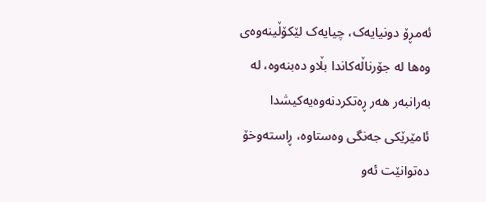ئەمڕۆ دونیایەک، چیایەک لێکۆڵینەوەی وەها لە جۆرناڵەکاندا بڵاو دەبنەوە، لە بەرانبەر هەر ڕەتکردنەوەیەکیشدا ئامێرێکی جەنگی وەستاوە، ڕاستەوخۆ دەتوانێت ئەو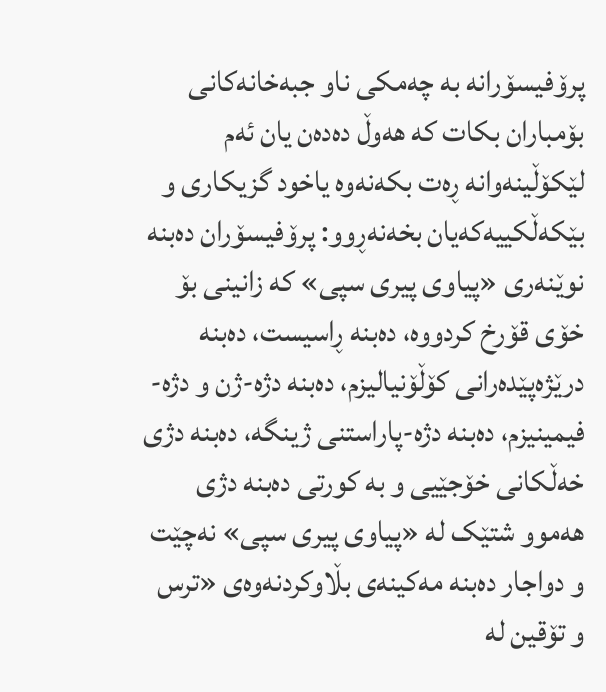پرۆفیسۆرانە بە چەمکی ناو جبەخانەکانی بۆمباران بکات کە هەوڵ دەدەن یان ئەم لێکۆڵینەوانە ڕەت بکەنەوە یاخود گزیکاری و بێکەڵکییەکەیان بخەنەڕوو: پرۆفیسۆران دەبنە نوێنەری «پیاوی پیری سپی» کە زانینی بۆ خۆی قۆرخ کردووە، دەبنە ڕاسیست، دەبنە درێژەپێدەرانی کۆڵۆنیالیزم، دەبنە دژە-ژن و دژە-فیمینیزم، دەبنە دژە-پاراستنی ژینگە، دەبنە دژی خەڵکانی خۆجێیی و بە کورتی دەبنە دژی هەموو شتێک لە «پیاوی پیری سپی» نەچێت و دواجار دەبنە مەکینەی بڵاوکردنەوەی «ترس و تۆقین لە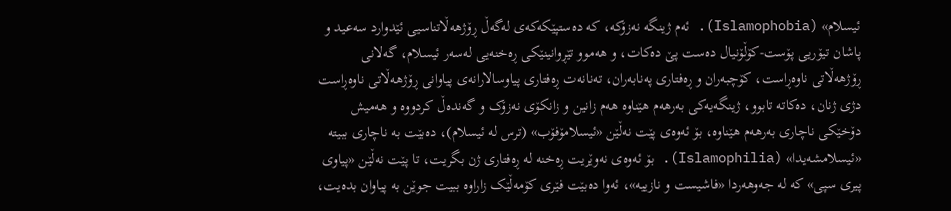ئیسلام» (Islamophobia). ئەم ژینگە نەزۆکە، کە دەستپێکەکەی لەگەڵ ڕۆژهەڵاتناسیی ئێدوارد سەعید و پاشان تیۆریی پۆست-کۆڵۆنیال دەست پێ دەکات، و هەموو تێڕوانینێکی ڕەخنەیی لەسەر ئیسلام، گەلانی ڕۆژهەڵاتی ناوەڕاست، کۆچبەران و ڕەفتاری پەنابەران، تەنانەت ڕەفتاری پیاوسالارانەی پیاوانی ڕۆژهەڵاتی ناوەڕاست دژی ژنان، دەکاتە تابوو، ژینگەیەکی بەرهەم هێناوە هەم زانین و زانکۆی نەزۆک و گەندەڵ کردووە و هەمیش دۆخێکی ناچاری بەرهەم هێناوە، بۆ ئەوەی پێت نەڵێن «ئیسلامۆفۆب» (ترس لە ئیسلام)، دەبێت بە ناچاری ببیتە «ئیسلامشەیدا» (Islamophilia). بۆ ئەوەی نەوێریت ڕەخنە لە ڕەفتاری ژن بگریت، تا پێت نەڵێن «پیاوی پیری سپی» کە لە جەوهەردا «فاشیست و نازییە»، ئەوا دەبێت فێری کۆمەڵێک زاراوە ببیت جوێن بە پیاوان بدەیت،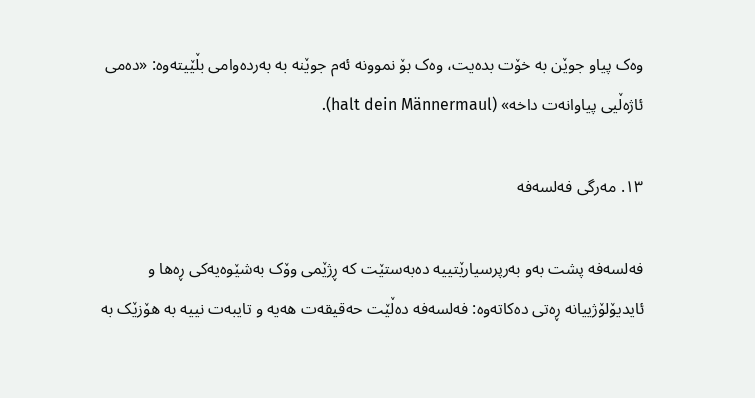وەک پیاو جوێن بە خۆت بدەیت، وەک بۆ نموونە ئەم جوێنە بە بەردەوامی بڵێیتەوە: «دەمی ئاژەڵیی پیاوانەت داخە» (halt dein Männermaul).

١٣. مەرگی فەلسەفە

فەلسەفە پشت بەو بەرپرسیارێتییە دەبەستێت کە ڕژێمی وۆک بەشێوەیەکی ڕەها و ئایدیۆلۆژییانە ڕەتی دەکاتەوە: فەلسەفە دەڵێت حەقیقەت هەیە و تایبەت نییە بە هۆزێک بە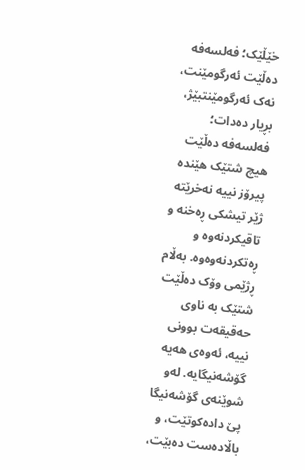خێڵێک؛ فەلسەفە دەڵێت ئەرگومێنت، نەک ئەرگومێنتبێژ، بڕیار دەدات؛ فەلسەفە دەڵێت هیچ شتێک هێندە پیرۆز نییە نەخرێتە ژێر تیشکی ڕەخنە و تاقیکردنەوە و ڕەتکردنەوەوە. بەڵام ڕژێمی وۆک دەڵێت شتێک بە ناوی حەقیقەت بوونی نییە، ئەوەی هەیە گۆشەنیگایە. لەو شوێنەی گۆشەنیگا پێ دادەکوتێت، و باڵادەست دەبێت،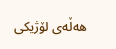هەڵەی لۆژیکی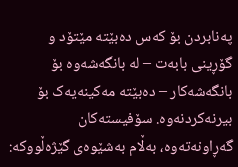پەنابردن بۆ کەس دەبێتە مێتۆد و گۆڕینی بابەت – لە بانگەشەوە بۆ بانگەشەکار – دەبێتە مەکینەیەک بۆ بیرنەکردنەوە. سۆفیستەکان گەڕاونەتەوە، بەڵام بەشێوەی گێژەڵووکە: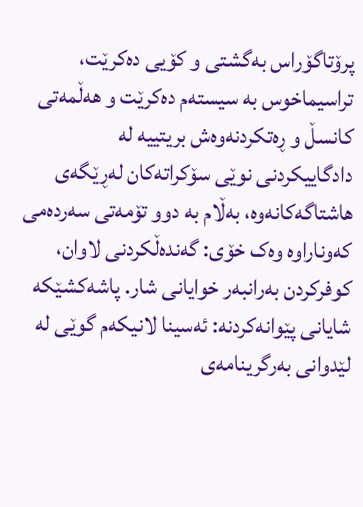پرۆتاگۆراس بەگشتی و کۆیی دەکرێت، تراسیماخوس بە سیستەم دەکرێت و هەڵمەتی کانسڵ و ڕەتکردنەوەش بریتییە لە دادگاییکردنی نوێی سۆکراتەکان لەڕێگەی هاشتاگەکانەوە، بەڵام بە دوو تۆمەتی سەردەمی کەوناراوە وەک خۆی: گەندەڵکردنی لاوان، کوفرکردن بەرانبەر خوایانی شار. پاشەکشێکە شایانی پێوانەکردنە: ئەسینا لانیکەم گوێی لە لێدوانی بەرگرینامەی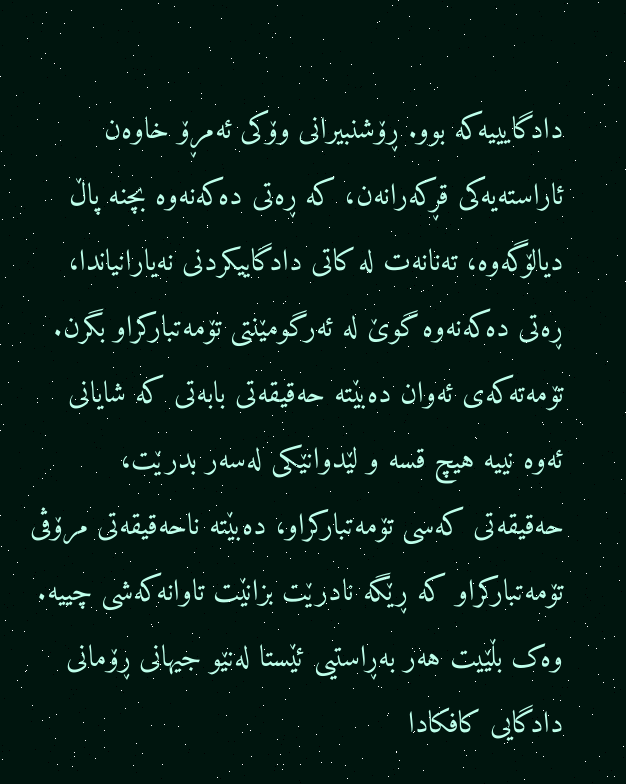دادگایییەکە بوو. ڕۆشنبیرانی وۆکی ئەمڕۆ خاوەن ئاراستەیەکی قڕکەرانەن، کە ڕەتی دەکەنەوە بچنە پاڵ دیالۆگەوە، تەنانەت لە کاتی دادگاییکردنی نەیارانیاندا، ڕەتی دەکەنەوە گوێ لە ئەرگومێنتی تۆمەتبارکراو بگرن. تۆمەتەکەی ئەوان دەبێتە حەقیقەتی بابەتی کە شایانی ئەوە نییە هیچ قسە و لێدوانێکی لەسەر بدرێت، حەقیقەتی کەسی تۆمەتبارکراو، دەبێتە ناحەقیقەتی مرۆڤی تۆمەتبارکراو کە ڕێگە نادرێت بزانێت تاوانەکەشی چییە. وەک بڵێیت هەر بەڕاستیی ئێستا لەنێو جیهانی ڕۆمانی دادگایی کافکادا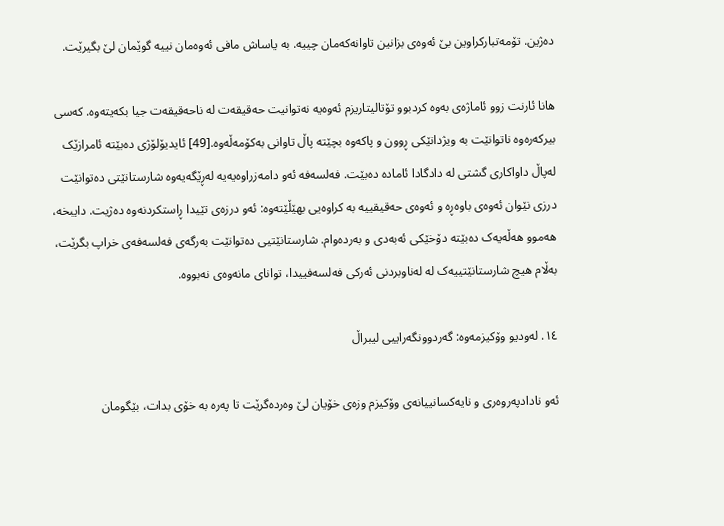دەژین. تۆمەتبارکراوین بێ ئەوەی بزانین تاوانەکەمان چییە. بە یاساش مافی ئەوەمان نییە گوێمان لێ بگیرێت.

هانا ئارنت زوو ئاماژەی بەوە کردبوو تۆتالیتاریزم ئەوەیە نەتوانیت حەقیقەت لە ناحەقیقەت جیا بکەیتەوە. کەسی بیرکەرەوە ناتوانێت بە ویژدانێکی ڕوون و پاکەوە بچێتە پاڵ تاوانی بەکۆمەڵەوە.[49] ئایدیۆلۆژی دەبێتە ئامرازێک لەپاڵ داواکاری گشتی لە دادگادا ئامادە دەبێت. فەلسەفە ئەو دامەزراوەیەیە لەڕێگەیەوە شارستانێتی دەتوانێت درزی نێوان ئەوەی باوەڕە و ئەوەی حەقیقییە بە کراوەیی بهێڵێتەوە: ئەو درزەی تێیدا ڕاستکردنەوە دەژیت. دایبخە، هەموو هەڵەیەک دەبێتە دۆخێکی ئەبەدی و بەردەوام. شارستانێتیی دەتوانێت بەرگەی فەلسەفەی خراپ بگرێت، بەڵام هیچ شارستانێتییەک لە لەناوبردنی ئەرکی فەلسەفییدا، توانای مانەوەی نەبووە.

١٤. لەودیو وۆکیزمەوە: گەردوونگەراییی لیبراڵ

ئەو نادادپەروەری و نایەکسانییانەی وۆکیزم وزەی خۆیان لێ وەردەگرێت تا پەرە بە خۆی بدات، بێگومان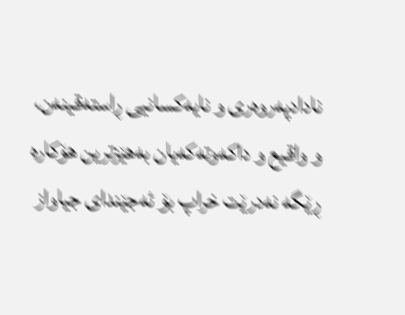نادادپەروەری و نایەکسانیی ڕاستەقینەن، و واقیع و داکەوتەکەیان بەهێزترین هۆکارە ڕێگە نەدرێت خراپ بۆ ئەجێندای جیاواز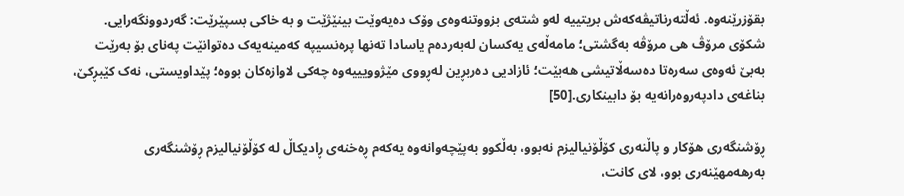بقۆزرێنەوە. ئەڵتەرناتیڤەکەش بریتییە لەو شتەی بزووتنەوەی وۆک دەیەوێت بینێژێت و بە خاکی بسپێرێت: گەردوونگەرایی. شکۆی مرۆڤ هی مرۆڤە بەگشتی؛ مامەڵەی یەکسان لەبەردەم یاسادا تەنها پرەنسیپە کەمینەیەک دەتوانێت پەنای بۆ بەرێت بەبێ ئەوەی سەرەتا دەسەڵاتیشی هەبێت؛ ئازادیی دەربڕین لەڕووی مێژوویییەوە چەکی لاوازەکان بووە؛ پێداویستی، نەک کێبڕکێ، بناغەی دادپەروەرانەیە بۆ دابینکاری.[50]

ڕۆشنگەری هۆکار و پاڵنەری کۆڵۆنیالیزم نەبوو، بەڵکوو بەپێچەوانەوە یەکەم ڕەخنەی ڕادیکاڵ لە کۆڵۆنیالیزم ڕۆشنگەری بەرهەمهێنەری بوو، لای کانت،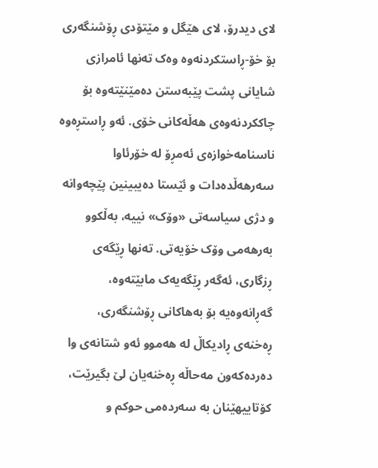لای دیدرۆ، لای هێگل و مێتۆدی ڕۆشنگەری بۆ خۆ-ڕاستکردنەوە وەک تەنها ئامرازی شایانی پشت پێبەستن دەمێنێتەوە بۆ چاککردنەوەی هەڵەکانی خۆی. ئەو ڕاستڕەوە ناسنامەخوازەی ئەمڕۆ لە خۆرئاوا سەرهەڵدەدات و ئێستا دەیبینین پێچەوانە و دژی سیاسەتی «وۆک» نییە، بەڵکوو بەرهەمی وۆک خۆیەتی. تەنها ڕێگەی ڕزگاری، ئەگەر ڕێگەیەک مابێتەوە، گەڕانەوەیە بۆ بەهاکانی ڕۆشنگەری، ڕەخنەی ڕادیکاڵ لە هەموو ئەو شتانەی وا دەردەکەون مەحاڵە ڕەخنەیان لێ بگیرێت، کۆتاییهێنان بە سەردەمی حوکم و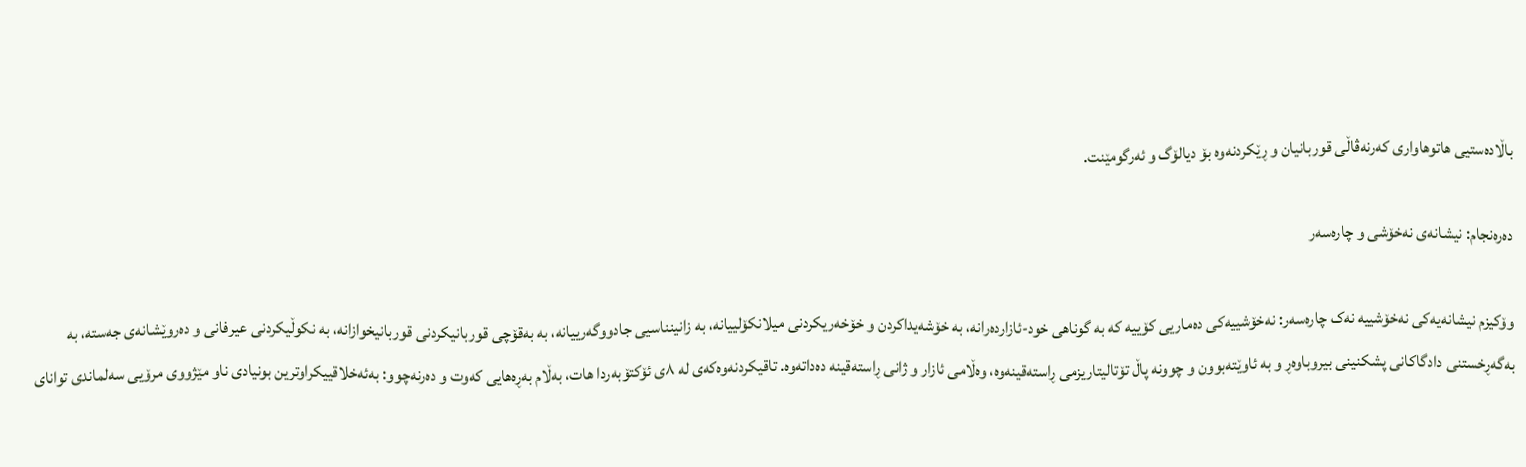باڵادەستیی هاتوهاواری کەرنەڤاڵی قوربانیان و ڕێکردنەوە بۆ دیالۆگ و ئەرگومێنت.

دەرەنجام: نیشانەی نەخۆشی و چارەسەر

وۆکیزم نیشانەیەکی نەخۆشییە نەک چارەسەر: نەخۆشییەکی دەماریی کۆییە کە بە گوناهی خود-ئازاردەرانە، بە خۆشەیداکردن و خۆخەریکردنی میلانکۆلییانە، بە زانینناسیی جادووگەرییانە، بە بەقۆچی قوربانیکردنی قوربانیخوازانە، بە نکوڵیکردنی عیرفانی و دەروێشانەی جەستە، بە بەگەڕخستنی دادگاکانی پشکنینی بیروباوەڕ و بە ئاوێتەبوون و چوونە پاڵ تۆتالیتاریزمی ڕاستەقینەوە، وەڵامی ئازار و ژانی ڕاستەقینە دەداتەوە. تاقیکردنەوەکەی لە ٨ی ئۆکتۆبەردا هات، بەڵام بەڕەهایی کەوت و دەرنەچوو: بەئەخلاقییکراوترین بونیادی ناو مێژووی مرۆیی سەلماندی توانای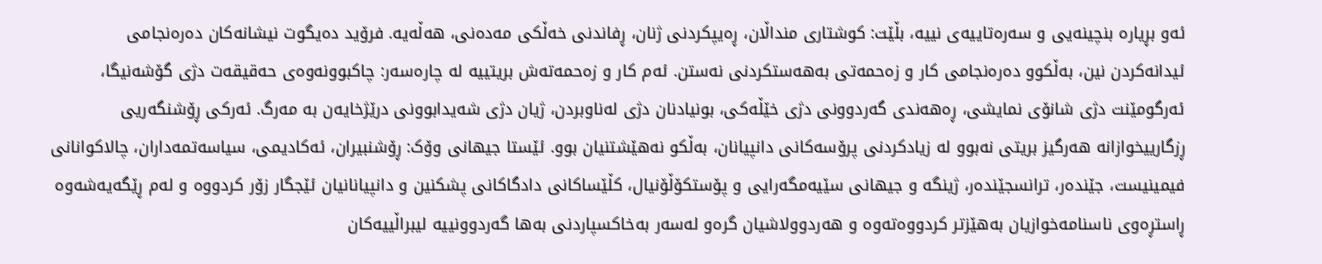ئەو بڕیارە بنچینەیی و سەرەتاییەی نییە، بڵێت: کوشتاری منداڵان، ڕەیپکردنی ژنان، ڕفاندنی خەڵکی مەدەنی، هەڵەیە. فرۆید دەیگوت نیشانەکان دەرەنجامی ئیدانەکردن نین، بەڵکوو دەرەنجامی کار و زەحمەتی بەهەستکردنی نەستن. ئەم کار و زەحمەتەش بریتییە لە چارەسەر: چاکبوونەوەی حەقیقەت دژی گۆشەنیگا، ئەرگومێنت دژی شانۆی نمایشی، ڕەهەندی گەردوونی دژی خێڵەکی، بونیادنان دژی لەناوبردن، ژیان دژی شەیدابوونی درێژخایەن بە مەرگ. ئەرکی ڕۆشنگەریی ڕزگارییخوازانە هەرگیز بریتی نەبوو لە زیادکردنی پرۆسەکانی دانپیانان، بەڵکو نەهێشتنیان بوو. ئێستا جیهانی وۆک: ڕۆشنبیران، ئەکادیمی، سیاسەتمەداران، چالاکوانانی فیمینیست، جێندەر، ترانسجێندەر، ژینگە و جیهانی سێیەمگەرایی و پۆستکۆڵۆنیال، کڵێساکانی دادگاکانی پشکنین و دانپیانانیان ئێجگار زۆر کردووە و لەم ڕێگەیەشەوە ڕاستڕەوی ناسنامەخوازیان بەهێزتر کردووەتەوە و هەردوولاشیان گرەو لەسەر بەخاکسپاردنی بەها گەردوونییە لیبراڵییەکان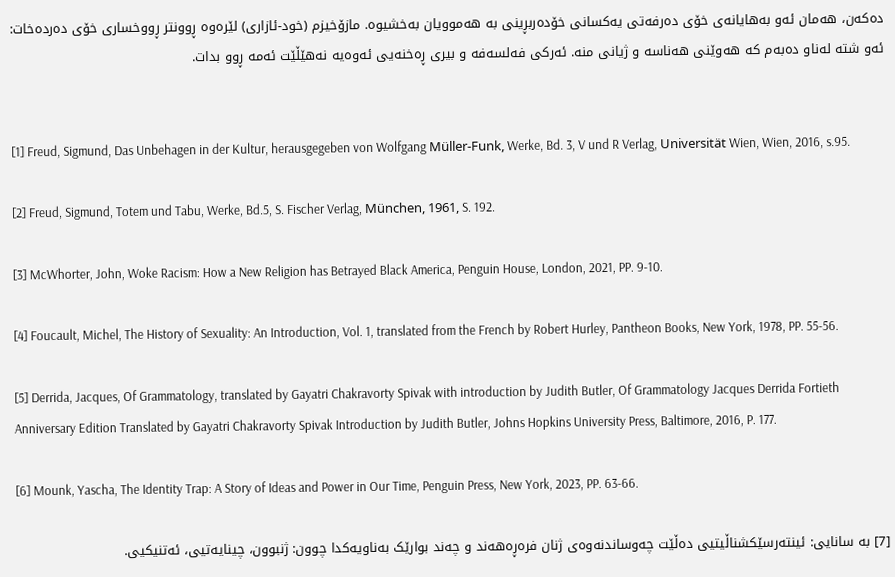دەکەن، هەمان ئەو بەهایانەی خۆی دەرفەتی یەکسانی خۆدەربڕینی بە هەموویان بەخشیوە. مازۆخیزم (خود-ئازاری) لێرەوە ڕوونتر ڕووخساری خۆی دەردەخات: ئەو شتە لەناو دەبەم کە هەوێنی هەناسە و ژیانی منە. ئەرکی فەلسەفە و بیری ڕەخنەیی ئەوەیە نەهێڵێت ئەمە ڕوو بدات.


[1] Freud, Sigmund, Das Unbehagen in der Kultur, herausgegeben von Wolfgang Müller-Funk, Werke, Bd. 3, V und R Verlag, Universität Wien, Wien, 2016, s.95.

[2] Freud, Sigmund, Totem und Tabu, Werke, Bd.5, S. Fischer Verlag, München, 1961, S. 192.

[3] McWhorter, John, Woke Racism: How a New Religion has Betrayed Black America, Penguin House, London, 2021, PP. 9-10.

[4] Foucault, Michel, The History of Sexuality: An Introduction, Vol. 1, translated from the French by Robert Hurley, Pantheon Books, New York, 1978, PP. 55-56.

[5] Derrida, Jacques, Of Grammatology, translated by Gayatri Chakravorty Spivak with introduction by Judith Butler, Of Grammatology Jacques Derrida Fortieth Anniversary Edition Translated by Gayatri Chakravorty Spivak Introduction by Judith Butler, Johns Hopkins University Press, Baltimore, 2016, P. 177.

[6] Mounk, Yascha, The Identity Trap: A Story of Ideas and Power in Our Time, Penguin Press, New York, 2023, PP. 63-66.

[7] بە سانایی: ئینتەرسێکشناڵیتیی دەڵێت چەوساندنەوەی ژنان فرەڕەهەند و چەند بوارێک بەناویەکدا چوون: ژنبوون، چینایەتیی، ئەتنیکیی.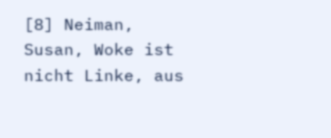[8] Neiman, Susan, Woke ist nicht Linke, aus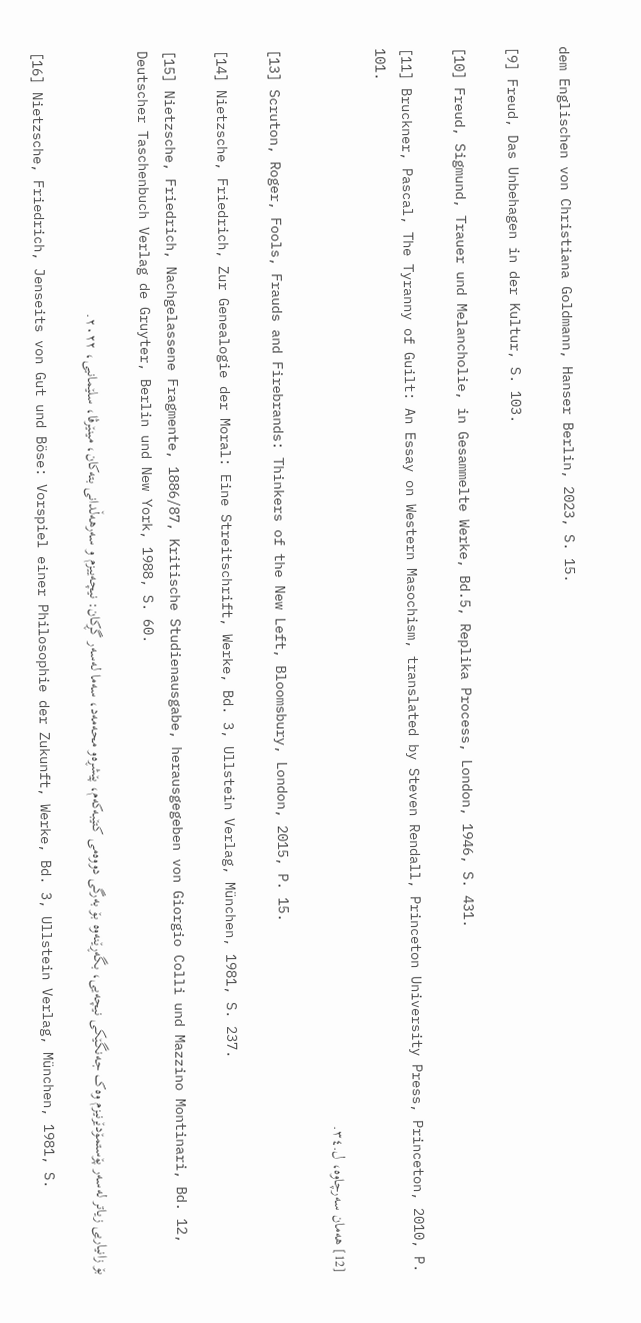dem Englischen von Christiana Goldmann, Hanser Berlin, 2023, S. 15.

[9] Freud, Das Unbehagen in der Kultur, S. 103.

[10] Freud, Sigmund, Trauer und Melancholie, in Gesammelte Werke, Bd.5, Replika Process, London, 1946, S. 431.

[11] Bruckner, Pascal, The Tyranny of Guilt: An Essay on Western Masochism, translated by Steven Rendall, Princeton University Press, Princeton, 2010, P. 101.

[12] هەمان سەرچاوە، ل.٣٤.

[13] Scruton, Roger, Fools, Frauds and Firebrands: Thinkers of the New Left, Bloomsbury, London, 2015, P. 15.

[14] Nietzsche, Friedrich, Zur Genealogie der Moral: Eine Streitschrift, Werke, Bd. 3, Ullstein Verlag, München, 1981, S. 237.

[15] Nietzsche, Friedrich, Nachgelassene Fragmente, 1886/87, Kritische Studienausgabe, herausgegeben von Giorgio Colli und Mazzino Montinari, Bd. 12, Deutscher Taschenbuch Verlag de Gruyter, Berlin und New York, 1988, S. 60.

بۆ زانیاریی زیاتر لەسەر پۆستمۆدێرنیزم وەک جەنگێکی نیچەیی، بگەڕێنەوە بۆ بەرگی دووەمی کتێبەکەم، پێشڕەو محەمەد، سەما لەسەر گڕکان: نیچەییزم و سەرهەڵدانی بتەکان، مینێرڤا، سلێمانیی، ٢٠٢٢.

[16] Nietzsche, Friedrich, Jenseits von Gut und Böse: Vorspiel einer Philosophie der Zukunft, Werke, Bd. 3, Ullstein Verlag, München, 1981, S.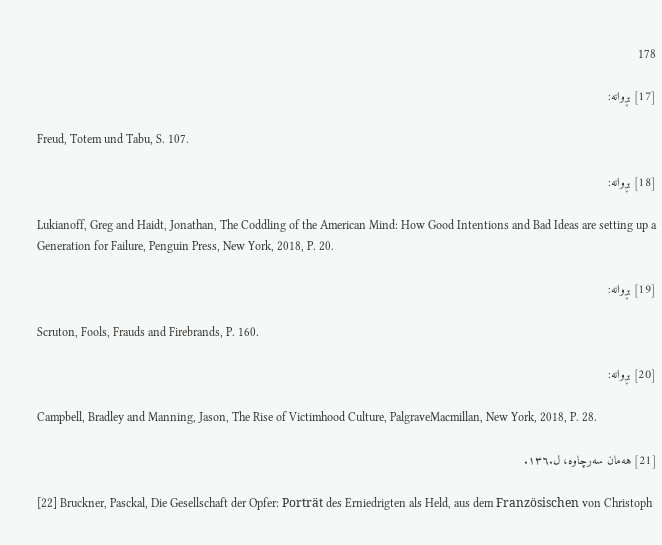178

[17] بڕوانە:

Freud, Totem und Tabu, S. 107.

[18] بڕوانە:

Lukianoff, Greg and Haidt, Jonathan, The Coddling of the American Mind: How Good Intentions and Bad Ideas are setting up a Generation for Failure, Penguin Press, New York, 2018, P. 20.

[19] بڕوانە:

Scruton, Fools, Frauds and Firebrands, P. 160.

[20] بڕوانە:

Campbell, Bradley and Manning, Jason, The Rise of Victimhood Culture, PalgraveMacmillan, New York, 2018, P. 28.

[21] هەمان سەرچاوە، ل.١٣٦.

[22] Bruckner, Pasckal, Die Gesellschaft der Opfer: Porträt des Erniedrigten als Held, aus dem Französischen von Christoph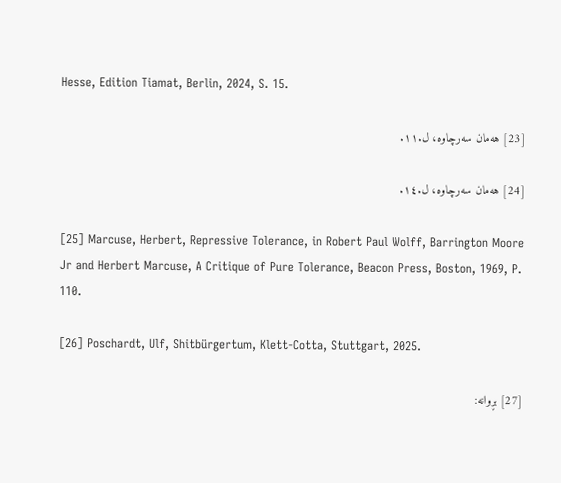Hesse, Edition Tiamat, Berlin, 2024, S. 15.

[23] هەمان سەرچاوە، ل.١١.

[24] هەمان سەرچاوە، ل.١٤.

[25] Marcuse, Herbert, Repressive Tolerance, in Robert Paul Wolff, Barrington Moore Jr and Herbert Marcuse, A Critique of Pure Tolerance, Beacon Press, Boston, 1969, P. 110.

[26] Poschardt, Ulf, Shitbürgertum, Klett-Cotta, Stuttgart, 2025.

[27] بڕوانە: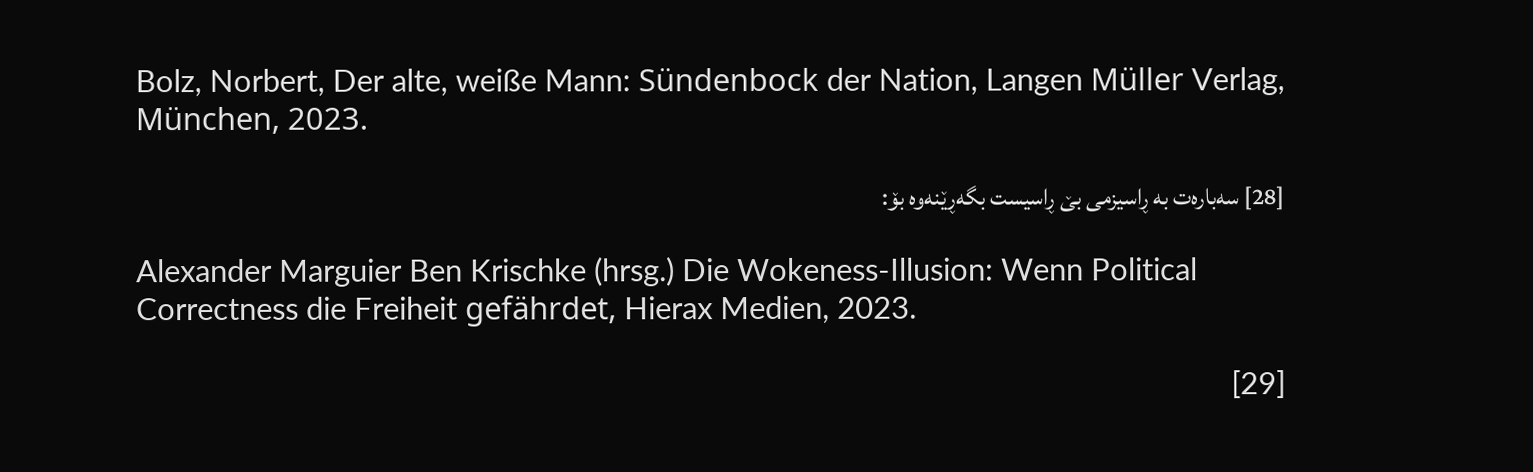Bolz, Norbert, Der alte, weiße Mann: Sündenbock der Nation, Langen Müller Verlag, München, 2023.

[28] سەبارەت بە ڕاسیزمی بێ ڕاسیست بگەڕێنەوە بۆ:

Alexander Marguier Ben Krischke (hrsg.) Die Wokeness-Illusion: Wenn Political Correctness die Freiheit gefährdet, Hierax Medien, 2023.

[29]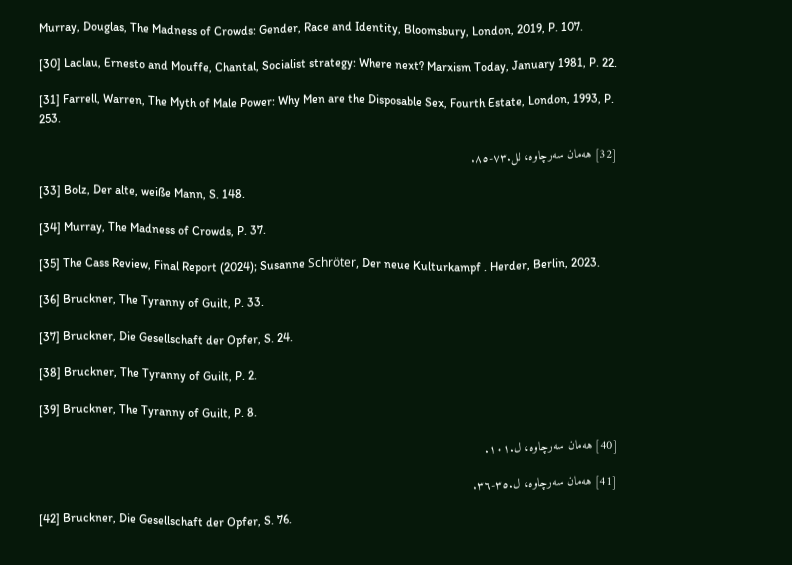Murray, Douglas, The Madness of Crowds: Gender, Race and Identity, Bloomsbury, London, 2019, P. 107.

[30] Laclau, Ernesto and Mouffe, Chantal, Socialist strategy: Where next? Marxism Today, January 1981, P. 22.

[31] Farrell, Warren, The Myth of Male Power: Why Men are the Disposable Sex, Fourth Estate, London, 1993, P. 253.

[32] هەمان سەرچاوە، لل.٧٣-٨٥.

[33] Bolz, Der alte, weiße Mann, S. 148.

[34] Murray, The Madness of Crowds, P. 37.

[35] The Cass Review, Final Report (2024); Susanne Schröter, Der neue Kulturkampf . Herder, Berlin, 2023.

[36] Bruckner, The Tyranny of Guilt, P. 33.

[37] Bruckner, Die Gesellschaft der Opfer, S. 24.

[38] Bruckner, The Tyranny of Guilt, P. 2.

[39] Bruckner, The Tyranny of Guilt, P. 8.

[40] هەمان سەرچاوە، ل.١٠١.

[41] هەمان سەرچاوە، ل.٣٥-٣٦.

[42] Bruckner, Die Gesellschaft der Opfer, S. 76.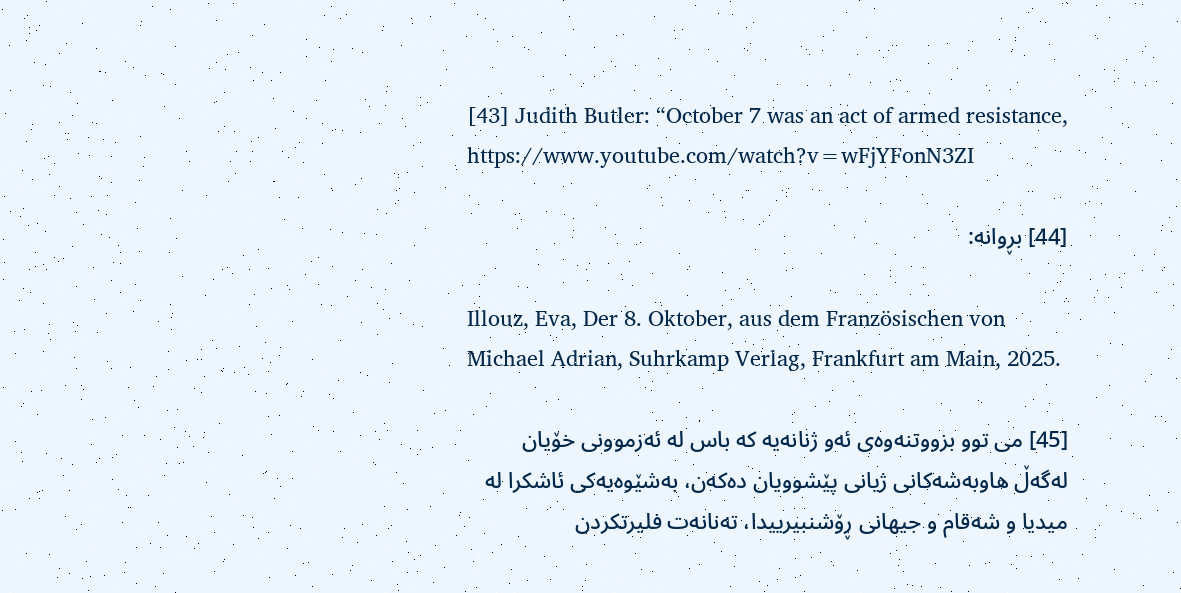[43] Judith Butler: “October 7 was an act of armed resistance, https://www.youtube.com/watch?v=wFjYFonN3ZI

[44] بڕوانە:

Illouz, Eva, Der 8. Oktober, aus dem Französischen von Michael Adrian, Suhrkamp Verlag, Frankfurt am Main, 2025.

[45] می توو بزووتنەوەی ئەو ژنانەیە کە باس لە ئەزموونی خۆیان لەگەڵ هاوبەشەکانی ژیانی پێشوویان دەکەن، بەشێوەیەکی ئاشکرا لە میدیا و شەقام و جیهانی ڕۆشنبیرییدا، تەنانەت فلیرتکردن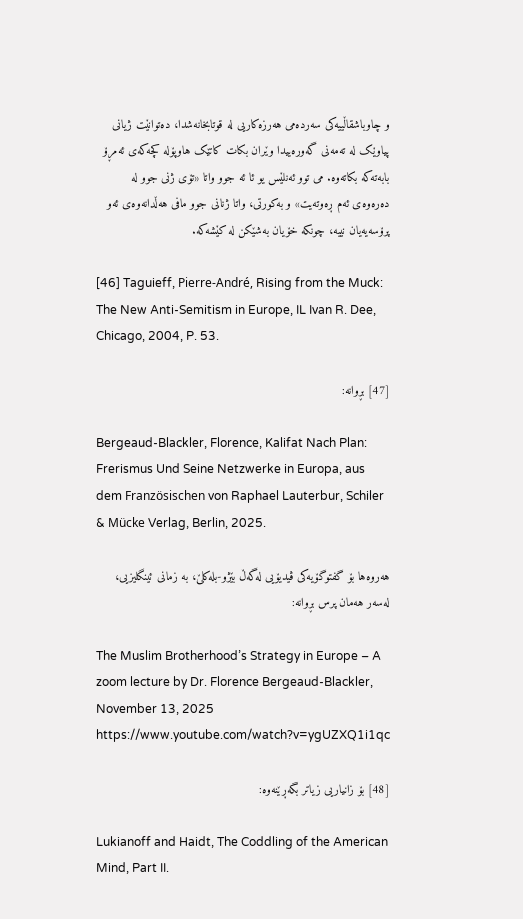و چاوباشقاڵییەکی سەردەمی هەرزەکاریی لە قوتابخانەشدا، دەتوانێت ژیانی پیاوێک لە تەمەنی گەورەییدا وێران بکات کاتێک هاوپۆلە کچەکەی ئەمڕۆ بابەتەکە بکاتەوە. می توو ئەنلێس یو ئا ئە جوو واتا «تۆی ژنی جوو لە دەرەوەی ئەم ڕەوتەیت» و بەکورتی، واتا ژنانی جوو مافی هەڵدانەوەی ئەو پرۆسەیەیان نییە، چونکە خۆیان بەشێکن لە کێشەکە.

[46] Taguieff, Pierre-André, Rising from the Muck: The New Anti-Semitism in Europe, IL Ivan R. Dee, Chicago, 2004, P. 53.

[47] بڕوانە:

Bergeaud-Blackler, Florence, Kalifat Nach Plan: Frerismus Und Seine Netzwerke in Europa, aus dem Französischen von Raphael Lauterbur, Schiler & Mücke Verlag, Berlin, 2025.

هەروەها بۆ گفتوگۆیەکی ڤیدیۆیی لەگەڵ بێژو-بلەکلێ، بە زمانی ئینگلیزیی، لەسەر هەمان پرس بڕوانە:

The Muslim Brotherhood’s Strategy in Europe – A zoom lecture by Dr. Florence Bergeaud-Blackler, November 13, 2025 https://www.youtube.com/watch?v=ygUZXQ1i1qc

[48] بۆ زانیاریی زیاتر بگەڕێنەوە:

Lukianoff and Haidt, The Coddling of the American Mind, Part II.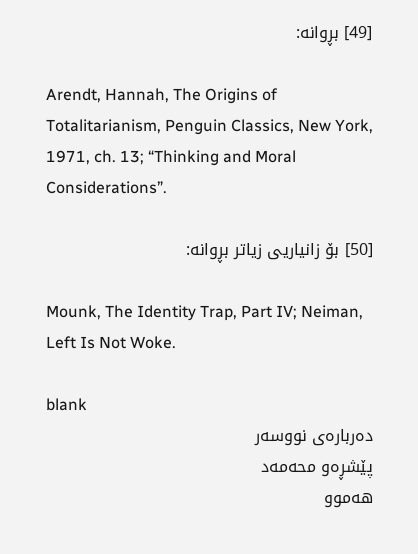[49] بڕوانە:

Arendt, Hannah, The Origins of Totalitarianism, Penguin Classics, New York, 1971, ch. 13; “Thinking and Moral Considerations”.

[50] بۆ زانیاریی زیاتر بڕوانە:

Mounk, The Identity Trap, Part IV; Neiman, Left Is Not Woke.

blank
دەربارەی نووسەر
پێشڕەو محەمەد
هەموو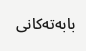بابەتەکانی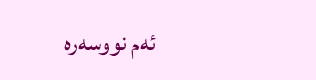ئەم نووسەرە